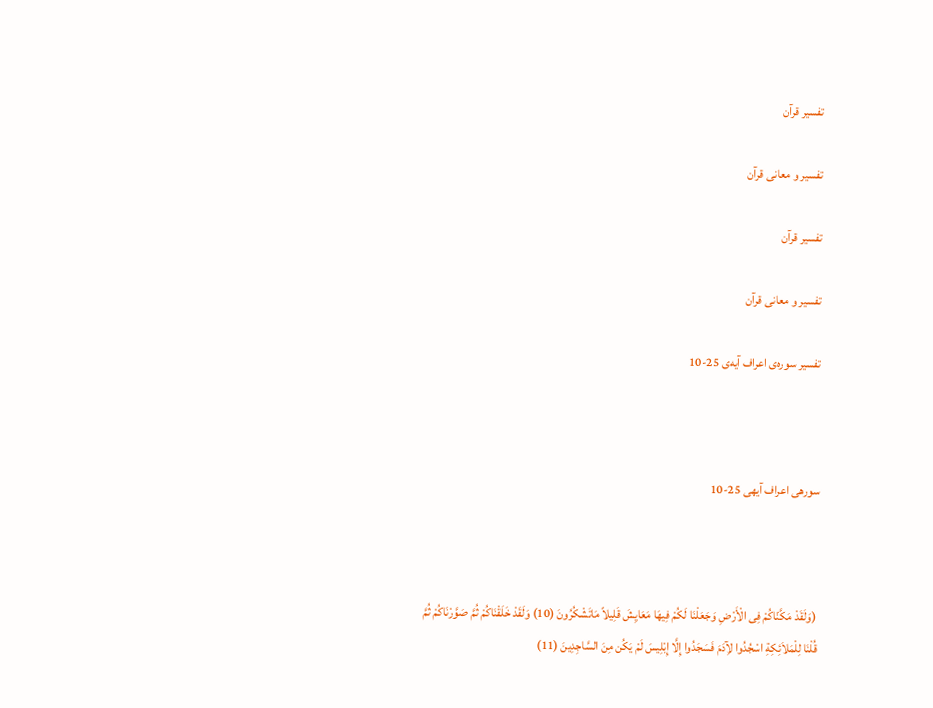تفسیر قرآن

تفسیر و معانی قرآن

تفسیر قرآن

تفسیر و معانی قرآن

تفسیر سوره‌ی اعراف آیه‌ی 25-10



سورهی اعراف آیهی 25-10



 (وَلَقَدْ مَکَّنّاکُمْ فِی الْأَرْضِ وَجَعَلْنَا لَکُمْ فِیهَا مَعَایِشَ قَلِیلاً مَاتَشْکُرُونَ (10) وَلَقَدْ خَلَقْنَاکُمْ ثُمَّ صَوَّرْنَاکُمْ ثُمَّ قُلْنَا لِلْمَلاَئِکِةِ اسْجُدُوا لآِدَمَ فَسَجَدُوا إِلَّا إِبْلِیسَ لَمْ یَکُن مِنَ السَّاجِدِینَ (11)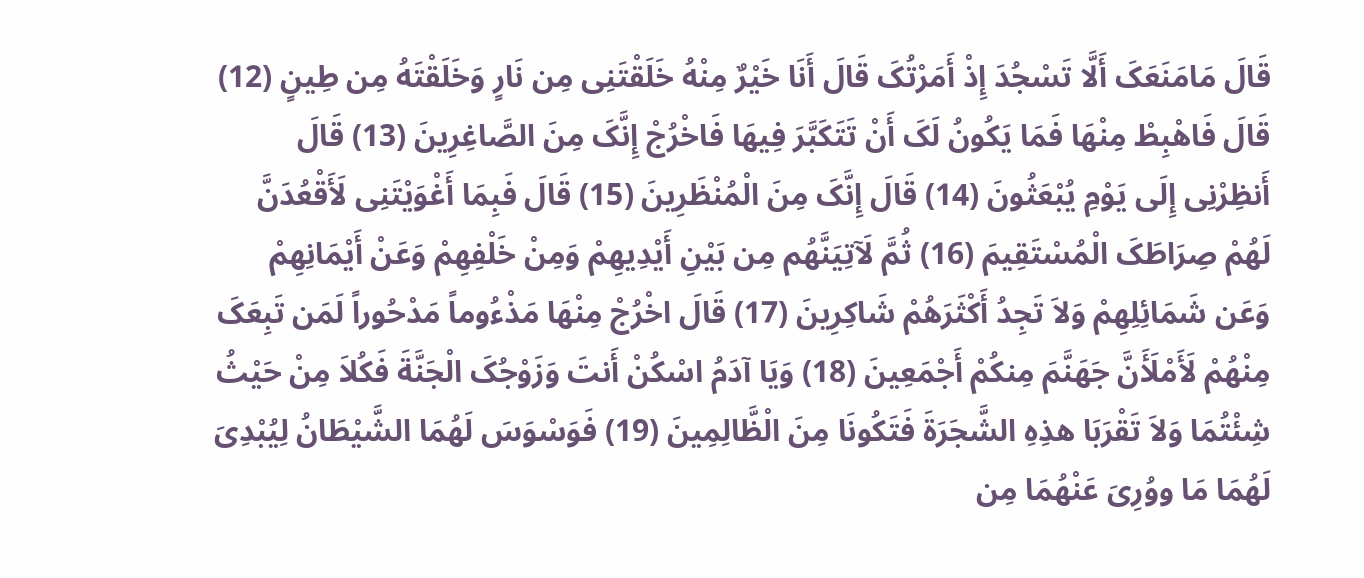قَالَ مَامَنَعَکَ أَلَّا تَسْجُدَ إِذْ أَمَرْتُکَ قَالَ أَنَا خَیْرٌ مِنْهُ خَلَقْتَنِی مِن نَارٍ وَخَلَقْتَهُ مِن طِینٍ (12) قَالَ فَاهْبِطْ مِنْهَا فَمَا یَکُونُ لَکَ أَنْ تَتَکَبَّرَ فِیهَا فَاخْرُجْ إِنَّکَ مِنَ الصَّاغِرِینَ (13) قَالَ أَنظِرْنِی إِلَى یَوْمِ یُبْعَثُونَ (14) قَالَ إِنَّکَ مِنَ الْمُنْظَرِینَ (15) قَالَ فَبِمَا أَغْوَیْتَنِی لَأَقْعُدَنَّ لَهُمْ صِرَاطَکَ الْمُسْتَقِیمَ (16) ثُمَّ لَآتِیَنَّهُم مِن بَیْنِ أَیْدِیهِمْ وَمِنْ خَلْفِهِمْ وَعَنْ أَیْمَانِهِمْ وَعَن شَمَائِلِهِمْ وَلاَ تَجِدُ أَکْثَرَهُمْ شَاکِرِینَ (17) قَالَ اخْرُجْ مِنْهَا مَذْءُوماً مَدْحُوراً لَمَن تَبِعَکَ مِنْهُمْ لَأَمْلَأَنَّ جَهَنَّمَ مِنکُمْ أَجْمَعِینَ (18) وَیَا آدَمُ اسْکُنْ أَنتَ وَزَوْجُکَ الْجَنَّةَ فَکُلاَ مِنْ حَیْثُ شِئْتُمَا وَلاَ تَقْرَبَا هذِهِ الشَّجَرَةَ فَتَکُونَا مِنَ الْظَّالِمِینَ (19) فَوَسْوَسَ لَهُمَا الشَّیْطَانُ لِیُبْدِیَ لَهُمَا مَا ووُرِیَ عَنْهُمَا مِن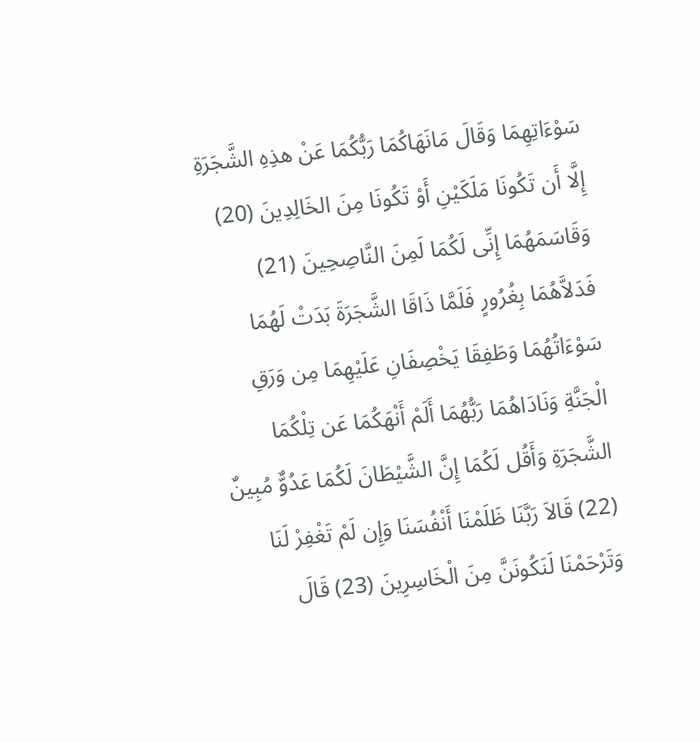سَوْءَاتِهِمَا وَقَالَ مَانَهَاکُمَا رَبُّکُمَا عَنْ هذِهِ الشَّجَرَةِ إِلَّا أَن تَکُونَا مَلَکَیْنِ أَوْ تَکُونَا مِنَ الخَالِدِینَ (20) وَقَاسَمَهُمَا إِنِّی لَکُمَا لَمِنَ النَّاصِحِینَ (21) فَدَلاَّهُمَا بِغُرُورٍ فَلَمَّا ذَاقَا الشَّجَرَةَ بَدَتْ لَهُمَا سَوْءَاتُهُمَا وَطَفِقَا یَخْصِفَانِ عَلَیْهِمَا مِن وَرَقِ الْجَنَّةِ وَنَادَاهُمَا رَبُّهُمَا أَلَمْ أَنْهَکُمَا عَن تِلْکُمَا الشَّجَرَةِ وَأَقُل لَکُمَا إِنَّ الشَّیْطَانَ لَکُمَا عَدُوٌّ مُبِینٌ (22) قَالاَ رَبَّنَا ظَلَمْنَا أَنْفُسَنَا وَإِن لَمْ تَغْفِرْ لَنَا وَتَرْحَمْنَا لَنَکُونَنَّ مِنَ الْخَاسِرِینَ (23) قَالَ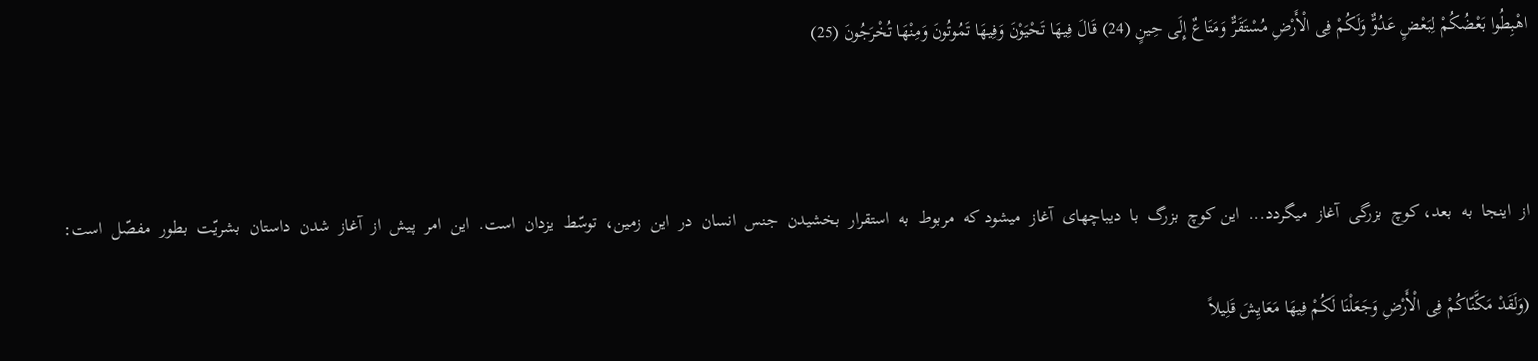اهْبِطُوا بَعْضُکُمْ لِبَعْضٍ عَدُوٌّ وَلَکُمْ فِی الْأَرْضِ مُسْتَقَرٌّ وَمَتَاعٌ إِلَى حِینٍ (24) قَالَ فِیهَا تَحْیَوْنَ وَفِیهَا تَمُوتُونَ وَمِنْهَا تُخْرَجُونَ (25)



از  اینجا  به  بعد، کوچ  بزرگی  آغاز  میگردد...  این کوچ  بزرگ  با  دیباچهای  آغاز  میشود که  مربوط  به  استقرار  بخشیدن  جنس  انسان  در  این  زمین،  توسّط  یزدان  است.  این  امر  پیش  از  آغاز  شدن  داستان  بشریّت  بطور  مفصّل  است‌:

(وَلَقَدْ مَکَّنّاکُمْ فِی الْأَرْضِ وَجَعَلْنَا لَکُمْ فِیهَا مَعَایِشَ قَلِیلاً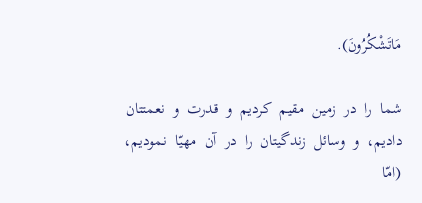مَاتَشْکُرُونَ).

شما  را  در  زمین  مقیم  کردیم  و  قدرت  و  نعمتتان  دادیم،  و  وسائل  زندگیتان  را  در  آن  مهیّا  نـمودیم،  (امّا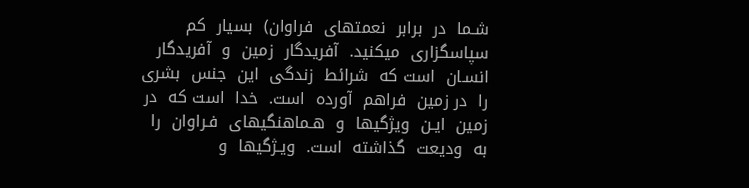شـما  در  برابر  نعمتهای  فراوان)  بسیار  کم  سپاسگزاری  میکنید.  آفریدگار  زمین  و  آفریدگار  انسـان  است که  شرائط  زندگی  این  جنس  بشری  را  در زمین  فراهم  آورده  است.  خدا  است که  در  زمین  ایـن  ویژگیها  و  هـماهنگیهای  فـراوان  را  به  ودیعت  گذاشته  است.  ویـژگیها  و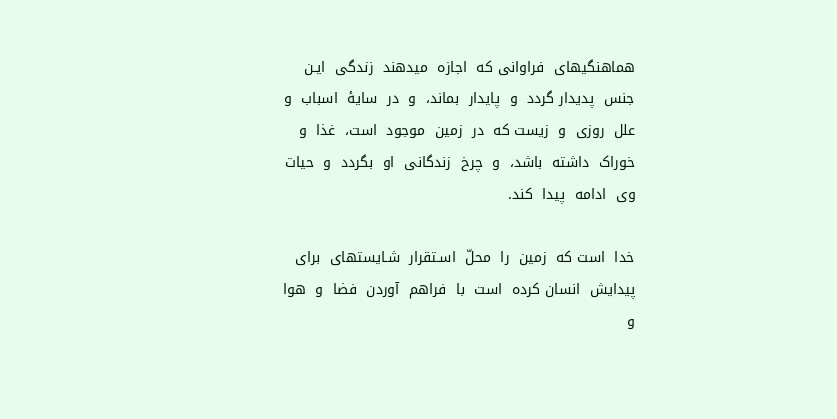هماهنگیهای  فراوانی که  اجازه  میدهند  زندگی  ایـن  جنس  پدیدار گردد  و  پایدار  بماند،  و  در  سایۀ  اسباب  و  علل  روزی  و  زیست که  در  زمین  موجود  است،  غذا  و  خوراک  داشته  باشد،  و  چرخ  زندگانی  او  بگردد  و  حیات  وی  ادامه  پیدا  کند.

خدا  است که  زمین  را  محلّ  اسـتقرار  شـایستهای  برای  پیدایش  انسان کرده  است  با  فراهم  آوردن  فضا  و  هوا  و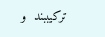ترکیببند  و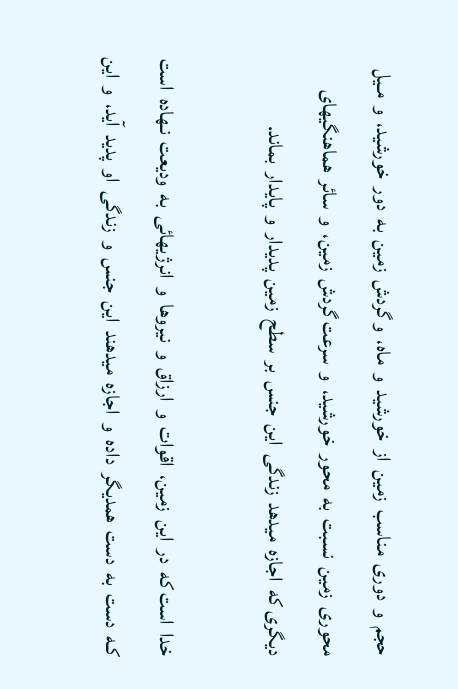حجم  و  دوری  مناسب  زمین  از  خورشید  و  ماه،  و گردش  زمین  به  دور  خورشید،  و  مـیل  محوری  زمین  نسبت  به  محور  خورشید،  و  سرعت گردش  زمین،  و  سائر  هماهنگیهای  دیگری که  اجازه  میدهد  زندگی  این  جنس  بر  سطح  زمین  پدیدار  و  پایدار  بماند.

خدا  است که  در  این  زمین،  اقوات  و  ارزاق  و  نیروها  و  انرژیهائی  به  ودیعت  نـهاده  است کـه  دست  به  دست  همدیگر  داده  و  اجازه  میدهند  این  جنس  و  زندگی  او  پدید  آید،  و  این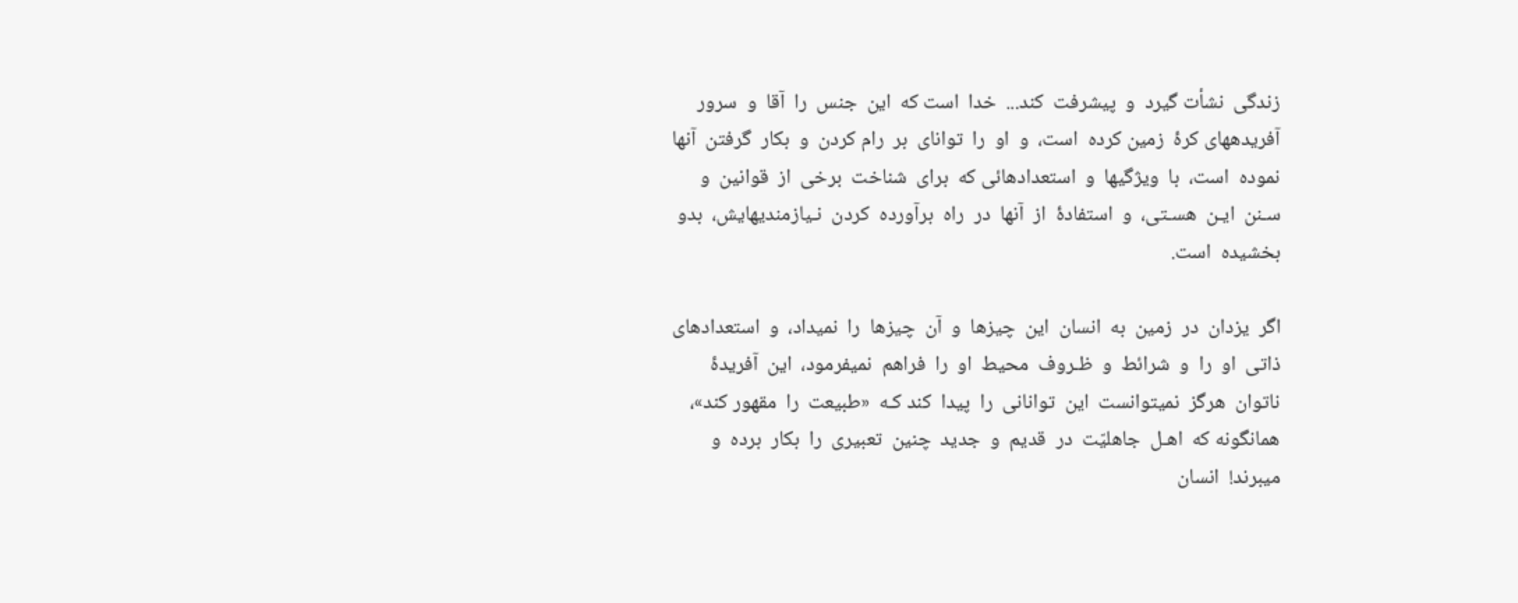زندگی  نشأت گیرد  و  پیشرفت  کند...  خدا  است که  این  جنس  را  آقا  و  سرور  آفریدههای کرۀ  زمین کرده  است،  و  او  را  توانای  بر  رام کردن  و  بکار  گرفتن  آنها  نموده  است،  با  ویژگیها  و  استعدادهائی که  برای  شناخت  برخی  از  قوانین  و  سـنن  ایـن  هسـتی،  و  استفادۀ  از  آنها  در  راه  برآورده  کردن  نـیازمندیهایش،  بدو  بخشیده  است‌.

اگر  یزدان  در  زمین  به  انسان  این  چیزها  و  آن  چیزها  را  نمیداد،  و  استعدادهای  ذاتی  او  را  و  شرائط  و  ظـروف  محیط  او  را  فراهم  نمیفرمود،  این  آفریدۀ  ناتوان  هرگز  نمیتوانست  این  توانانی  را  پیدا  کند کـه  «طبیعت  را  مقهور کند»،  همانگونه که  اهـل  جاهلیّت  در  قدیم  و  جدید  چنین  تعبیری  را  بکار  برده  و  میبرند!  انسان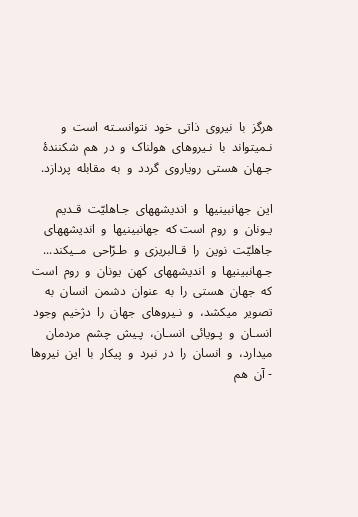هرگز  با  نیروی  ذاتی  خود  نتوانسـته  است  و  نـمیتواند  با  نـیروهای  هولناک  و  در  هم  شکنندۀ  جـهان  هستی  رویاروی  گردد  و  به  مقابله  پردازد.

این  جهانبینیها  و  اندیشههای  جـاهلیّت  قـدیم  یـونان  و  روم  است که  جهانبینیها  و  اندیشههای  جاهلیّت  نوین  را  قـالبریزی  و  طـرّاحی  مــیکند...  جـهانبینیها  و  اندیشههای  کهن  یونان  و  روم  است  که  جهان  هستی  را  به  عنوان  دشمن  انسان  به  تصویر  میکشد،  و  نـیروهای  جهان  را  دژخیم  وجود  انسـان  و  پـویائی  انسـان،  پـیش  چشم  مردمان  میدارد،  و  انسان  را  در  نبرد  و  پیکار  با  این  نیروها  - آن  هم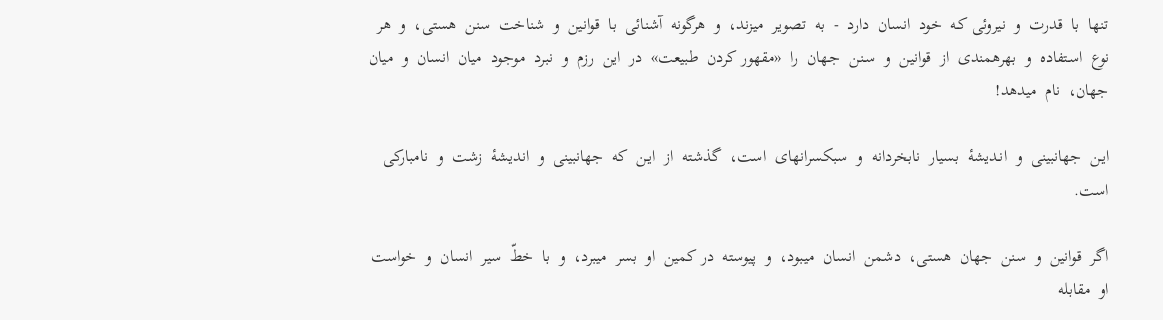تنها  با  قدرت  و  نیروئی کـه  خود  انسان  دارد  -  به  تصویر  میزند،  و  هرگونه  آشنائی  با  قوانین  و  شناخت  سنن  هستی،  و  هر  نوع  اسـتفاده  و  بهرهمندی  از  قوانین  و  سـنن  جـهان  را  «مقهور کردن  طبیعت»  در  این  رزم  و  نبرد  موجود  میان  انسان  و  میان  جهان،  نام  میدهد!

ایـن  جهانبینی  و  انـدیشۀ  بسیار  نابخردانه  و  سبکسرانهای  است،  گذشته  از  ایـن  که  جهانبینی  و  اندیشۀ  زشت  و  نامبارکی  است‌.

اگر  قوانین  و  سنن  جهان  هستی،  دشمن  انسان  میبود،  و  پیوسته  در کمین  او  بسر  میبرد،  و  با  خطّ  سیر  انسان  و  خواست  او  مقابله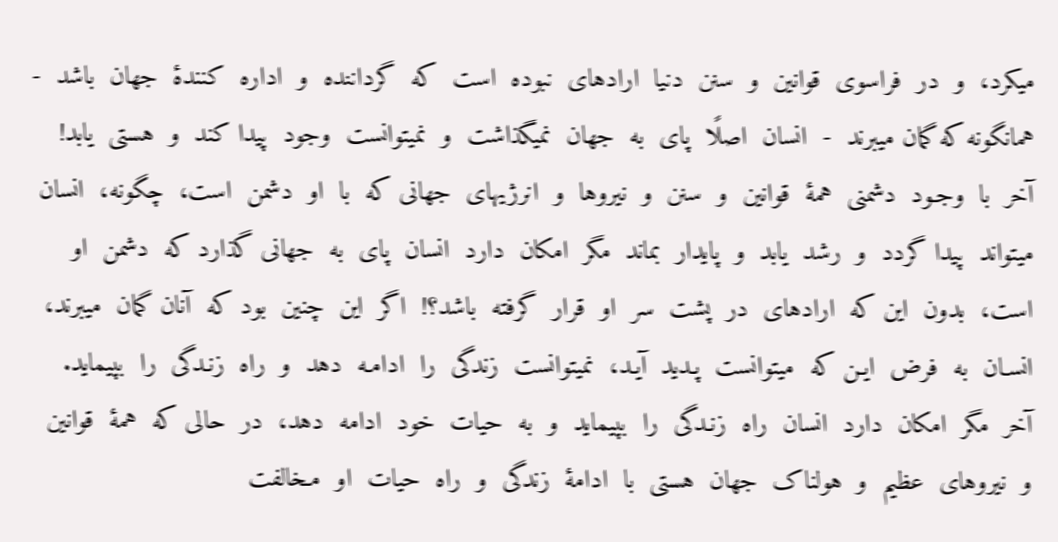میکرد،  و  در  فراسوی  قوانین  و  سنن  دنیا  ارادهای  نبوده  است  که  گرداننده  و  اداره  کنندۀ  جهان  باشد  -  همانگونه که گمان میبرند  -  انسان  اصلًا  پای  به  جهان  نمیگذاشت  و  نمیتوانست  وجود  پیدا کند  و  هستی  یابد!  آخر  با  وجـود  دشمنی  همۀ  قوانین  و  سنن  و  نیروها  و  انرژیهای  جهانی که  با  او  دشمن  است،  چگونه،  انسان  میتواند  پیدا گردد  و  رشد  یابد  و  پایدار  بماند  مگر  امکان  دارد  انسان  پای  به  جهانی گذارد که  دشمن  او  است،  بدون  این که  ارادهای  در  پشت  سر  او  قرار  گرفته  باشد؟!  اگر  این  چنین  بود که  آنان گمان  میبرند،  انسـان  به  فرض  ایـن که  میتوانست  پـدید  آیـد،  نمیتوانست  زندگی  را  ادامـه  دهد  و  راه  زنـدگی  را  بپیماید.  آخر  مگر  امکان  دارد  انسان  راه  زنـدگی  را  بپیماید  و  به  حیات  خود  ادامه  دهد،  در  حالی که  همۀ  قوانین  و  نیروهای  عظیم  و  هولناک  جهان  هستی  با  ادامۀ  زندگی  و  راه  حیات  او  مـخالفت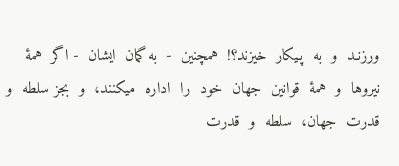ورزنـد  و  به  پـیکار  خیزند؟!  همچنین  -  به گمان  ایشان  - اگر  همۀ  نیروها  و  همۀ  قوانین  جهان  خود  را  اداره  میکنند،  و  بجز سلطه  و  قدرت  جهان،  سلطه  و  قدرت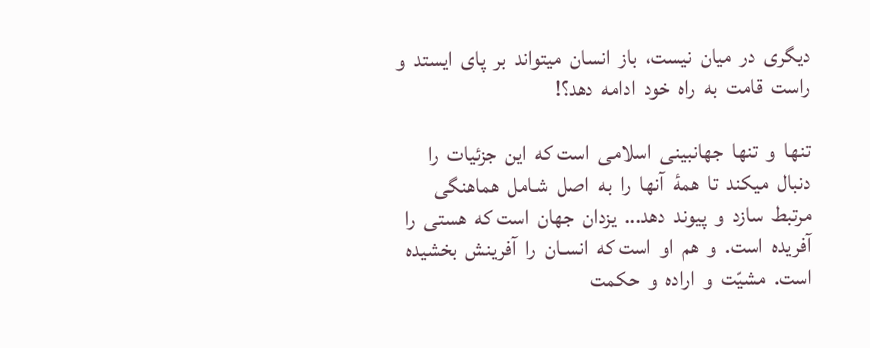دیگری  در  میان  نیست،  باز  انسان  میتواند  بر  پای  ایستد  و  راست  قامت  به  راه  خود  ادامه  دهد؟‌!

تنها  و  تنها  جهانبینی  اسلامی  است که  این  جزئیات  را  دنبال  میکند  تا  همۀ  آنها  را  به  اصل  شـامل  هماهنگی  مرتبط  سازد  و  پیوند  دهد...  یزدان  جهان  است که  هستی  را  آفریده  است.  و  هم  او  است که  انسـان  را  آفرینش  بخشیده  است.  مشیّت  و  اراده  و  حکمت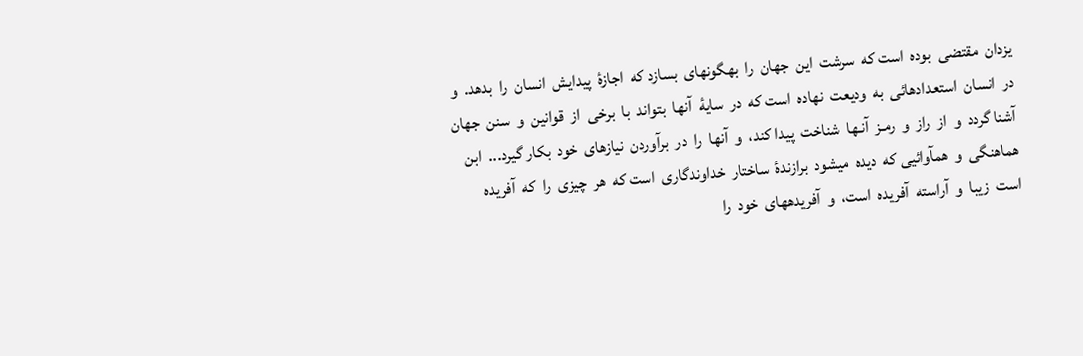یزدان  مقتضی  بوده  است که  سرشت  این  جهان  را  بهگونهای  بسازد که  اجازۀ  پیدایش  انسان  را  بدهد.  و  در  انسان  استعدادهائی  به  ودیعت  نهاده  است که  در  سایۀ  آنها  بتواند  با  برخی  از  قوانین  و  سنن  جهان  آشنا گردد  و  از  راز  و  رمـز  آنـها  شناخت  پیدا کند،  و  آنها  را  در  برآوردن  نیازهای  خود  بکار گیرد...  ابن  هماهنگی  و  همآوائیی که  دیده  میشود  برازندۀ  ساختار  خداوندگاری  است که  هر  چیزی  را  که  آفریده  است  زیبا  و  آراسته  آفریده  است،  و  آفریدههای  خود  را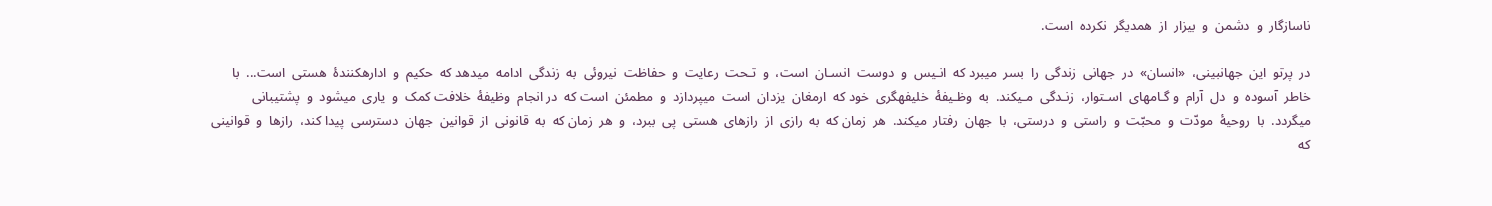ناسازگار  و  دشمن  و  بیزار  از  همدیگر  نکرده  است‌.

در  پرتو  این  جهانبینی،  «انسان»  در  جهانی  زندگی  را  بسر  میبرد که  انـیس  و  دوست  انسـان  است،  و  تـحت  رعایت  و  حفاظت  نیروئی  به  زندگی  ادامه  میدهد که  حکیم  و  ادارهکنندۀ  هستی  است...  با  خاطر  آسوده  و  دل  آرام  و گـامهای  اسـتوار،  زنـدگی  مـیکند.  به  وظـیفۀ  خلیفهگری  خود که  ارمغان  یزدان  است  میپردازد  و  مطمئن  است که  در انجام  وظیفۀ  خلافت کمک  و  یاری  میشود  و  پشتیبانی  میگردد.  با  روحیۀ  مودّت  و  محبّت  و  راستی  و  درستی،  با  جهان  رفتار  میکند.  هر  زمان که  به  رازی  از  رازهای  هستی  پی  ببرد،  و  هر  زمان که  به  قانونی  از  قوانین  جهان  دسترسی  پیدا کند،  رازها  و  قوانینی که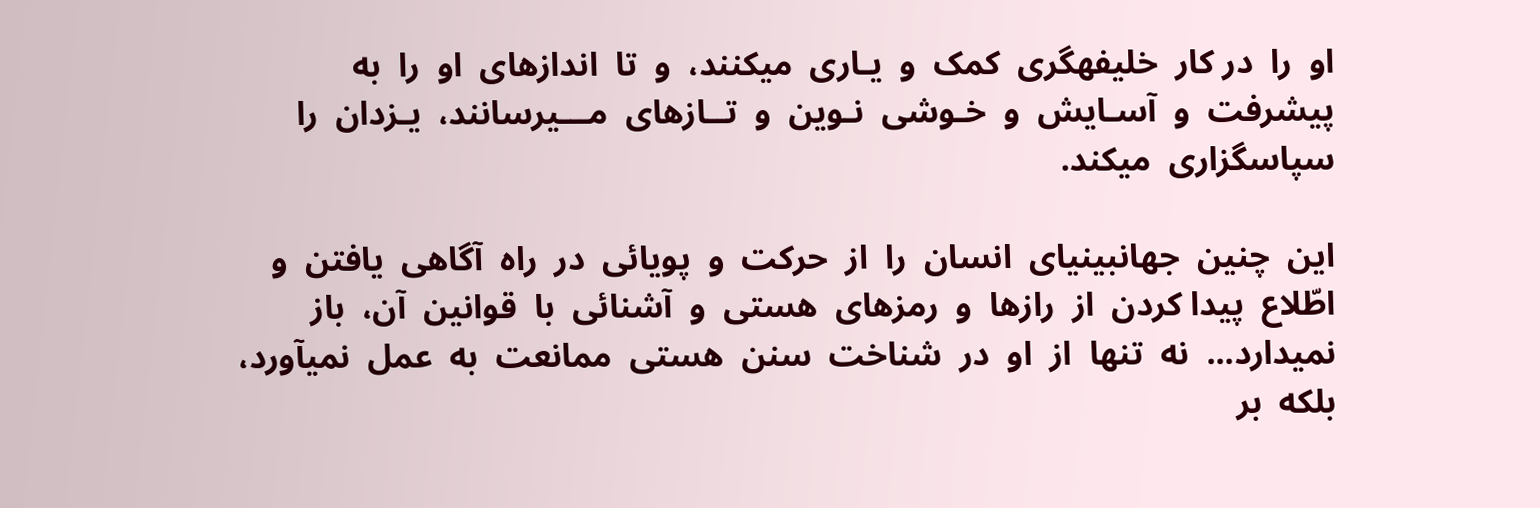او  را  در کار  خلیفهگری  کمک  و  یـاری  میکنند،  و  تا  اندازهای  او  را  به  پیشرفت  و  آسـایش  و  خـوشی  نـوین  و  تــازهای  مـــیرسانند،  یـزدان  را  سپاسگزاری  میکند.

این  چنین  جهانبینیای  انسان  را  از  حرکت  و  پویائی  در  راه  آگاهی  یافتن  و  اطّلاع  پیدا کردن  از  رازها  و  رمزهای  هستی  و  آشنائی  با  قوانین  آن،  باز  نمیدارد...  نه  تنها  از  او  در  شناخت  سنن  هستی  ممانعت  به  عمل  نمیآورد،  بلکه  بر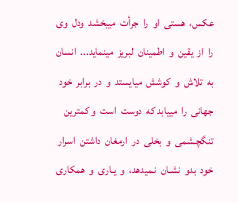عکس،  هستی  او  را  جرأت  میبخشد  ودل  وی  را  از  یقین  و  اطمینان  لبریز  مینماید...  انسان  به  تلاش  و  کوشش  میایستد  و  در  برابر  خود  جهانی  را  مییابد که  دوست  است  و کمترین  تنگچـشمی  و  بخلی  در  ارمغان  داشتن  اسرار  خود  بدو  نشـان  نـمیدهد،  و  یـاری  و  همکاری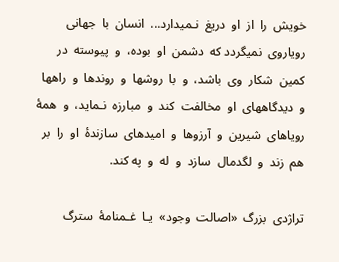خویش  را  از  او  دریغ  نـمیدارد...  انسان  با  جهانی  رویاروی  نمیگردد که  دشمن  او  بوده،  و  پیوسته  در کمین  شکار  وی  باشد،  و  با  روشها  و  روندها  و  راهها  و  دیدگاههای  او  مخالفت  کند  و  مبارزه  نـماید،  و  همۀ  رویاهای  شیرین  و  آرزوها  و  امیدهای  سازندۀ  او  را  بر  هم  زند  و  لگدمال  سازد  و  له  و  په کند.

تراژدی  بزرگ  «اصالت  وجود»  یـا  غـمنامۀ  سترگ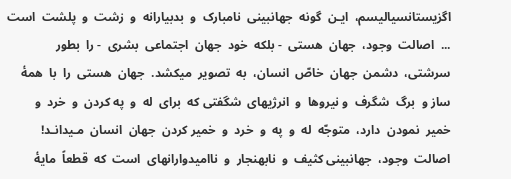اگزیستانسیالیسم،  ایـن  گونه  جهانبینی  نامبارک  و  بدبیارانه  و  زشت  و  پلشت  است  ...  اصالت  وجود،  جهان  هستی  - بلکه  خود  جهان  اجتماعی  بشری  - را  بطور  سرشتی،  دشمن  جهان  خاصّ  انسان،  به  تصویر  میکشد.  جهان  هستی  را  با  همۀ  ساز و  برگ  شگرف  و نیروها  و  انرژیهای  شگفتی که  برای  له  و  په کردن  و  خرد  و  خمیر  نمودن  دارد،  متوجّه  له  و  په  و  خرد  و  خمیر کردن  جهان  انسان  مـیدانـد!  اصالت  وجود،  جهانبینی کثیف  و  نابهنجار  و  ناامیدوارانهای  است  که  قطعاً  مایۀ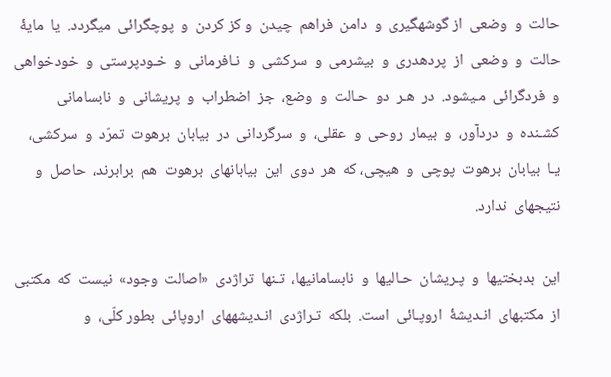حالت  و  وضعی  از گوشهگیری  و  دامن  فراهم  چیدن  و کز کردن  و  پوچگرائی  میگردد.  یا  مایۀ  حالت  و  وضعی  از  پردهدری  و  بیشرمی  و  سرکشی  و  نـافرمانی  و  خـودپرستی  و  خودخواهی  و  فردگرائی  مـیشود.  در  هـر  دو  حـالت  و  وضع،  جز  اضطراب  و  پریشانی  و  نابسامانی  کشـنده  و  دردآور،  و  بیمار  روحی  و  عقلی،  و  سرگردانی  در  بیابان  برهوت  تمرّد  و  سرکشی،  یـا  بیابان  برهوت  پوچی  و  هیچی، که  هر  دوی  این  بیابانهای  برهوت  هم  برابرند،  حاصل  و  نتیجهای  ندارد.

این  بدبختیها  و  پـریشان  حـالیها  و  نابسامانیها،  تـنها  تراژدی  «اصالت  وجود»  نیست  که  مکتبی  از  مکتبهای  انـدیشۀ  اروپـائی  است.  بلکه  تـراژدی  انـدیشههای  اروپائی  بطور کلّی،  و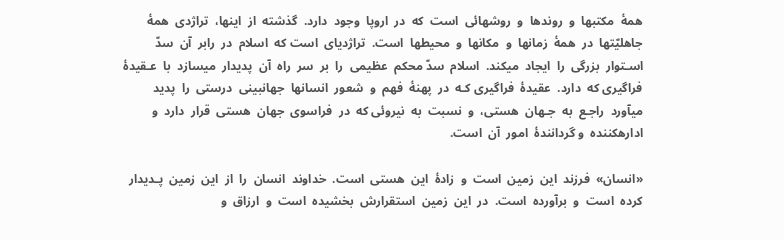همۀ  مکتبها  و  روندها  و  روشهائی  است  که  در  اروپا  وجود  دارد.  گذشته  از  اینها،  تراژدی  همۀ  جاهلیّتها  در  همۀ  زمانها  و  مکانها  و  محیطها  است.  تراژدیای  است که  اسلام  در  رابر  آن  سدّ  اسـتوار  بزرگی  را  ایجاد  میکند.  اسلام  سدّ محکم  عظیمی  را  بر  سر  راه  آن  پدیدار  میسازد  با  عـقیدۀ  فراگیری که  دارد.  عقیدۀ  فراگیری کـه  در  پهنۀ  فهم  و  شعور  انسانها  جهانبینی  درستی  را  پدید  میآورد  راجـع  به  جـهان  هستی،  و  نسبت  به  نیروئی که  در  فراسوی  جهان  هستی  قرار  دارد  و  ادارهکننده  و گردانندۀ  امور  آن  است‌.

«انسان»  فرزند  این  زمین  است  و  زادۀ  این  هستی  است.  خداوند  انسان  را  از  این  زمین  پـدیدار کرده  است  و  برآورده  است.  در  این  زمین  استقرارش  بخشیده  است  و  ارزاق  و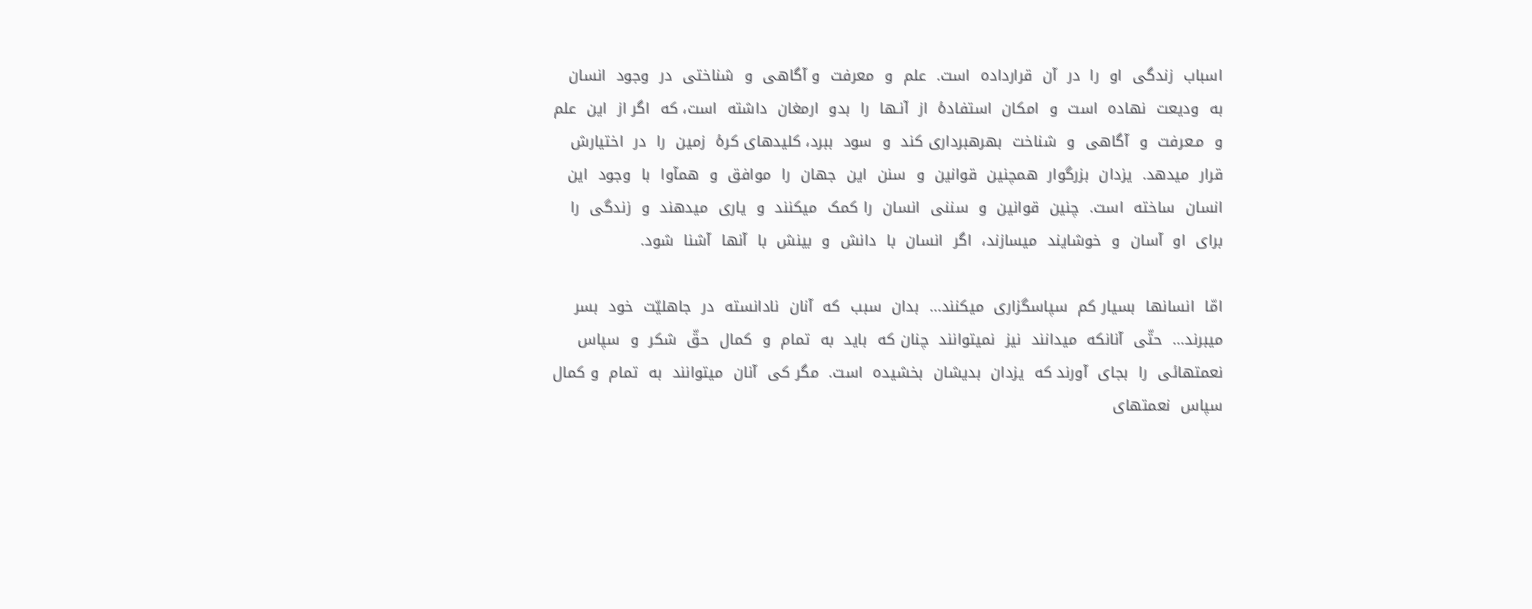اسباب  زندگی  او  را  در  آن  قرارداده  است.  علم  و  معرفت  و آگاهی  و  شناختی  در  وجود  انسان  به  ودیعت  نهاده  است  و  امکان  استفادۀ  از  آنـها  را  بدو  ارمغان  داشته  است، که  اگر از  این  علم  و  مـعرفت  و  آگاهی  و  شناخت  بهرهبرداری کند  و  سود  ببرد، کلیدهای کرۀ  زمین  را  در  اختیارش  قرار  میدهد.  یزدان  بزرگوار  همچنین  قوانین  و  سنن  این  جهان  را  موافق  و  همآوا  با  وجود  این  انسان  ساخته  است.  چنین  قوانین  و  سننی  انسان  را کمک  میکنند  و  یاری  میدهند  و  زندگی  را  برای  او  آسان  و  خوشایند  میسازند،  اگر  انسان  با  دانش  و  بینش  با  آنها  آشنا  شود.

امّا  انسانها  بسیار کم  سپاسگزاری  میکنند...  بدان  سبب  که  آنان  نادانسته  در  جاهلیّت  خود  بسر  میبرند...  حتّی  آنانکه  میدانند  نیز  نمیتوانند  چنان که  باید  به  تمام  و  کمال  حقّ  شکر  و  سپاس  نعمتهائی  را  بجای  آورند که  یزدان  بدیشان  بخشیده  است.  مگر کی  آنان  میتوانند  به  تمام  و کمال  سپاس  نعمتهای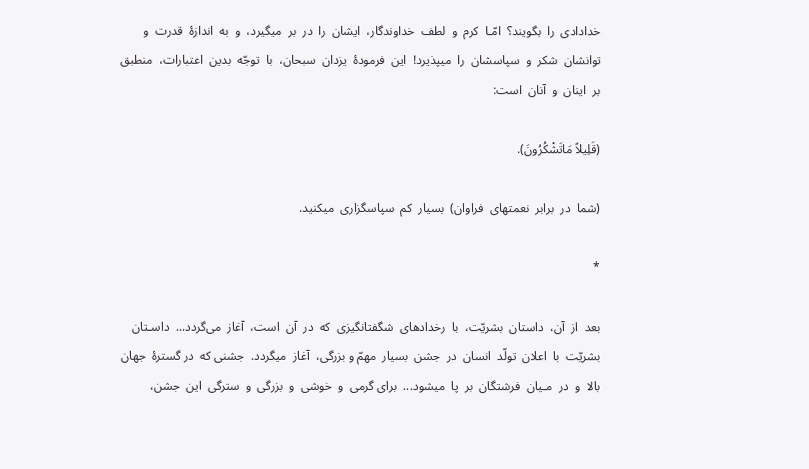خدادادی  را  بگویند؟  امّـا  کرم  و  لطف  خداوندگار،  ایشان  را  در  بر  میگیرد،  و  به  اندازۀ  قدرت  و  توانشان  شکر  و  سپاسشان  را  میپذیرد!  این  فرمودۀ  یزدان  سبحان،  با  توجّه  بدین  اعتبارات،  منطبق  بر  اینان  و  آنان  است‌:

(قَلِیلاً مَاتَشْکُرُونَ).

(شما  در  برابر  نعمتهای  فراوان)  بسیار  کم  سپاسگزاری  میکنید.

*

بعد  از  آن،  داستان  بشریّت،  با  رخدادهای  شگفتانگیزی  که  در  آن  است،  آغاز  می‌‌گردد...  داسـتان  بشریّت  با  اعلان  تولّد  انسان  در  جشن  بسیار  مهمّ و بزرگی،  آغاز  میگردد.  جشنی که  در گسترۀ  جهان  بالا  و  در  مـیان  فرشتگان  بر  پا  میشود...  برای گرمی  و  خوشی  و  بزرگی  و  سترگی  این  جشن،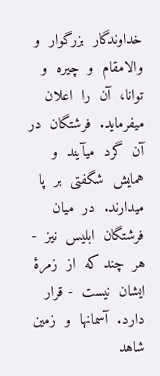خداوندگار  بزرگوار  و  والامقام  و  چیره  و  توانا،  آن  را  اعلان  میفرماید.  فرشتگان  در  آن  گرد  میآیند  و  همایش  شگفتی  بر  پا  میدارند.  در  میان  فرشتگان  ابلیس  نیز  -  هر  چند که  از  زمرۀ  ایشان  نیست  - قرار  دارد.  آسمانها  و  زمین  شاهد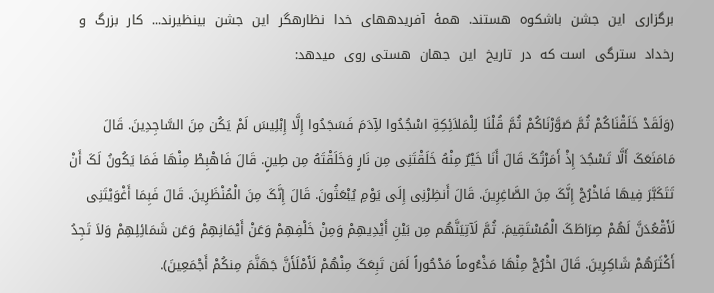برگزاری  این  جشن  باشکوه  هستند.  همۀ  آفریدههای  خدا  نظارهگر  این  جشن  بینظیرند...  کار  بزرگ  و  رخداد  سترگی  است که  در  تاریخ  این  جهان  هستی روی  میدهد:

(وَلَقَدْ خَلَقْنَاکُمْ ثُمَّ صَوَّرْنَاکُمْ ثُمَّ قُلْنَا لِلْمَلاَئِکِةِ اسْجُدُوا لآِدَمَ فَسَجَدُوا إِلَّا إِبْلِیسَ لَمْ یَکُن مِنَ السَّاجِدِینَ. قَالَ مَامَنَعَکَ أَلَّا تَسْجُدَ إِذْ أَمَرْتُکَ قَالَ أَنَا خَیْرٌ مِنْهُ خَلَقْتَنِی مِن نَارٍ وَخَلَقْتَهُ مِن طِینٍ. قَالَ فَاهْبِطْ مِنْهَا فَمَا یَکُونُ لَکَ أَنْ تَتَکَبَّرَ فِیهَا فَاخْرُجْ إِنَّکَ مِنَ الصَّاغِرِینَ. قَالَ أَنظِرْنِی إِلَى یَوْمِ یُبْعَثُونَ. قَالَ إِنَّکَ مِنَ الْمُنْظَرِینَ. قَالَ فَبِمَا أَغْوَیْتَنِی لَأَقْعُدَنَّ لَهُمْ صِرَاطَکَ الْمُسْتَقِیمَ. ثُمَّ لَآتِیَنَّهُم مِن بَیْنِ أَیْدِیهِمْ وَمِنْ خَلْفِهِمْ وَعَنْ أَیْمَانِهِمْ وَعَن شَمَائِلِهِمْ وَلاَ تَجِدُ أَکْثَرَهُمْ شَاکِرِینَ. قَالَ اخْرُجْ مِنْهَا مَذْءُوماً مَدْحُوراً لَمَن تَبِعَکَ مِنْهُمْ لَأَمْلَأَنَّ جَهَنَّمَ مِنکُمْ أَجْمَعِینَ).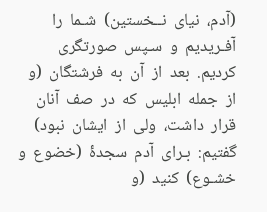(آدم،  نیای  نــخستین)  شـما  را  آفـریدیم  و  سـپس  صورتگری  کردیم.  بعد  از  آن  به  فرشتگان  (و  از  جمله  ابلیس  که  در  صف  آنان  قرار  داشت،  ولی  از  ایشان  نبود)  گفتیم:  بـرای  آدم  سجدۀ  (خضوع  و  خشـوع)  کنید  (و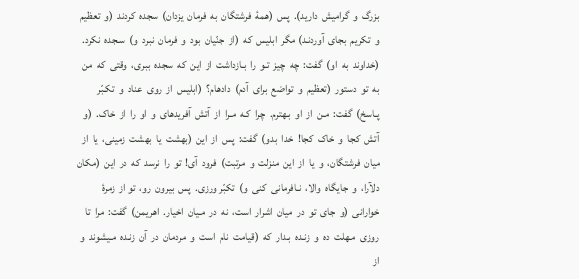بزرگ  و  گرامیش  دارید).  پس  (همۀ  فرشتگان  به  فرمان  یزدان)  سجده  کردند  (و  تعظیم  و  تکریم  بجای  آوردنـد) مگر  ابلیس  که  (از  جنّیان  بود  و  فرمان  نبرد  و)  سـجده  نکرد.  (خداوند  به  او)  گفت:  چه  چیز  تـو  را  بـازداشت  از  این  که  سجده  ببری،  وقتی  که  من  به  تو  دستور  (تعظیم  و  تواضع  برای  آدم)  دادهام؟  (ابلیس  از  روی  عناد  و  تکـبّر  پـاسخ)  گفت:  مـن  از  او  بـهترم.  چرا  کـه  مـرا  از  آتش  آفریدهای  و  او  را  از  خاک.  (و  آتش  کجا  و  خاک  کجا!  خدا  بدو)  گفت:  پس  از  این  (بهشت  یا  بهشت  زمینی،  یا  از  میان  فرشتگان،  و  یا  از  این  منزلت  و  مرتبت)  فرود  آی!  تو  را  نرسد  که  در  این  (مکان  دلآرا،  و  جایگاه  والا،  نـافرمانی  کنی  و)  تکبّر ورزی.  پس  بیرون  رو،  تو از  زمرۀ  خوارانی  (و  جای  تو  در  میان  اشرار  است،  نه  در  مـیان  اخیار.  اهریمن)  گفت:  مرا  تا  روزی  مـهلت  ده  و  زنـده  بـدار  که  (قیامت  نام  است  و  مردمان  در  آن  زنـده  مـیشوند  و  از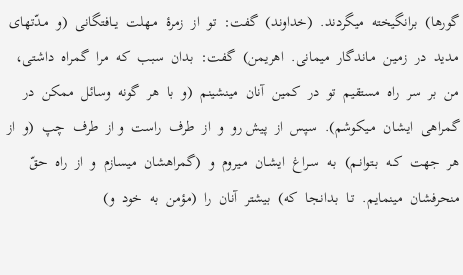گورها)  برانگیخته  میگردند.  (خداوند)  گفت:  تو  از  زمرۀ  مـهلت  یــافتگانی  (و  مـدّتهای  مـدید  در  زمـین  مـاندگار  میمانی.  اهریمن)  گفت:  بدان  سبب  که  مرا  گمراه  داشتی،  من  بر  سر  راه  مستقیم  تو  در  کمین  آنان  مینشینم  (و  با  هر  گونه  وسائل  ممکن  در  گمراهی  ایشـان  مـیکوشم).  سپس  از  پیش رو  و  از  طرف  راست  و از  طرف  چپ  (و  از  هر  جهت  کــه  بـتوانـم)  بـه  سـراغ  ایشـان  مـیروم  و  (گمراهشان  میسازم  و  از  راه  حقّ  منحرفشان  مینمایم.  تـا  بـدانـجا  که)  بیشتر  آنان  را  (مؤمن  به  خود  و)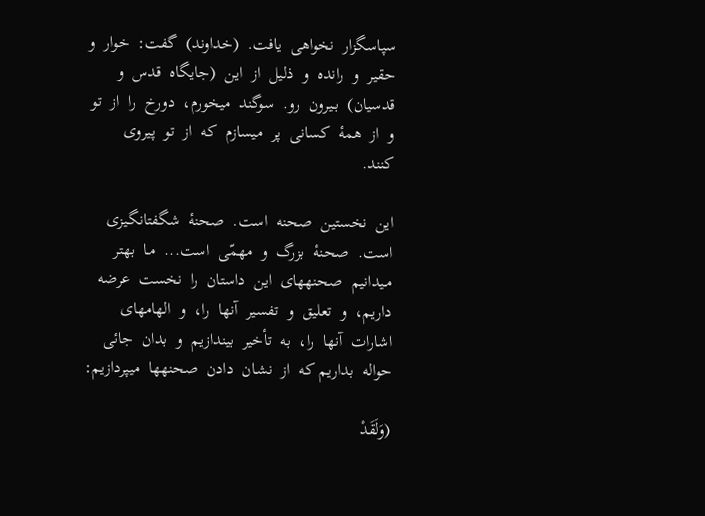سپاسگزار  نخواهی  یافت.  (خداوند)  گفت:  خوار  و  حقیر  و  رانده  و  ذلیل  از  این  (جایگاه  قدس  و  قدسیان)  بـیرون  رو.  سوگند  میخورم،  دورخ  را  از  تو  و  از  همۀ  کسانی  پر  میسازم  که  از  تو  پیروی  کنند.

این  نخستین  صحنه  است.  صحنۀ  شگفتانگـیزی  است.  صحنۀ  بزرگ  و  مهمّی  است...  مـا  بهتر  مـیدانیم  صحنههای  این  داستان  را  نخست  عرضه  داریم،  و  تعلیق  و  تفسیر  آنها  را،  و  الهامهای  اشارات  آنها  را،  به  تأخیر  بیندازیم  و  بدان  جائی  حواله  بداریم که  از  نشـان  دادن  صحنهها  میپردازیم‌:

(وَلَقَدْ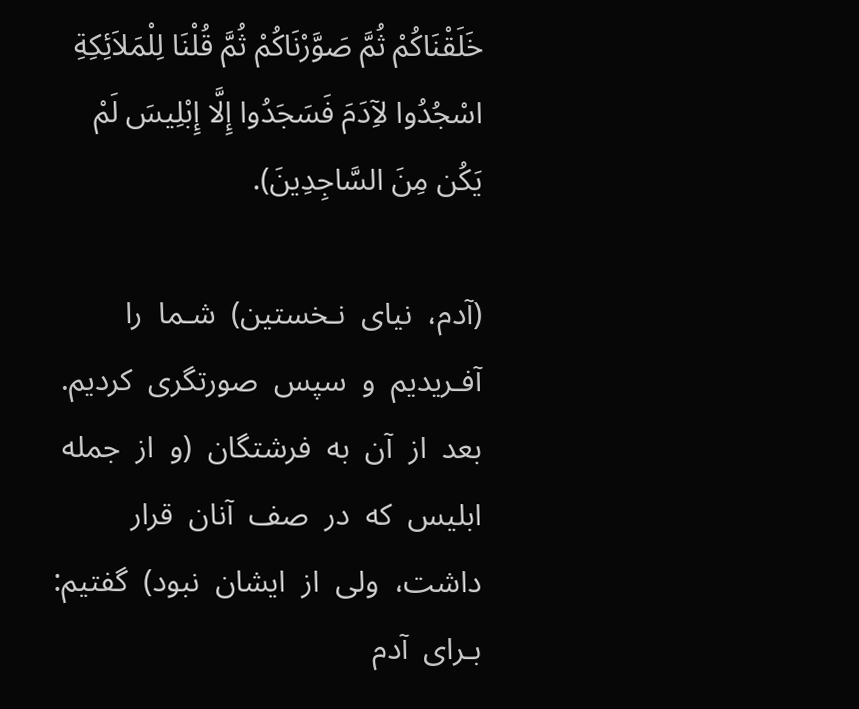خَلَقْنَاکُمْ ثُمَّ صَوَّرْنَاکُمْ ثُمَّ قُلْنَا لِلْمَلاَئِکِةِ اسْجُدُوا لآِدَمَ فَسَجَدُوا إِلَّا إِبْلِیسَ لَمْ یَکُن مِنَ السَّاجِدِینَ).

(آدم،  نیای  نـخستین)  شـما  را  آفـریدیم  و  سپس  صورتگری  کردیم.  بعد  از  آن  به  فرشتگان  (و  از  جمله  ابلیس  که  در  صف  آنان  قرار  داشت،  ولی  از  ایشان  نبود)  گفتیم:  بـرای  آدم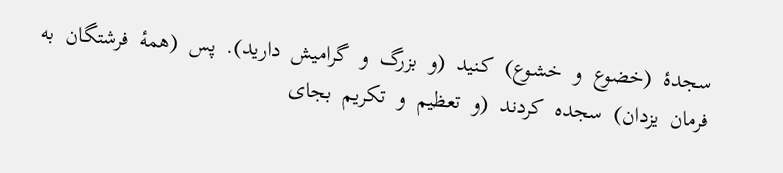سجدۀ  (خضوع  و  خشـوع)  کـنید  (و  بزرگ  و  گرامیش  دارید).  پس  (همۀ  فرشتگان  به  فرمان  یزدان)  سجده  کردند  (و  تعظیم  و  تکریم  بجای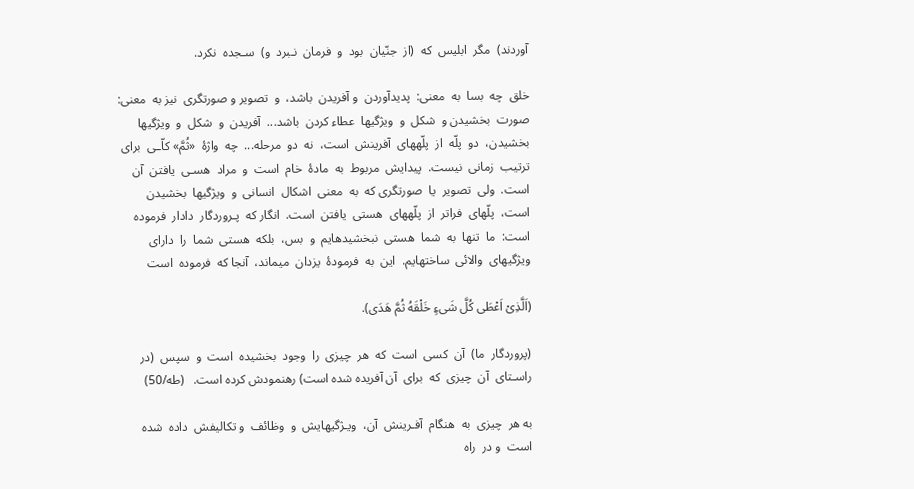آوردند)  مگر  ابلیس  که  (از  جنّیان  بود  و  فرمان  نـبرد  و)  سـجده  نکرد.

خلق  چه  بسا  به  معنی:  پدیدآوردن  و آفریدن  باشد،  و  تصویر و صورتگری  نیز به  معنی: صورت  بخشیدن و  شکل  و  ویژگیها  عطاء کردن  باشد...  آفریدن  و  شکل  و  ویژگیها  بخشیدن،  دو  پلّه  از  پلّههای  آفرینش  است،  نه  دو  مرحله...  چه  واژۀ  «ثُمَّ» کاّـی  برای  ترتیب  زمانی  نیست.  پیدایش  مربوط  به  مادۀ  خام  است  و  مراد  هسـی  یافتن  آن  است.  ولی  تصویر  یا  صورتگری که  به  معنی  اشکال  انسانی  و  ویژگیها  بخشیدن  است،  پلّهای  فراتر  از  پلّههای  هستی  یافتن  است.  انگار که  پـروردگار  دادار  فرموده  است:  ما  تنها  به  شما  هستی  نبخشیدهایم  و  بس،  بلکه  هستی  شما  را  دارای  ویژگیهای  والائی  ساختهایم.  این  به  فرمودۀ  یزدان  میماند،  آنجا که  فرموده  است

(اَلَّذِیْ اَعْطَی کُلَّ شَیءٍ خَلْقَهُ ثُمَّ هَدَی).

(پروردگار  ما)  آن  کسی  است  که  هر  چیزی  را  وجود  بخشیده  است  و  سپس  (در  راسـتای  آن  چیزی  که  برای  آن آفریده شده است) رهنمودش کرده است.   (طه/50)

به هر  چیزی  به  هنگام  آفـرینش  آن،  ویـژگیهایش  و  وظائف  و تکالیفش  داده  شده  است  و در  راه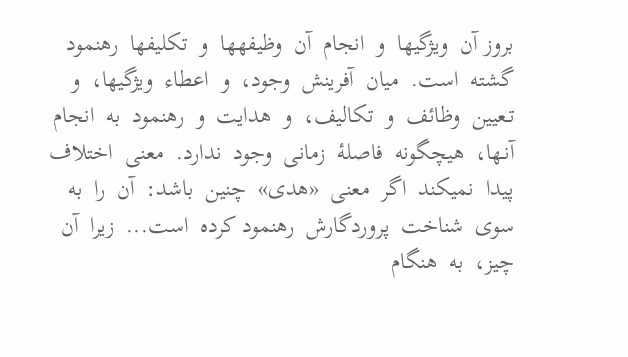بروز آن  ویژگیها  و  انجام  آن  وظیفهها  و  تکلیفها  رهنمود گشته  است.  میان  آفرینش  وجود،  و  اعطاء  ویژگیها،  و  تـعیین  وظائف  و  تکالیف،  و  هدایت  و  رهنمود  به  انجام  آنـها،  هیچگونه  فاصلۀ  زمانی  وجود  ندارد.  معنی  اختلاف  پیدا  نمیکند  اگر  معنی  «هدی»  چنین  باشد:  آن  را  به  سوی  شناخت  پروردگارش  رهنمود کرده  است...  زیرا  آن  چیز،  به  هنگام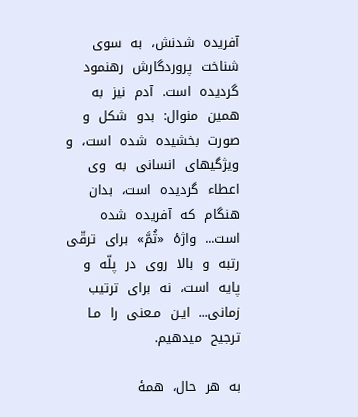آفریده  شدنش،  به  سوی  شناخت  پروردگارش  رهنمود گردیده  است.  آدم  نیز  به  همین  منوال:  بدو  شکل  و  صورت  بخشیده  شده  است،  و  ویژگیهای  انسانی  به  وی  اعطاء  گردیده  است،  بدان  هنگام  که  آفریده  شده  است...  واژۀ  «ثُمَّ»  برای  ترقّی  رتبه  و  بالا  روی  در  پلّه  و  پایه  است،  نه  برای  ترتیب  زمانی...  ایـن  مـعنی  را  مـا  ترجیح  میدهیم‌.

به  هر  حال،  همۀ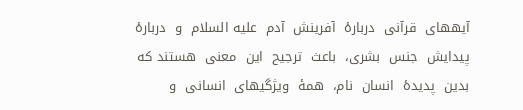آیههای  قرآنی  دربارۀ  آفرینش  آدم  علیه السلام  و  دربارۀ  پیدایش  جنس  بشری،  باعث  ترجیح  این  معنی  هستند که  بدین  پدیدۀ  انسان  نام،  همۀ  ویژگیهای  انسانی  و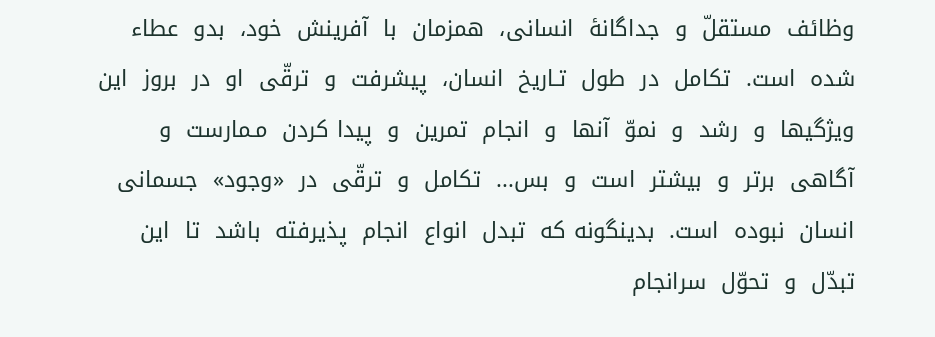وظائف  مستقلّ  و  جداگانۀ  انسانی،  همزمان  با  آفرینش  خود،  بدو  عطاء  شده  است.  تکامل  در  طول  تـاریخ  انسان،  پیشرفت  و  ترقّی  او  در  بروز  این  ویژگیها  و  رشد  و  نموّ  آنها  و  انجام  تمرین  و  پیدا کردن  مـمارست  و  آگاهی  برتر  و  بیشتر  است  و  بس...  تکامل  و  ترقّی  در  «وجود»  جسمانی  انسان  نبوده  است.  بدینگونه که  تبدل  انواع  انجام  پذیرفته  باشد  تا  این  تبدّل  و  تحوّل  سرانجام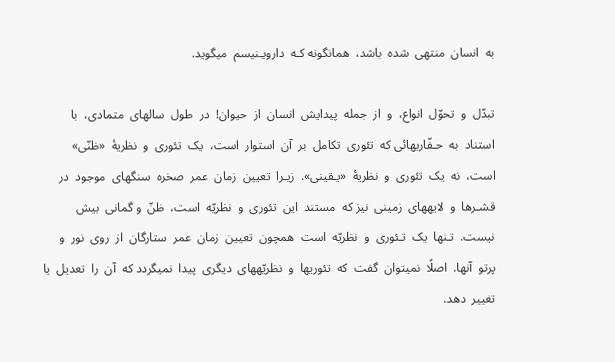به  انسان  منتهی  شده  باشد،  همانگونه کـه  دارویـنیسم  میگوید.

تبدّل  و  تحوّل  انواع،  و  از  جمله  پیدایش  انسان  از  حیوان!  در  طول  سالهای  متمادی،  با  استناد  به  حـفّاریهائی که  تئوری  تکامل  بر  آن  استوار  است،  یک  تئوری  و  نظریۀ  «ظنّی»  است،  نه  یک  تئوری  و  نظریۀ  «یـقینی».  زیـرا  تعیین  زمان  عمر  صخره  سنگهای  موجود  در  قشـرها  و  لایههای  زمینی  نیز که  مستند  این  تئوری  و  نظریّه  است،  ظنّ  و گمانی  بیش  نیست.  تـنها  یک  تـئوری  و  نظریّه  است  همچون  تعیین  زمان  عمر  ستارگان  از  روی  نور  و  پرتو  آنها.  اصلًا  نمیتوان  گفت  که  تئوریها  و  نظریّههای  دیگری  پیدا  نمیگردد که  آن  را  تعدیل  یا  تغییر  دهد.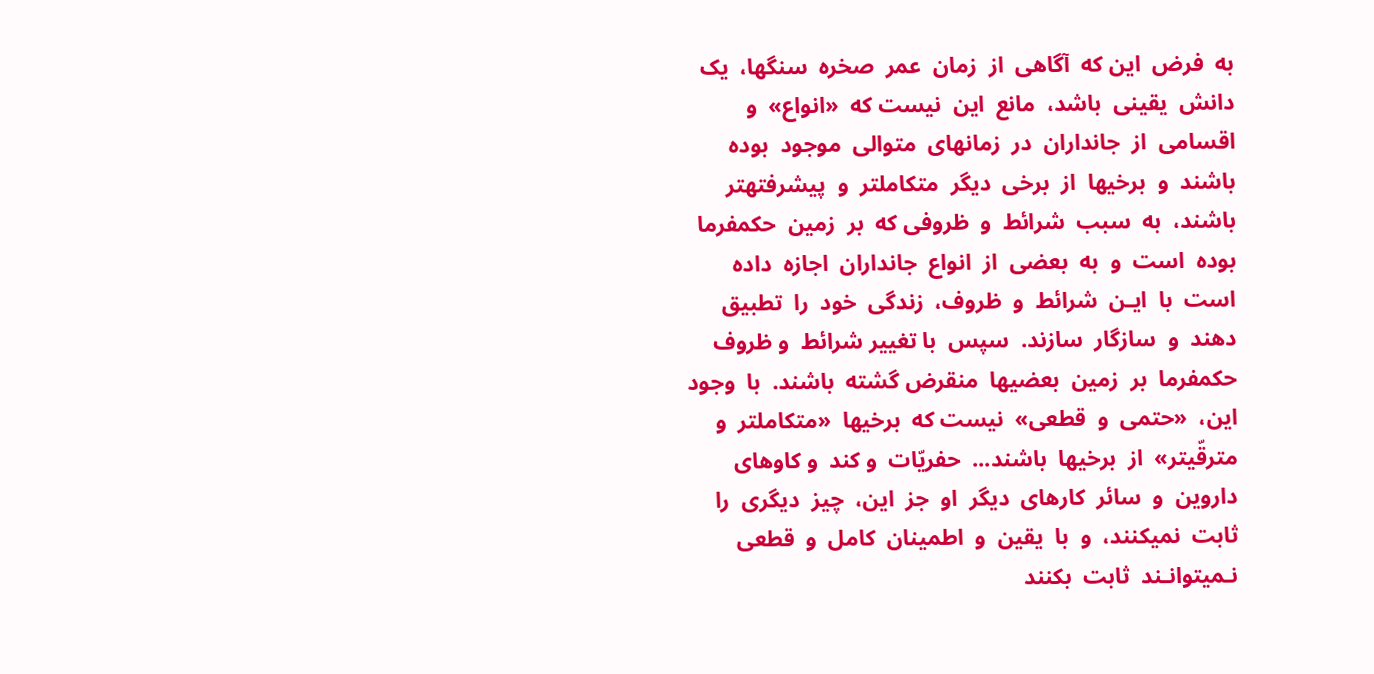به  فرض  این که  آگاهی  از  زمان  عمر  صخره  سنگها،  یک  دانش  یقینی  باشد،  مانع  این  نیست که  «انواع»  و  اقسامی  از  جانداران  در  زمانهای  متوالی  موجود  بوده  باشند  و  برخیها  از  برخی  دیگر  متکاملتر  و  پیشرفتهتر  باشند،  به  سبب  شرائط  و  ظروفی که  بر  زمین  حکمفرما  بوده  است  و  به  بعضی  از  انواع  جانداران  اجازه  داده  است  با  ایـن  شرائط  و  ظروف،  زندگی  خود  را  تطبیق  دهند  و  سازگار  سازند.  سپس  با تغییر شرائط  و ظروف  حکمفرما  بر  زمین  بعضیها  منقرض گشته  باشند.  با  وجود  این،  «حتمی  و  قطعی»  نیست که  برخیها  «متکاملتر  و  مترقّیتر»  از  برخیها  باشند...  حفریّات  و کند  و کاوهای  داروین  و  سائر  کارهای  دیگر  او  جز  این،  چیز  دیگری  را  ثابت  نمیکنند،  و  با  یقین  و  اطمینان  کامل  و  قطعی  نـمیتوانـند  ثابت  بکنند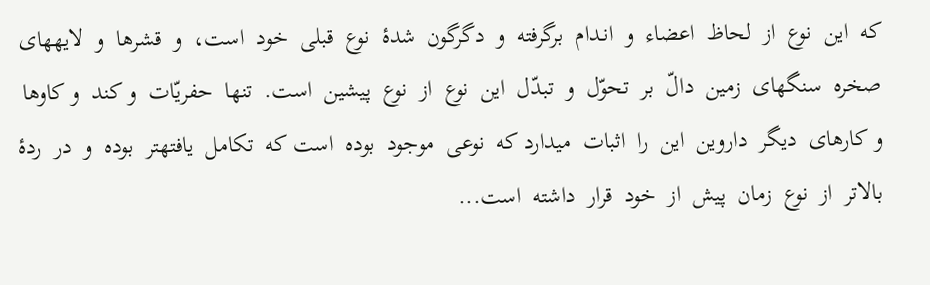که  این  نوع  از  لحاظ  اعضاء  و  انـدام  برگرفته  و  دگرگون  شدۀ  نوع  قبلی  خود  است،  و  قشرها  و  لایههای  صخره  سنگهای  زمین  دالّ  بر  تحوّل  و  تبدّل  این  نوع  از  نوع  پیشین  است.  تنها  حفریّات  و کند  و کاوها  و کارهای  دیگر  داروین  این  را  اثبات  میدارد که  نوعی  موجود  بوده  است که  تکامل  یافتهتر  بوده  و  در  ردۀ  بالاتر  از  نوع  زمان  پیش  از  خود  قرار  داشته  است...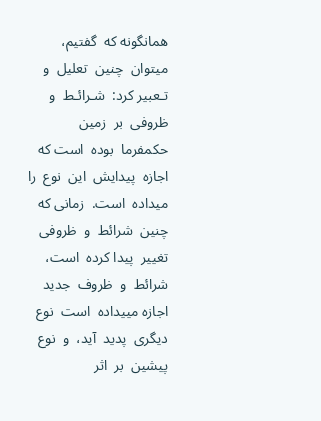همانگونه که  گفتیم،  میتوان  چنین  تعلیل  و  تـعبیر کرد:  شـرائـط  و  ظروفی  بر  زمین  حکمفرما  بوده  است که  اجازه  پیدایش  این  نوع  را  میداده  است.  زمانی که  چنین  شرائط  و  ظروفی  تغییر  پیدا کرده  است،  شرائط  و  ظروف  جدید  اجازه مییداده  است  نوع  دیگری  پدید  آید،  و  نوع  پیشین  بر  اثر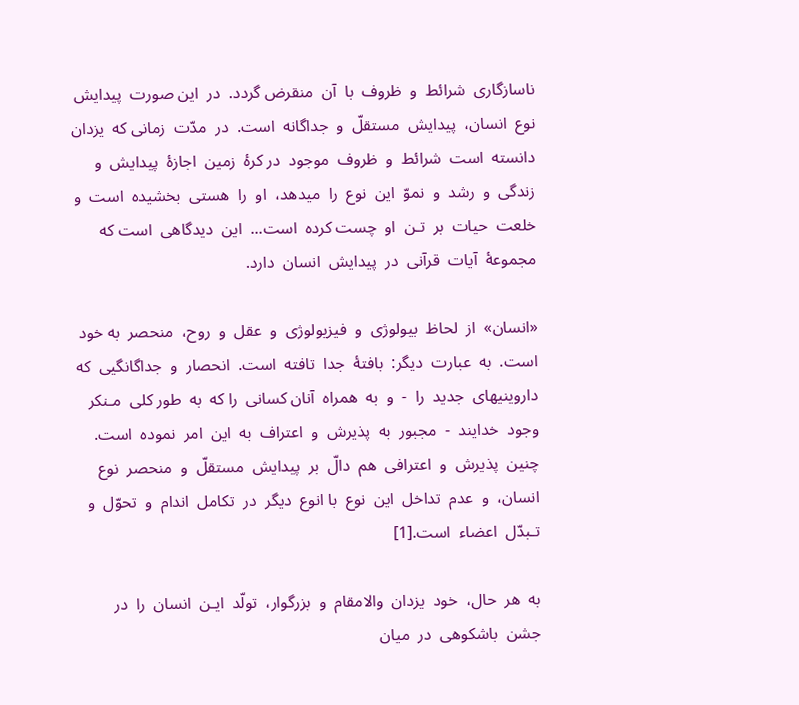ناسازگاری  شرائط  و  ظروف  با  آن  منقرض گردد.  در  این صورت  پیدایش  نوع  انسان،  پیدایش  مستقلّ  و  جداگانه  است.  در  مدّت  زمانی که  یزدان  دانسته  است  شرائط  و  ظروف  موجود  در کرۀ  زمین  اجازۀ  پیدایش  و  زندگی  و  رشد  و  نموّ  این  نوع  را  میدهد،  او  را  هستی  بخشیده  است  و  خلعت  حیات  بر  تـن  او  چست کرده  است...  این  دیدگاهی  است که  مجموعۀ  آیات  قرآنی  در  پیدایش  انسان  دارد.

«انسان»  از  لحاظ  بیولوژی  و  فیزیولوژی  و  عقل  و  روح،  منحصر  به خود  است.  به  عبارت  دیگر:  بافتۀ  جدا  تافته  است.  انحصار  و  جداگانگیی  که  داروینیهای  جدید  را  -  و  به  همراه  آنان کسانی  را که  به  طور کلی  مـنکر  وجود  خدایند  -  مجبور  به  پذیرش  و  اعتراف  به  این  امر  نموده  است.  چنین  پذیرش  و  اعترافی  هم  دالّ  بر  پیدایش  مستقلّ  و  منحصر  نوع  انسان،  و  عدم  تداخل  این  نوع  با انوع  دیگر  در  تکامل  اندام  و  تحوّل  و  تـبدّل  اعضاء  است.[1]

به  هر  حال،  خود  یزدان  والامقام  و  بزرگوار،  تولّد  ایـن  انسان  را  در  جشن  باشکوهی  در  میان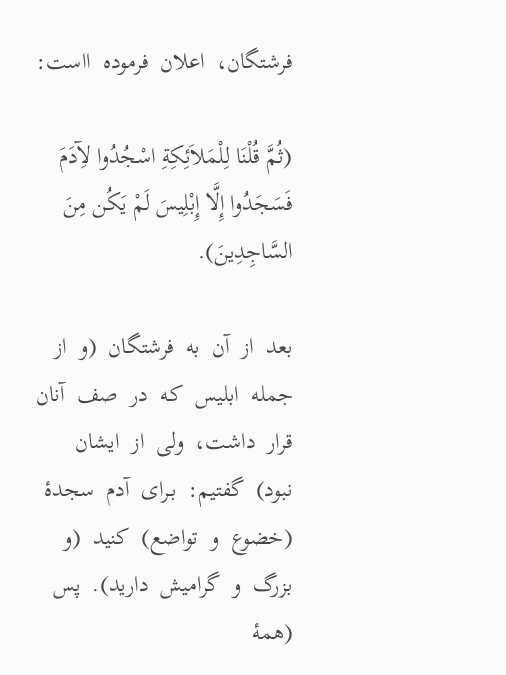فرشتگان،  اعلان  فرموده  ااست‌:

(ثُمَّ قُلْنَا لِلْمَلاَئِکِةِ اسْجُدُوا لآِدَمَ فَسَجَدُوا إِلَّا إِبْلِیسَ لَمْ یَکُن مِنَ السَّاجِدِینَ).

بعد  از  آن  به  فرشتگان  (و  از  جمله  ابلیس  کـه  در  صف  آنان  قرار  داشت،  ولی  از  ایشان  نبود)  گفتیم:  بـرای  آدم  سجدۀ  (خضوع  و  تواضع)  کنید  (و  بزرگ  و  گرامیش  دارید).  پس  (همۀ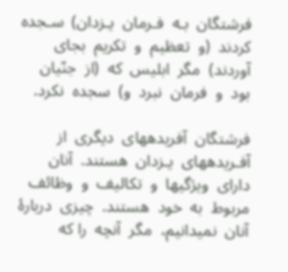فرشتگان  بـه  فـرمان  یـزدان)  سـجده  کردند  (و  تعظیم  و  تکریم  بجای  آوردند)  مگر  ابلیس  که  (از  جنّیان  بود  و  فرمان  نبرد  و)  سجده  نکرد.

فرشتگان  آفریدههای  دیگری  از  آفـریدههای  یـزدان  هستند.  آنان  دارای  ویژگیها  و  تکالیف  و  وظائف  مربوط  به  خود  هستند.  چیزی  دربارۀ  آنان  نمیدانیم،  مگر  آنچه  را که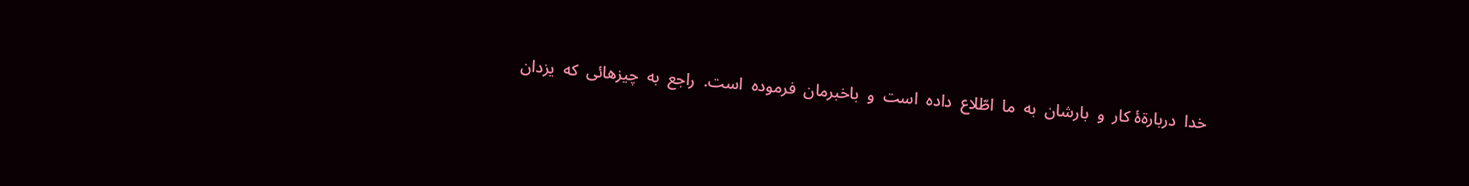خدا  دربارةۀ کار  و  بارشان  به  ما  اطّلاع  داده  است  و  باخبرمان  فرموده  است.  راجع  به  چیزهائی  که  یزدان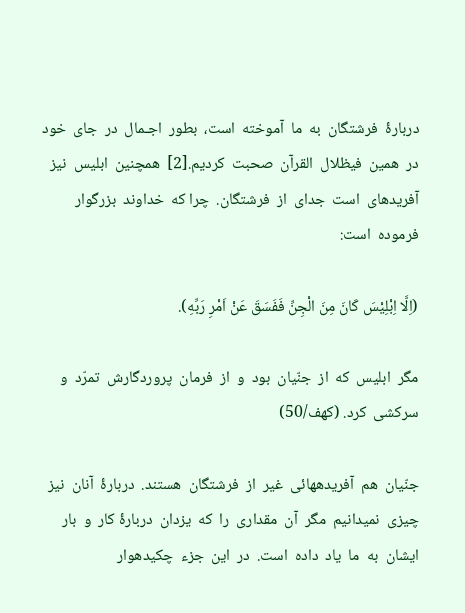دربارۀ  فرشتگان  به  ما  آموخته  است،  بطور  اجـمال  در  جای  خود  در  همین  فیظلال  القرآن  صحبت  کردیم.[2]  همچنین  ابلیس  نیز  آفریدهای  است  جدای  از  فرشتگان.  چرا که  خداوند  بزرگوار  فرموده  است‌:

(اِلَّا اِبْلِیْسَ کَانَ مِنَ الْجِنِّ فَفَسَقَ عَنْ اَمْرِ رَبِّهِ).

مگر  ابلیس  که  از  جنّیان  بود  و  از  فرمان  پروردگارش  تمرّد  و  سرکشی  کرد. (کهف/50)

جنّیان  هم  آفریدههائی  غیر  از  فرشتگان  هستند.  دربارۀ  آنان  نیز  چیزی  نمیدانیم  مگر  آن  مقداری  را  که  یزدان  دربارۀ کار  و  بار  ایشان  به  ما  یاد  داده  است.  در  این  جزء  چکیدهوار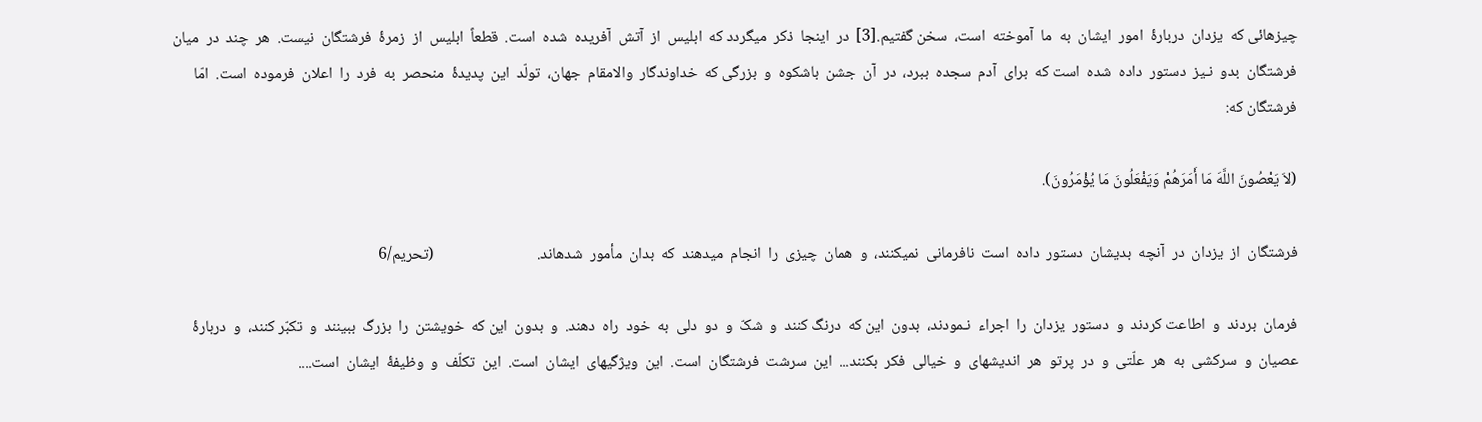چیزهائی که  یزدان  دربارۀ  امور  ایشان  به  ما  آموخته  است،  سخن گفتیم.[3]  در  اینجا  ذکر  میگردد که  ابلیس  از  آتش  آفریده  شده  است.  قطعاً  ابلیس  از  زمرۀ  فرشتگان  نیست.  هر  چند  در  میان  فرشتگان  بدو  نـیز  دستور  داده  شده  است که  برای  آدم  سجده  ببرد،  در  آن  جشن  باشکوه  و  بزرگی که  خداوندگار  والامقام  جهان،  تولّد  این  پدیدۀ  منحصر  به  فرد  را  اعلان  فرموده  است.  امّا  فرشتگان که‌:

(لاَ یَعْصُونَ اللَّهَ مَا أَمَرَهُمْ وَیَفْعَلُونَ مَا یُؤْمَرُونَ).

فرشتگان  از  یزدان  در  آنچه  بدیشان  دستور  داده  است  نافرمانی  نمیکنند،  و  همان  چیزی  را  انجام  میدهند  که  بدان  مأمور  شدهاند.                             (تحریم/6

فرمان  بردند  و  اطاعت کردند  و  دستور  یزدان  را  اجراء  نـمودند،  بدون  این که  درنگ کنند  و  شکّ  و  دو  دلی  به  خود  راه  دهند.  و  بدون  این که  خویشتن  را  بزرگ  ببینند  و  تکبّر کنند،  و  دربارۀ  عصیان  و  سرکشی  به  هر  علّتی  و  در  پرتو  هر  اندیشهای  و  خیالی  فکر  بکنند...  این  سرشت  فرشتگان  است.  این  ویژگیهای  ایشان  است.  این  تکلّف  و  وظیفۀ  ایشان  است....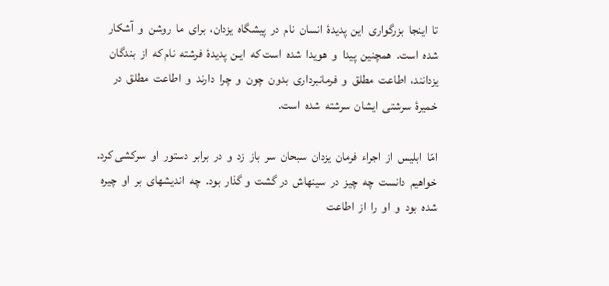تا  اینجا  بزرگواری  این  پدیدۀ  انسان  نام  در  پیشگاه  یزدان،  برای  ما  روشن  و  آشکار  شده  است.  همچنین  پیدا  و  هویدا  شده  است که  ایـن  پدیدۀ  فرشته  نام که  از  بندگان  یزدانند،  اطاعت  مطلق  و  فرمانبرداری  بدون  چون  و  چرا  دارند  و  اطاعت  مطلق  در  خمیرۀ  سرشتی  ایشان  سرشته  شده  است‌.

امّا  ابلیس  از  اجراء  فرمان  یزدان  سبحان  سر  باز  زد  و  در  برابر  دستور  او  سرکشی کرد.  خواهیم  دانست  چه  چیز  در  سینهاش  در گشت  و گذار  بود.  چه  اندیشهای  بر  او  چیره  شده  بود  و  او  را  از  اطاعت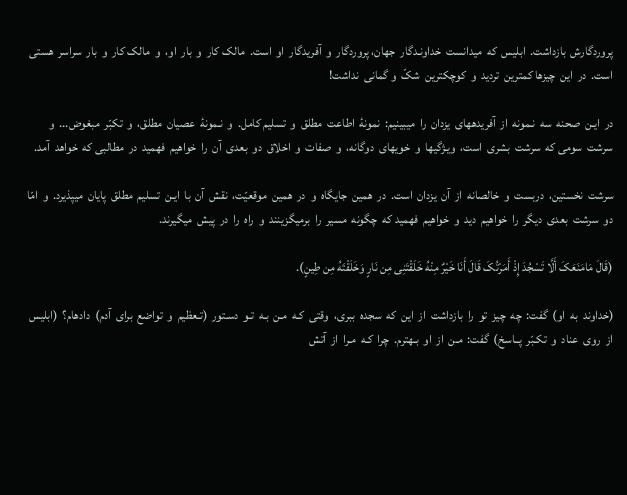پروردگارش  بازداشت.  ابلیس  که  میدانست  خداونـدگار  جهان، پروردگار  و  آفریدگار  او  است.  مالک کار  و  بار  او،  و  مالک کار  و  بار  سراسر  هستی  است.  در  این  چیزها کمترین  تردید  و  کوچکترین  شکّ  و گمانی  نداشت‌!

در  ایـن  صحنه  سه  نـمونه  از  آفریدههای  یزدان  را  میبینیم:  نمونۀ  اطاعت  مطلق  و  تسلیم کامل.  و  نـمونۀ  عصیان  مطلق،  و  تکبّر  مبغوض...  و  سرشت  سومی که  سرشت  بشری  است،  ویـژگیها  و  خویهای  دوگانه،  و  صفات  و  اخلاق  دو  بعدی  آن  را  خواهیم  فهمید  در  مطالبی که  خواهد  آمد.

سرشت  نخستین،  دربست  و  خالصانه  از  آن  یزدان  است.  در  همین  جایگاه  و  در  همین  موقعیّت،  نقش  آن  با  ایـن  تسلیم  مطلق  پایان  میپذیرد.  و  امّا  دو  سرشت  بعدی  دیگر  را  خواهیم  دید  و  خواهیم  فهمید که  چگونه  مسیر  را  برمیگزینند  و  راه  را  در  پیش  میگیرند.

(قَالَ مَامَنَعَکَ أَلَّا تَسْجُدَ إِذْ أَمَرْتُکَ قَالَ أَنَا خَیْرٌ مِنْهُ خَلَقْتَنِی مِن نَارٍ وَخَلَقْتَهُ مِن طِینٍ).

(خداوند  به  او)  گفت:  چه  چیز  تو  را  بازداشت  از  این  که  سجده  ببری،  وقتی  کـه  مـن  بـه  تـو  دسـتور  (تـعظیم  و  تواضع  برای  آدم)  دادهام؟  (ابلیس  از  روی  عناد  و  تکـبّر  پــاسخ)  گفت:  مـن  از  او  بـهترم.  چرا  کـه  مـرا  از  آتش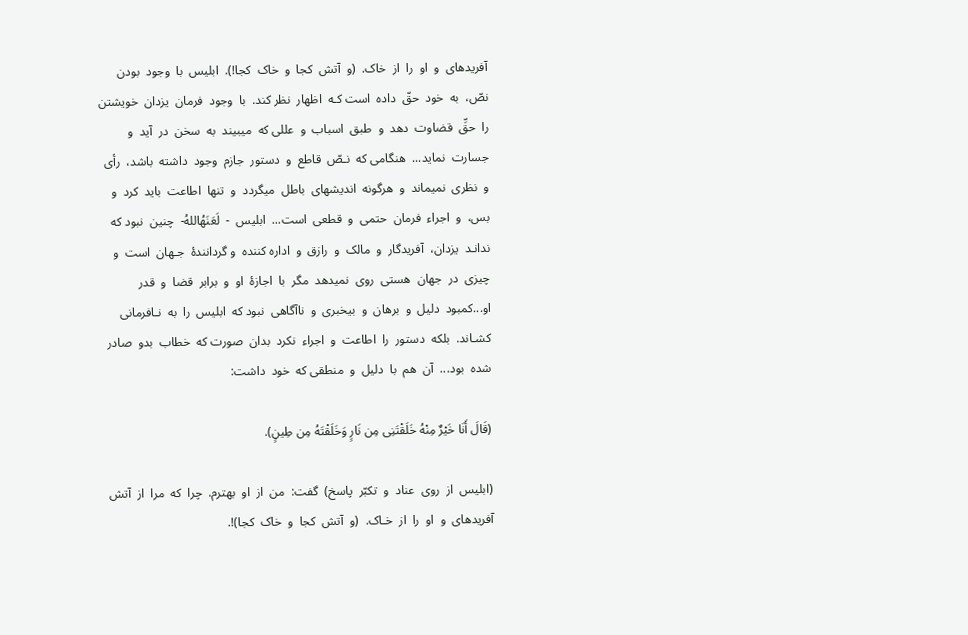آفریدهای  و  او  را  از  خاک.  (و  آتش  کجا  و  خاک  کجا!).  ابلیس  با  وجود  بودن  نصّ،  به  خود  حقّ  داده  است کـه  اظهار  نظر کند.  با  وجود  فرمان  یزدان  خویشتن  را  حقِّ  قضاوت  دهد  و  طبق  اسباب  و  عللی که  میبیند  به  سخن  در  آید  و  جسارت  نماید...  هنگامی که  نـصّ  قاطع  و  دستور  جازم  وجود  داشته  باشد،  رأی  و  نظری  نمیماند  و  هرگونه  اندیشهای  باطل  میگردد  و  تنها  اطاعت  باید  کرد  و  بس،  و  اجراء  فرمان  حتمی  و  قطعی  است...  ابلیس  -  لَعَنَهُاللهُ-  چنین  نبود که  ندانـد  یزدان،  آفریدگار  و  مالک  و  رازق  و  اداره کننده  و گردانندۀ  جـهان  است  و  چیزی  در  جهان  هستی  روی  نمیدهد  مگر  با  اجازۀ  او  و  برابر  قضا  و  قدر  او...کمبود  دلیل  و  برهان  و  بیخبری  و  ناآگاهی  نبود که  ابلیس  را  به  نـافرمانی  کشـاند.  بلکه  دستور  را  اطاعت  و  اجراء  نکرد  بدان  صورت که  خطاب  بدو  صادر  شده  بود...  آن  هم  با  دلیل  و  منطقی که  خود  داشت‌:

(قَالَ أَنَا خَیْرٌ مِنْهُ خَلَقْتَنِی مِن نَارٍ وَخَلَقْتَهُ مِن طِینٍ).

(ابلیس  از  روی  عناد  و  تکبّر  پاسخ)  گفت:  من  از  او  بهترم.  چرا  که  مرا  از  آتش  آفریدهای  و  او  را  از  خـاک.  (و  آتش  کجا  و  خاک  کجا)!.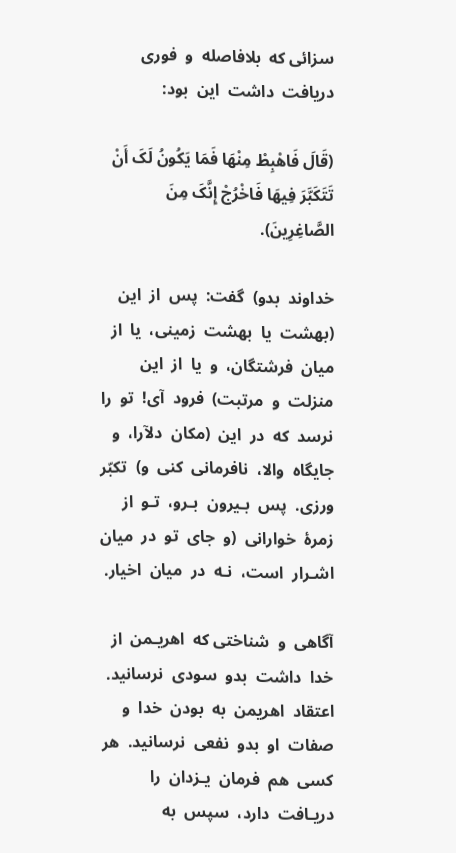سزائی که  بلافاصله  و  فوری  دریافت  داشت  این  بود:

(قَالَ فَاهْبِطْ مِنْهَا فَمَا یَکُونُ لَکَ أَنْ تَتَکَبَّرَ فِیهَا فَاخْرُجْ إِنَّکَ مِنَ الصَّاغِرِینَ).

خداوند  بدو)  گفت:  پس  از  این  (بهشت  یا  بهشت  زمینی،  یا  از  میان  فرشتگان،  و  یا  از  این  منزلت  و  مرتبت)  فرود  آی!  تو  را  نرسد  که  در  این  (مکان  دلآرا،  و  جایگاه  والا،  نافرمانی  کنی  و)  تکبّر  ورزی.  پس  بـیرون  بـرو،  تـو  از  زمرۀ  خوارانی  (و  جای  تو  در  میان  اشـرار  است،  نـه  در  میان  اخیار.

آگاهی  و  شناختی که  اهریـمن  از  خدا  داشت  بدو  سودی  نرسانید.  اعتقاد  اهریمن  به  بودن  خدا  و  صفات  او  بدو  نفعی  نرسانید.  هر کسی  هم  فرمان  یـزدان  را  دریـافت  دارد،  سپس  به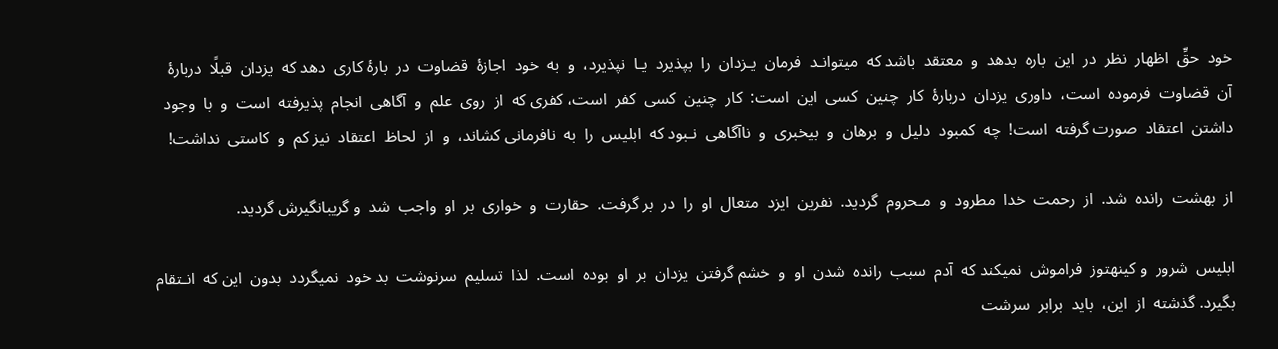خود  حقِّ  اظهار  نظر  در  این  باره  بدهد  و  معتقد  باشد که  میتوانـد  فرمان  یـزدان  را  بپذیرد  یـا  نپذیرد،  و  به  خود  اجازۀ  قضاوت  در  بارۀ کاری  دهد که  یزدان  قبلًا  دربارۀ  آن  قضاوت  فرموده  است،  داوری  یزدان  دربارۀ  کار  چنین  کسی  این  است:  کار  چنین  کسی  کفر  است، کفری که  از  روی  علم  و  آگاهی  انجام  پذیرفته  است  و  با  وجود  داشتن  اعتقاد  صورت گرفته  است!  چه  کمبود  دلیل  و  برهان  و  بیخبری  و  ناآگاهی  نـبود که  ابلیس  را  به  نافرمانی کشاند،  و  از  لحاظ  اعتقاد  نیز کم  و  کاستی  نداشت!

از  بهشت  رانده  شد.  از  رحمت  خدا  مطرود  و  مـحروم  گردید.  نفرین  ایزد  متعال  او  را  در  بر گرفت.  حقارت  و  خواری  بر  او  واجب  شد  و گریبانگیرش گردید.

ابلیس  شرور  و کینهتوز  فراموش  نمیکند که  آدم  سبب  رانده  شدن  او  و  خشم گرفتن  یزدان  بر  او  بوده  است.  لذا  تسلیم  سرنوشت  بد خود  نمیگردد  بدون  این که  انـتقام  بگیرد. گذشته  از  این،  باید  برابر  سرشت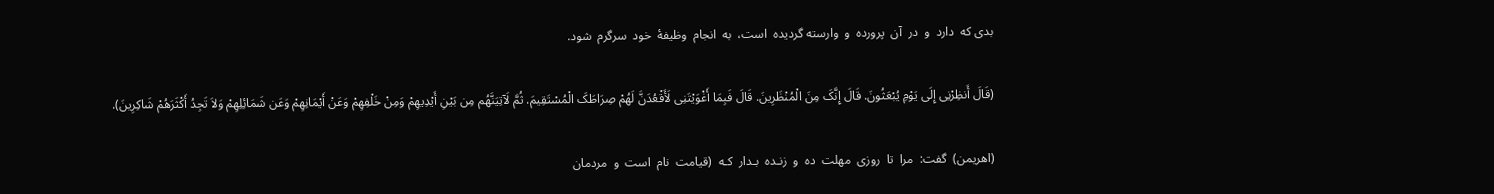بدی که  دارد  و  در  آن  پرورده  و  وارسته گردیده  است،  به  انجام  وظیفۀ  خود  سرگرم  شود.

(قَالَ أَنظِرْنِی إِلَى یَوْمِ یُبْعَثُونَ. قَالَ إِنَّکَ مِنَ الْمُنْظَرِینَ. قَالَ فَبِمَا أَغْوَیْتَنِی لَأَقْعُدَنَّ لَهُمْ صِرَاطَکَ الْمُسْتَقِیمَ. ثُمَّ لَآتِیَنَّهُم مِن بَیْنِ أَیْدِیهِمْ وَمِنْ خَلْفِهِمْ وَعَنْ أَیْمَانِهِمْ وَعَن شَمَائِلِهِمْ وَلاَ تَجِدُ أَکْثَرَهُمْ شَاکِرِینَ).

(اهریمن)  گفت:  مرا  تا  روزی  مهلت  ده  و  زنـده  بـدار  کـه  (قیامت  نام  است  و  مردمان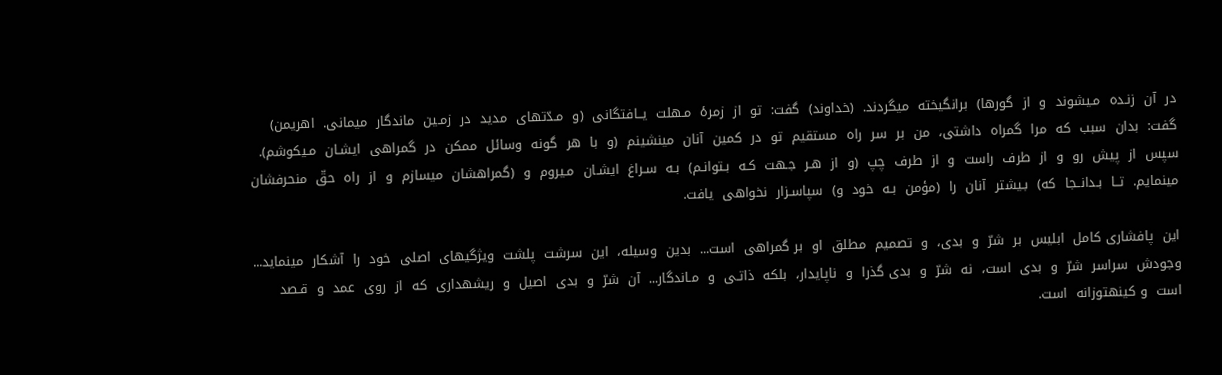در  آن  زنـده  مـیشوند  و  از  گورها)  برانگیخته  میگردند.  (خداوند)  گفت:  تو  از  زمرۀ  مـهلت  یــافتگانی  (و  مـدّتهای  مدید  در  زمـین  ماندگار  میمانی.  اهریمن)  گفت:  بدان  سبب  که  مرا  گمراه  داشتی،  من  بر  سر  راه  مستقیم  تو  در  کمین  آنان  مینشینم  (و  با  هر  گونه  وسائل  ممکن  در  گمراهی  ایشـان  مـیکوشم).  سپس  از  پیش  رو  و  از  طرف  راست  و  از  طرف  چپ  (و  از  هـر  جـهت  کـه  بـتوانـم)  بـه  سـراغ  ایشـان  مـیروم  و  (گمراهشان  میسازم  و  از  راه  حقّ  منحرفشان  مینمایم.  تــا  بـدانــجا  که)  بـیشتر  آنان  را  (مؤمن  بـه  خود  و)  سپاسـزار  نخواهی  یافت‌.

این  پافشاری کامل  ابلیس  بر  شرّ  و  بدی،  و  تصمیم  مطلق  او  بر گمراهی  است...  بدین  وسیله،  این  سرشت  پلشت  ویژگیهای  اصلی  خود  را  آشکار  مینماید...  وجودش  سراسر  شرّ  و  بدی  است،  نه  شرّ  و  بدی گذرا  و  ناپایدار،  بلکه  ذاتـی  و  مـاندگار...  آن  شرّ  و  بدی  اصیل  و  ریشهداری  که  از  روی  عمد  و  قـصد  است  و کینهتوزانه  است‌.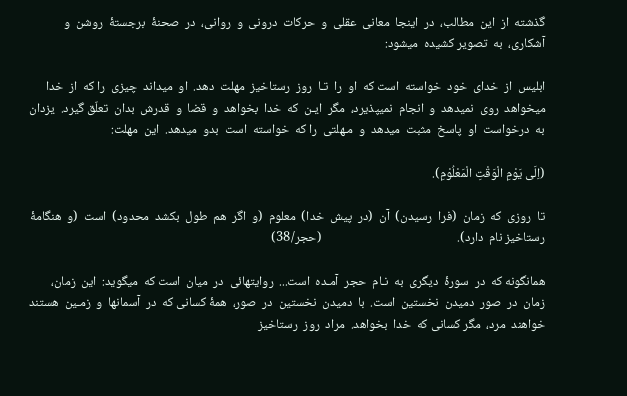گذشته  از  این  مطالب،  در  اینجا  معانی  عقلی  و  حرکات  درونی  و  روانی،  در  صحنۀ  برجستۀ  روشن  و  آشکاری،  به  تصویر کشیده  میشود:

ابلیس  از  خدای  خود  خواسته  است که  او  را  تـا  روز  رستاخیز  مهلت  دهد.  او  میداند  چیزی  را که  از  خدا  میخواهد  روی  نمیدهد  و  انجام  نمیپذیرد،  مگر  ایـن  که  خدا  بخواهد  و  قضا  و  قدرش  بدان  تعلّق گیرد.  یزدان  به  درخواست  او  پاسخ  مثبت  میدهد  و  مـهلتی  را که  خواسته  است  بدو  میدهد.  این  مهلت‌:

(اِلَی یَوْمِ الْوَقْتِ الْمَعْلُوْمِ).

تا  روزی  که  زمان  (فرا  رسیدن)  آن  (در  پیش  خدا)  معلوم  (و  اگر  هم  طول  بکشد  محدود)  است  (و  هنگامۀ  رستاخیز نام  دارد).                                               (حجر/38)

همانگونه که  در  سورۀ  دیگری  به  نـام  حجر  آمـده  است...  روایتهائی  در  میان  است که  میگوید:  این  زمان،  زمان  در  صور  دمیدن  نخستین  است.  با  دمیدن  نخستین  در  صور،  همۀ کسانی که  در  آسمانها  و  زمـین  هستند  خواهند  مرد،  مگر کسانی که  خدا  بخواهد.  مراد  روز  رستاخیز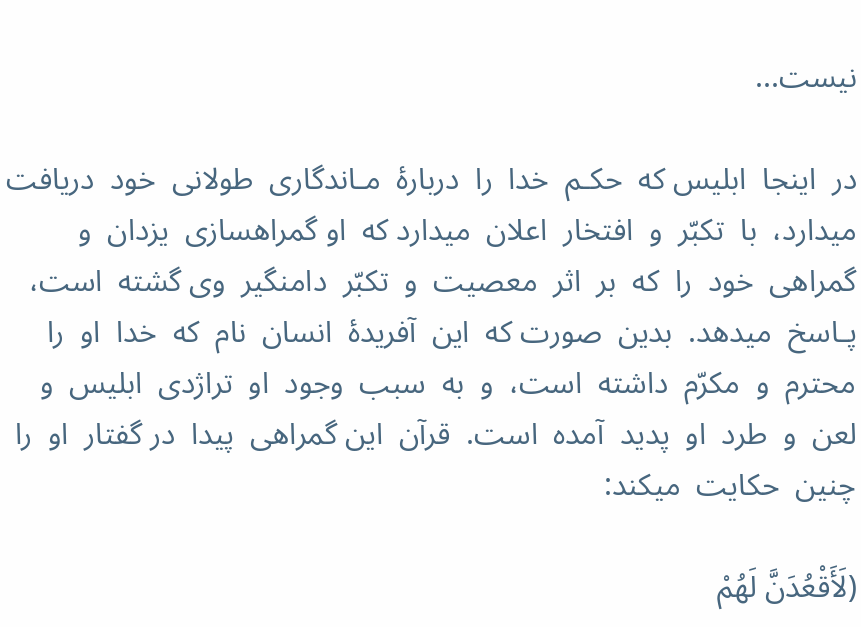نیست‌...

در  اینجا  ابلیس که  حکـم  خدا  را  دربارۀ  مـاندگاری  طولانی  خود  دریافت  میدارد،  با  تکبّر  و  افتخار  اعلان  میدارد که  او گمراهسازی  یزدان  و گمراهی  خود  را  که  بر  اثر  معصیت  و  تکبّر  دامنگیر  وی گشته  است،  پـاسخ  میدهد.  بدین  صورت که  این  آفریدۀ  انسان  نام  که  خدا  او  را  محترم  و  مکرّم  داشته  است،  و  به  سبب  وجود  او  تراژدی  ابلیس  و  لعن  و  طرد  او  پدید  آمده  است.  قرآن  این گمراهی  پیدا  در گفتار  او  را  چنین  حکایت  میکند:

(لَأَقْعُدَنَّ لَهُمْ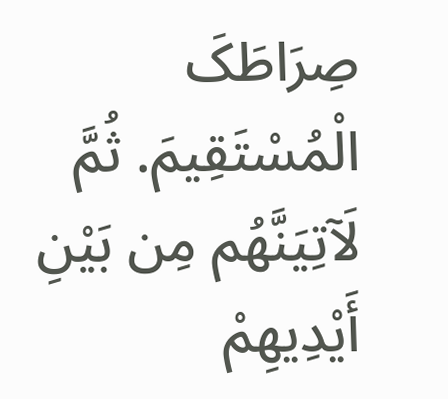صِرَاطَکَ الْمُسْتَقِیمَ. ثُمَّ لَآتِیَنَّهُم مِن بَیْنِ أَیْدِیهِمْ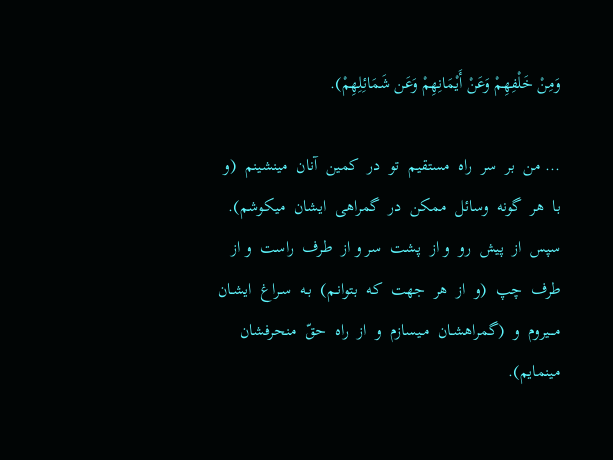وَمِنْ خَلْفِهِمْ وَعَنْ أَیْمَانِهِمْ وَعَن شَمَائِلِهِمْ).

... من  بر  سر  راه  مستقیم  تو  در  کمین  آنان  مینشینم  (و  با  هر  گونه  وسائل  ممکن  در  گمراهی  ایشان  میکوشم).  سپس  از  پیش  رو  و از  پشت  سر و از  طرف  راست  و از  طرف  چپ  (و  از  هر  جهت  که  بتوانـم)  بـه  سـراغ  ایشـان  مـــیروم  و  (گمراهشـان  مـیسازم  و  از  راه  حقّ  منحرفشان  مینمایم).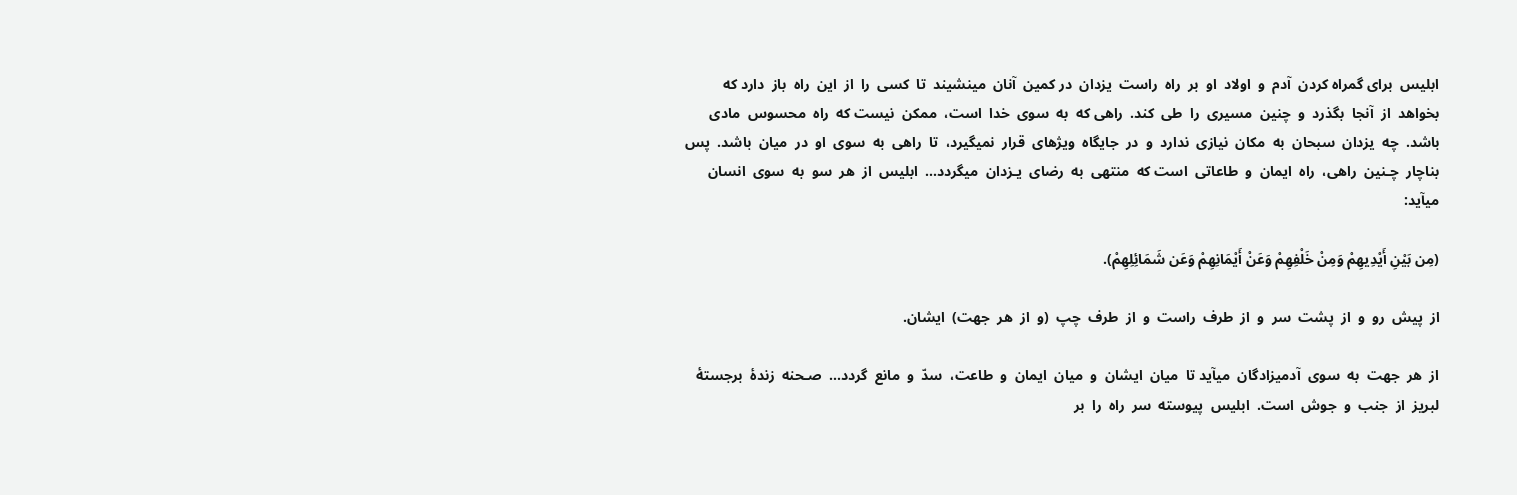ابلیس  برای گمراه کردن  آدم  و  اولاد  او  بر  راه  راست  یزدان  در کمین  آنان  مینشیند  تا  کسی  را  از  این  راه  باز  دارد که  بخواهد  از  آنجا  بگذرد  و  چنین  مسیری  را  طی  کند.  راهی که  به  سوی  خدا  است،  ممکن  نیست که  راه  محسوس  مادی  باشد.  چه  یزدان  سبحان  به  مکان  نیازی  ندارد  و  در  جایگاه  ویژهای  قرار  نمیگیرد،  تا  راهی  به  سوی  او  در  میان  باشد.  پس  بناچار  چـنین  راهی،  راه  ایمان  و  طاعاتی  است که  منتهی  به  رضای  یـزدان  میگردد...  ابلیس  از  هر  سو  به  سوی  انسان میآید:

(مِن بَیْنِ أَیْدِیهِمْ وَمِنْ خَلْفِهِمْ وَعَنْ أَیْمَانِهِمْ وَعَن شَمَائِلِهِمْ).

از  پیش  رو  و  از  پشت  سر  و  از  طرف  راست  و  از  طرف  چپ  (و  از  هر  جهت)  ایشان‌.

از  هر  جهت  به  سوی  آدمیزادگان  میآید تا  میان  ایشان  و  میان  ایمان  و  طاعت،  سدّ  و  مانع  گردد...  صـحنه  زندۀ  برجستۀ  لبریز  از  جنب  و  جوش  است.  ابلیس  پیوسته  سر  راه  را  بر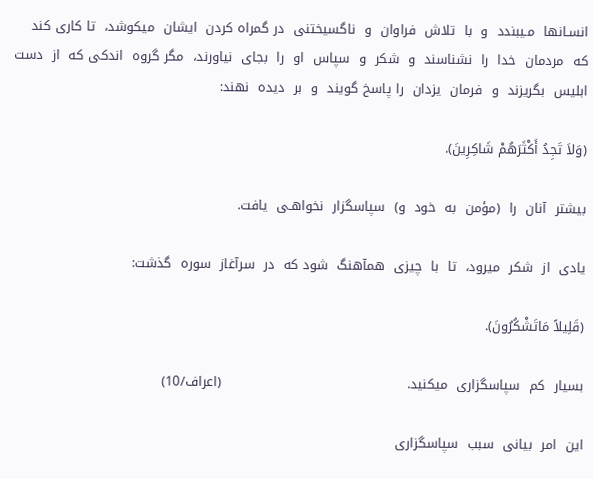انسـانها  مـیبندد  و  با  تلاش  فراوان  و  ناگسیختنی  در گمراه کردن  ایشان  میکوشد،  تا کاری کند  که  مردمان  خدا  را  نشناسند  و  شکر  و  سپاس  او  را  بجای  نیاورند،  مگر گروه  اندکی که  از  دست  ابلیس  بگریزند  و  فرمان  یزدان  را پاسخ گویند  و  بر  دیده  نهند:

(وَلاَ تَجِدُ أَکْثَرَهُمْ شَاکِرِینَ).

بیشتر  آنان  را  (مؤمن  به  خود  و)  سپاسگزار  نخواهـی  یافت‌.

یادی  از  شکر  میرود،  تا  با  چیزی  همآهنگ  شود که  در  سرآغاز  سوره  گذشت‌:

(قَلِیلاً مَاتَشْکُرُونَ).

بسیار  کم  سپاسگزاری  میکنید.                                          (اعراف/10)

این  امر  بیانی  سبب  سپاسگزاری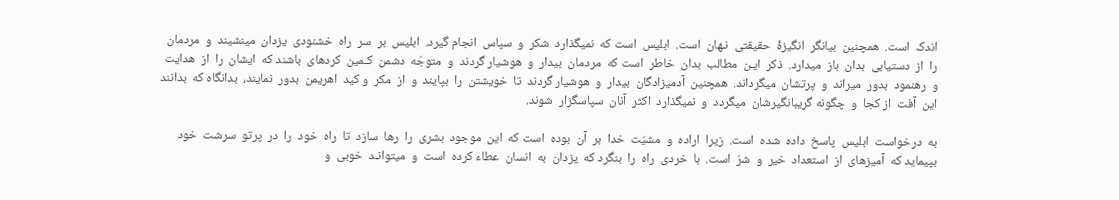اندک  است.  همچنین  بیانگر  انگیزۀ  حقیقتی  نـهان  است.  ابلیس  است که  نمیگذارد  شکر  و  سپاس  انجام گیرد.  ابلیس  بر  سر  راه  خشنودی  یزدان  مینشیند  و  مردمان  را  از  دستیابی  بدان  باز  میدارد.  ذکر  ایـن  مطالب  بدان  خاطر  است که  مردمان  بیدار  و  هوشیار گردند  و  متوجّه  دشمن  کـمین  کردهای  باشند که  ایشان  را  از  هدایت  و  رهنمود  بدور  میراند  و  پرتشان  میگرداند.  همچنین  آدمیزادگان  بیدار  و  هوشیار گردند  تا  خویشتن  را  بپایند  و  از  مکر  و کید  اهریمن  بدور  نمایند،  بدانگاه که  بدانند  این  آفت  از کجا  و  چگونه گریبانگیرشان  میگردد  و  نمیگذارد  اکثر  آنان  سپاسگزار  شوند.

به  درخواست  ابلیس  پاسخ  داده  شده  است.  زیرا  اراده  و  مشیّت  خدا  بر  آن  بوده  است که  این  موجود  بشری  را  رها  سازد  تا  راه  خود  را  در  پرتو  سرشت  خود  بپیماید که  آمیزهای  از  استعداد  خیر  و  شرّ  است.  با  خردی  راه  را  بنگرد که  یزدان  به  انسان  عطاء کرده  است  و  میتوانـد  خوبی  و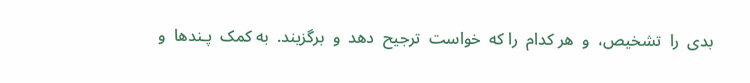بدی  را  تشخیص،  و  هر کدام  را که  خواست  ترجیح  دهد  و  برگزیند.  به کمک  پـندها  و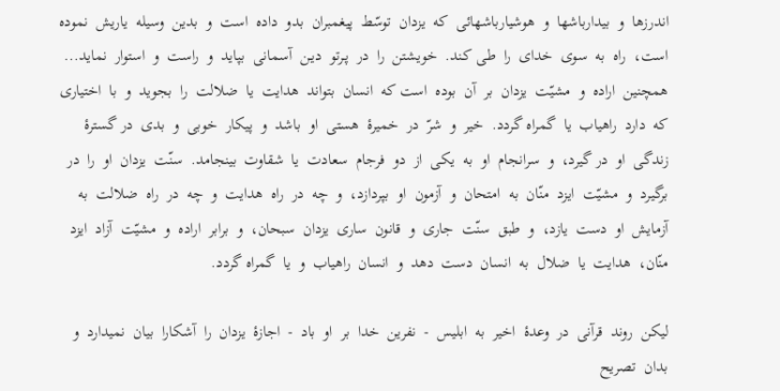اندرزها  و  بیدارباشها  و  هوشیارباشهائی  که  یزدان  توسّط  پیغمبران  بدو  داده  است  و  بدین  وسیله  یاریش  نموده  است،  راه  به  سوی  خدای  را  طی کـند.  خویشتن  را  در  پـرتو  دیـن  آسمانی  بپاید  و  راست  و  استوار  نماید...  همچنین  اراده  و  مشیّت  یزدان  بر  آن  بوده  است که  انسان  بتواند  هدایت  یا  ضلالت  را  بجوید  و  با  اختیاری که  دارد  راهیاب  یا  گمراه گردد.  خیر  و  شرّ  در  خمیرۀ  هستی  او  باشد  و  پیکار  خوبی  و  بدی  در گسترۀ  زندگی  او  در گیرد،  و  سرانجام  او  به  یکی  از  دو  فرجام  سعادت  یا  شقاوت  بینجامد.  سنّت  یزدان  او  را  در  برگیرد  و  مشیّت  ایزد  منّان  به  امتحان  و  آزمون  او  بپردازد،  و  چه  در  راه  هدایت  و  چه  در  راه  ضلالت  به  آزمایش  او  دست  یازد،  و  طبق  سنّت  جاری  و  قانون  ساری  یزدان  سبحان،  و  برابر  اراده  و  مشیّت  آزاد  ایزد  منّان،  هدایت  یا  ضلال  به  انسان  دست  دهد  و  انسان  راهیاب  و  یا  گمراه گردد.

لیکن  روند  قرآنی  در  وعدۀ  اخیر  به  ابلیس  -  نفرین  خدا  بر  او  باد  -  اجازۀ  یزدان  را  آشکارا  بیان  نمیدارد  و  بدان  تصریح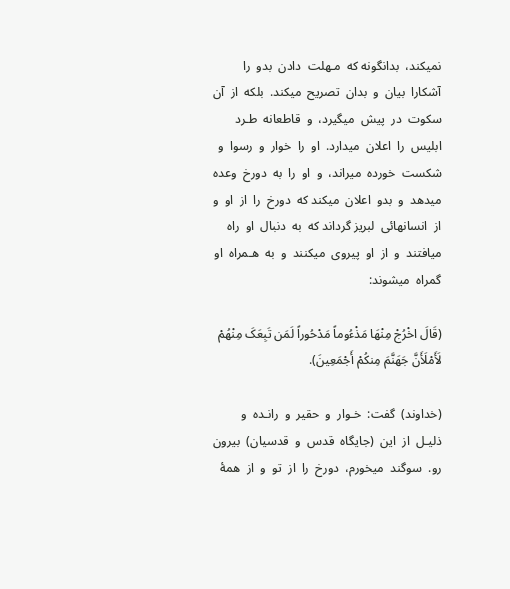نمیکند،  بدانگونه که  مـهلت  دادن  بدو  را  آشکارا  بیان  و  بدان  تصریح  میکند.  بلکه  از  آن  سکوت  در  پیش  میگیرد،  و  قاطعانه  طـرد  ابلیس  را  اعلان  میدارد.  او  را  خوار  و  رسوا  و  شکست  خورده  میراند،  و  او  را  به  دورخ  وعده  میدهد  و  بدو  اعلان  میکند که  دورخ  را  از  او  و  از  انسانهائی  لبریز گرداند که  به  دنبال  او  راه  میافتند  و  از  او  پیروی  میکنند  و  به  هـمراه  او  گمراه  میشوند:

(قَالَ اخْرُجْ مِنْهَا مَذْءُوماً مَدْحُوراً لَمَن تَبِعَکَ مِنْهُمْ لَأَمْلَأَنَّ جَهَنَّمَ مِنکُمْ أَجْمَعِینَ).

(خداوند)  گفت:  خـوار  و  حقیر  و  رانـده  و  ذلیـل  از  این  (جایگاه  قدس  و  قدسیان)  بیرون  رو.  سوگند  میخورم،  دورخ  را  از  تو  و  از  همۀ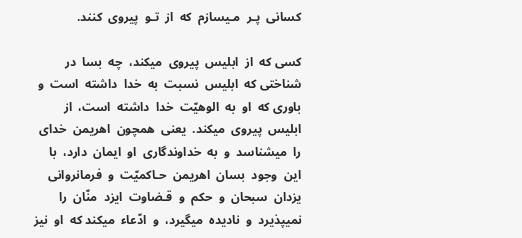کسانی  پـر  مـیسازم  که  از  تـو  پیروی  کنند.

کسی که  از  ابلیس  پیروی  میکند،  چه  بسا  در  شناختی که  ابلیس  نسبت  به  خدا  داشته  است  و  باوری که  او  به  الوهیّت  خدا  داشته  است،  از  ابلیس  پیروی  میکند.  یعنی  همچون  اهریمن  خدای  را  میشناسد  و  به  خداوندگاری  او  ایمان  دارد،  با  این  وجود  بسان  اهریمن  حـاکمیّت  و  فرمانروانی  یزدان  سبحان  و  حکم  و  قـضاوت  ایزد  منّان  را  نمیپذیرد  و  نادیده  میگیرد،  و  ادّعاء  میکند که  او  نیز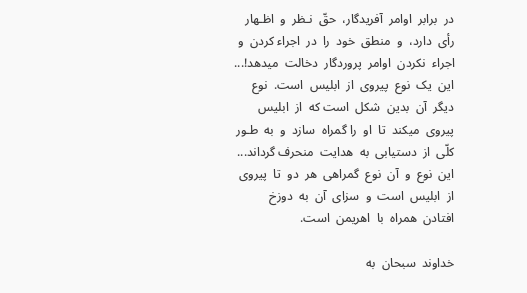در  برابر  اوامر  آفریدگار،  حقّ  نـظر  و  اظـهار  رأی  دارد،  و  منطق  خود  را  در  اجراء کردن  و  اجراء  نکردن  اوامر  پروردگار  دخالت  میدهد!...  این  یک  نوع  پیروی  از  ابلیس  است.  نوع  دیگر  آن  بدین  شکل  است که  از  ابلیس  پیروی  میکند  تا  او  را گمراه  سازد  و  به  طـور کلّی  از  دستیابی  به  هدایت  منحرف گرداند...  این  نوع  و  آن  نوع  گمراهی  هر  دو  تا  پیروی  از  ابلیس  است  و  سزای  آن  به  دوزخ  افتادن  همراه  با  اهریمن  است‌.

خداوند  سبحان  به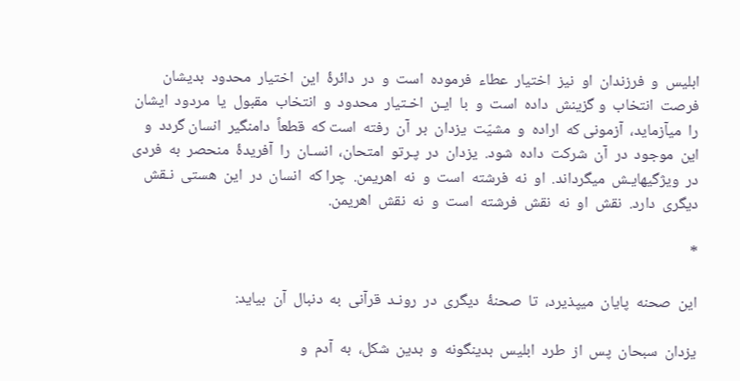ابلیس  و  فرزندان  او  نیز  اختیار  عطاء  فرموده  است  و  در  دائرۀ  این  اختیار  محدود  بدیشان  فرصت  انتخاب  و گزینش  داده  است  و  با  ایـن  اخـتیار  محدود  و  انتخاب  مقبول  یا  مردود  ایشان  را  میآزماید،  آزمونی که  اراده  و  مشیّت  یزدان  بر  آن  رفته  است که  قطعاً  دامنگیر  انسان گردد  و  این  موجود  در  آن  شرکت  داده  شود.  یزدان  در  پـرتو  امتحان،  انسـان  را  آفریدۀ  منحصر  به  فردی  در  ویژگیهایـش  میگرداند.  او  نه  فرشته  است  و  نه  اهریمن.  چرا که  انسان  در  این  هستی  نـقش  دیگری  دارد.  نقش  او  نه  نقش  فرشته  است  و  نه  نقش  اهریمن‌.

*

این  صحنه  پایان  میپذیرد،  تا  صحنۀ  دیگری  در  رونـد  قرآنی  به  دنبال  آن  بیاید:

یزدان  سبحان  پس  از  طرد  ابلیس  بدینگونه  و  بدین  شکل،  به  آدم  و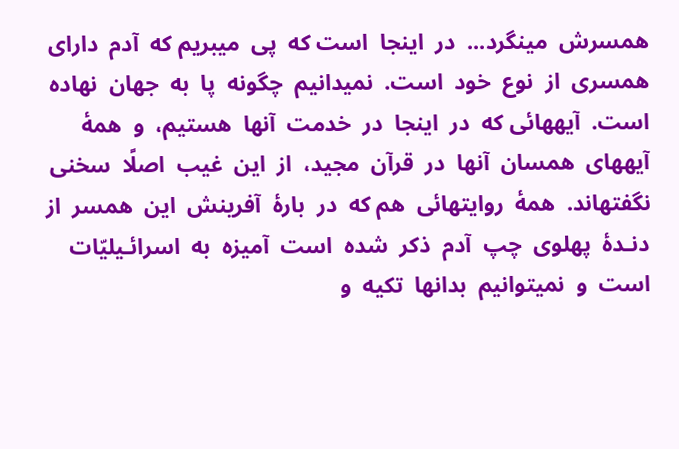همسرش  مینگرد...  در  اینجا  است که  پی  میبریم که  آدم  دارای  همسری  از  نوع  خود  است.  نمیدانیم  چگونه  پا  به  جهان  نهاده  است.  آیههائی که  در  اینجا  در  خدمت  آنها  هستیم،  و  همۀ  آیههای  همسان  آنها  در  قرآن  مجید،  از  این  غیب  اصلًا  سخنی  نگفتهاند.  همۀ  روایتهائی  هم که  در  بارۀ  آفرینش  این  همسر  از  دنـدۀ  پهلوی  چپ  آدم  ذکر  شده  است  آمیزه  به  اسرائـیلیّات  است  و  نمیتوانیم  بدانها  تکیه  و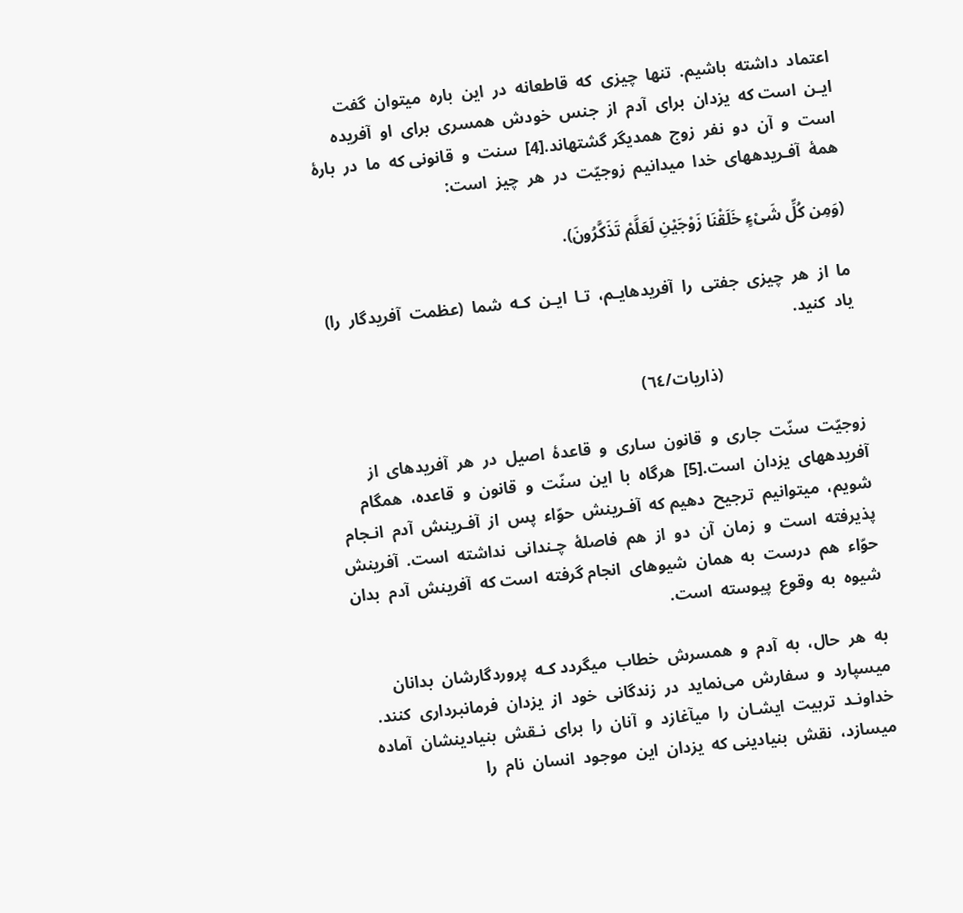اعتماد  داشته  باشیم.  تنها  چیزی  که  قاطعانه  در  این  باره  میتوان  گفت  ایـن  است که  یزدان  برای  آدم  از  جنس  خودش  همسری  برای  او  آفریده  است  و  آن  دو  نفر  زوج  همدیگر گشتهاند.[4]  سنت  و  قانونی که  ما  در  بارۀ  همۀ  آفـریدههای  خدا  میدانیم  زوجیّت  در  هر  چیز  است‌:

(وَمِن کُلِّ شَیْءٍ خَلَقْنَا زَوْجَیْنِ لَعَلَّمْ تَذَکَّرُونَ).

ما  از  هر  چیزی  جفتی  را  آفریدهایـم،  تـا  ایـن  کـه  شما  (عظمت  آفریدگار  را)  یاد  کنید.

                                 (ذاریات/٦٤)

زوجیّت  سنّت  جاری  و  قانون  ساری  و  قاعدۀ  اصیل  در  هر  آفریدهای  از  آفریدههای  یزدان  است.[5]  هرگاه  با  این  سنّت  و  قانون  و  قاعده،  همگام  شویم،  میتوانیم  ترجیح  دهیم که  آفـرینش  حوّاء  پس  از  آفـرینش  آدم  انـجام  پذیرفته  است  و  زمان  آن  دو  از  هم  فاصلۀ  چـندانی  نداشته  است.  آفرینش  حوّاء  هم  درست  به  همان  شیوهای  انجام گرفته  است که  آفرینش  آدم  بدان  شیوه  به  وقوع  پیوسته  است‌.

به  هر  حال،  به  آدم  و  همسرش  خطاب  میگردد کـه  پروردگارشان  بدانان  میسپارد  و  سفارش  می‌‌نماید  در  زندگانی  خود  از  یزدان  فرمانبرداری  کنند.  خداونـد  تربیت  ایشـان  را  میآغازد  و  آنان  را  برای  نـقش  بنیادینشان  آماده  میسازد،  نقش  بنیادینی که  یزدان  این  موجود  انسان  نام  را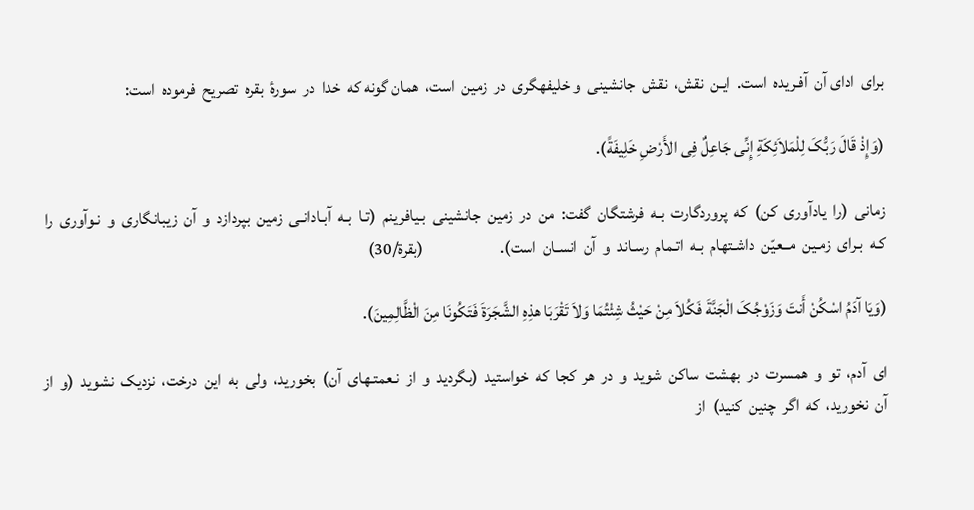برای  ادای آن  آفـریده  است.  ایـن  نقش،  نقش  جانشینی  و خلیفهگری  در  زمین  است،  همان گونه که  خدا  در  سورۀ  بقره  تصریح  فرموده  است‌:

(وَإِذْ قَالَ رَبُّکَ لِلْمَلاَئِکَةِ إِنِّی جَاعِلٌ فِی الأَرْضِ خَلِیفَةً).

زمانی  (را  یادآوری  کن)  که  پروردگارت  بـه  فرشتگان  گفت:  من  در  زمین  جانشینی  بـیافرینم  (تـا  بـه  آبـادانـی  زمین  بپردازد  و  آن  زیبانگاری  و  نـوآوری  را  کـه  بـرای  زمـین  مــعیّن  داشـتهام  بـه  اتـمام  رسـاند  و  آن  انسـان  است).                       (بقرة/30)

(وَیَا آدَمُ اسْکُنْ أَنتَ وَزَوْجُکَ الْجَنَّةَ فَکُلاَ مِنْ حَیْثُ شِئْتُمَا وَلاَ تَقْرَبَا هذِهِ الشَّجَرَةَ فَتَکُونَا مِنَ الْظَّالِمِینَ).

ای  آدم،  تو  و  همسرت  در  بهشت  ساکن  شوید  و  در  هر  کجا  که  خواستید  (بگردید  و  از  نـعمتـهای  آن)  بخورید،  ولی  به  این  درخت،  نزدیک  نشوید  (و  از  آن  نخورید،  که  اگر  چنین  کنید)  از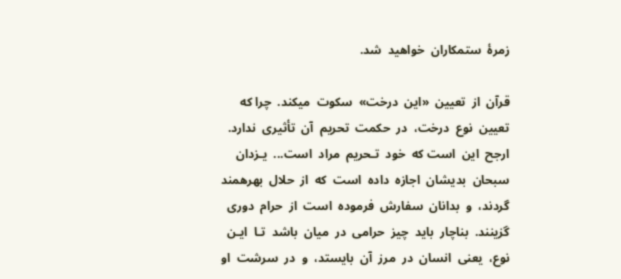زمرۀ  ستمکاران  خواهید  شد.

قرآن  از  تعیین  «این  درخت»  سکوت  میکند.  چرا که  تعیین  نوع  درخت،  در  حکمت  تحریم  آن  تأثیری  ندارد.  ارجح  این  است که  خود  تـحریم  مراد  است...  یـزدان  سبحان  بدیشان  اجازه  داده  است  که  از  حلال  بهرهمند  گردند،  و  بدانان  سفارش  فرموده  است  از  حرام  دوری  گزینند.  بناچار  باید  چیز  حرامی  در  میان  باشد  تـا  ایـن  نوع،  یعنی  انسان  در  مرز  آن  بایستد،  و  در  سرشت  او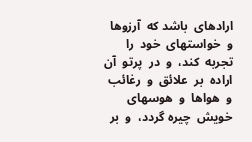ارادهای  باشد که  آرزوها  و  خواستهای  خود  را  تجربه  کند،  و  در  پرتو  آن  اراده  بر  علائق  و  رغائب  و  هواها  و  هوسهای  خویش  چیره گردد،  و  بر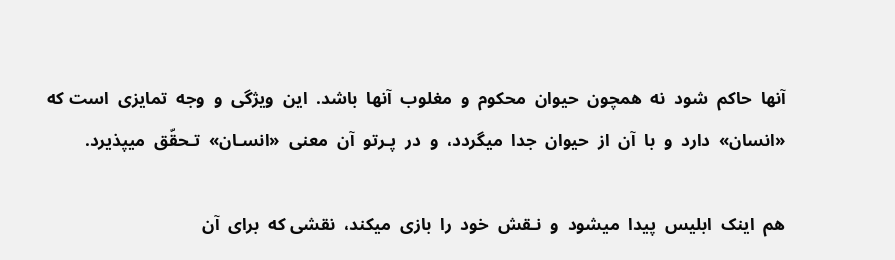آنها  حاکم  شود  نه  همچون  حیوان  محکوم  و  مغلوب  آنها  باشد.  این  ویژگی  و  وجه  تمایزی  است که  «انسان»  دارد  و  با  آن  از  حیوان  جدا  میگردد،  و  در  پـرتو  آن  معنی  «انسـان»  تـحقّق  میپذیرد.

هم  اینک  ابلیس  پیدا  میشود  و  نـقش  خود  را  بازی  میکند،  نقشی که  برای  آن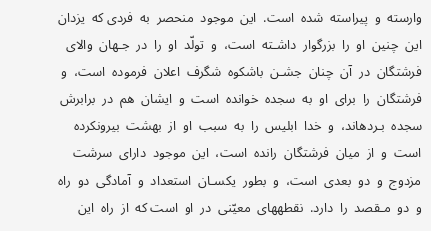وارسته  و  پیراسته  شده  است.  این  موجود  منحصر  به  فردی که  یزدان  این  چنین  او  را  بزرگوار  داشـته  است،  و  تولّد  او  را  در  جـهان  والای  فرشتگان  در  آن  چنان  جشـن  باشکوه  شگرف  اعلان  فرموده  است،  و  فرشتگان  را  برای  او  به  سجده  خوانده  است  و  ایشان  هم  در  برابرش  سجده  بـردهاند،  و  خدا  ابلیس  را  به  سبب  او  از  بهشت  بیرونکرده  است  و  از  میان  فرشتگان  رانده  است،  این  موجود  دارای  سرشت  مزدوج  و  دو  بعدی  است،  و  بطور  یکسـان  استعداد  و  آمادگی  دو  راه  و  دو  مـقصد  را  دارد.  نقطههای  معیّنی  در  او  است که  از  راه  این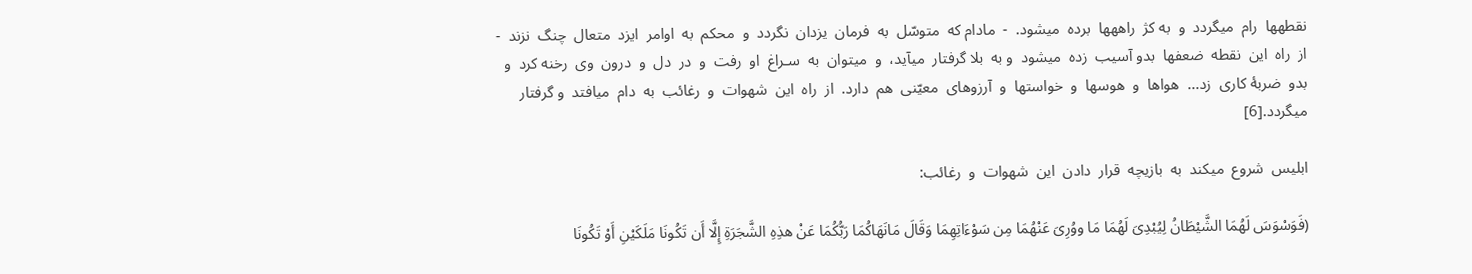نقطهها  رام  میگردد  و  به کژ  راههها  برده  میشود.  -  مادام که  متوسّل  به  فرمان  یزدان  نگردد  و  محکم  به  اوامر  ایزد  متعال  چنگ  نزند  -  از  راه  این  نقطه  ضعفها  بدو آسیب  زده  میشود  و به  بلا گرفتار  میآید،  و  میتوان  به  سـراغ  او  رفت  و  در  دل  و  درون  وی  رخنه کرد  و  بدو  ضربۀ کاری  زد...  هواها  و  هوسها  و  خواستها  و  آرزوهای  معیّنی  هم  دارد.  از  راه  این  شهوات  و  رغائب  به  دام  میافتد  و گرفتار  میگردد.[6]

ابلیس  شروع  میکند  به  بازیچه  قرار  دادن  این  شهوات  و  رغائب‌:

(فَوَسْوَسَ لَهُمَا الشَّیْطَانُ لِیُبْدِیَ لَهُمَا مَا ووُرِیَ عَنْهُمَا مِن سَوْءَاتِهِمَا وَقَالَ مَانَهَاکُمَا رَبُّکُمَا عَنْ هذِهِ الشَّجَرَةِ إِلَّا أَن تَکُونَا مَلَکَیْنِ أَوْ تَکُونَا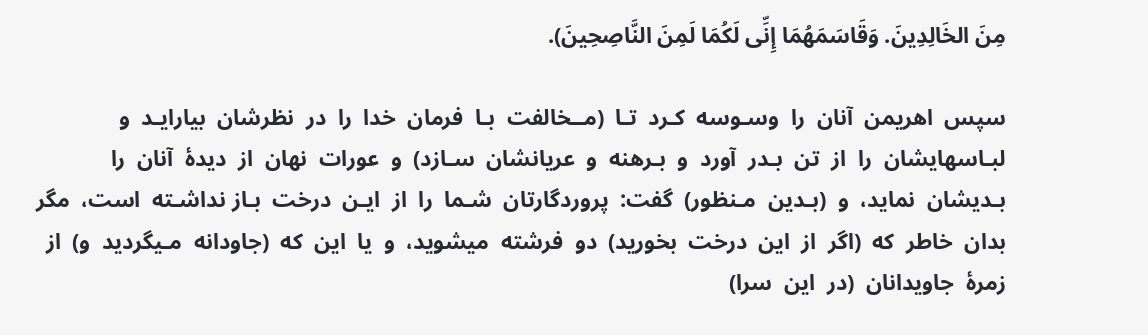مِنَ الخَالِدِینَ. وَقَاسَمَهُمَا إِنِّی لَکُمَا لَمِنَ النَّاصِحِینَ).

سپس  اهریمن  آنان  را  وسـوسه  کـرد  تـا  (مــخالفت  بـا  فرمان  خدا  را  در  نظرشان  بیارایـد  و  لبـاسهایشان  را  از  تن  بـدر  آورد  و  بـرهنه  و  عریانشان  سـازد)  و  عورات  نهان  از  دیدۀ  آنان  را  بـدیشان  نماید،  و  (بـدین  مـنظور)  گفت:  پروردگارتان  شـما  را  از  ایـن  درخت  بـاز نداشـته  است،  مگر  بدان  خاطر  که  (اگر  از  این  درخت  بخورید)  دو  فرشته  میشوید،  و  یا  این  که  (جاودانه  مـیگردید  و)  از  زمرۀ  جاویدانان  (در  این  سرا)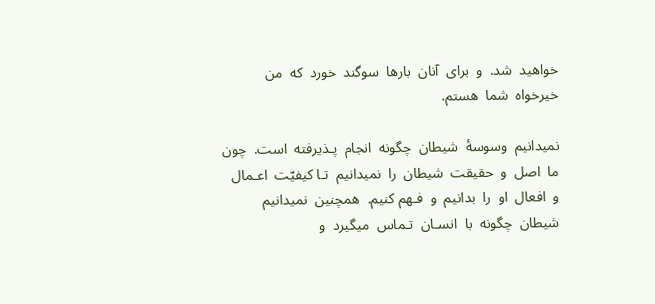خواهید  شد.  و  برای  آنان  بارها  سوگند  خورد  که  من  خیرخواه  شما  هستم‌.

نمیدانیم  وسوسۀ  شیطان  چگونه  انجام  پـذیرفته  است.  چون  ما  اصل  و  حقیقت  شیطان  را  نمیدانیم  تـا کیفیّت  اعـمال  و  افعال  او  را  بدانیم  و  فـهم کنیم.  همچنین  نمیدانیم  شیطان  چگونه  با  انسـان  تـماس  میگیرد  و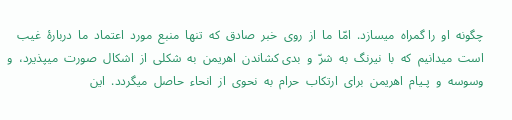چگونه  او  را گمراه  میسازد.  امّا  ما  از  روی  خبر  صادق  که  تنها  منبع  مورد  اعتماد  ما  دربارۀ  غیب  است  میدانیم  که  با  نیرنگ  به  شرّ  و  بدی کشاندن  اهریمن  به  شکلی  از  اشکال  صورت  میپذیرد،  و  وسوسه  و  پـیام  اهریمن  برای  ارتکاب  حرام  به  نحوی  از  انحاء  حاصل  میگردد.  این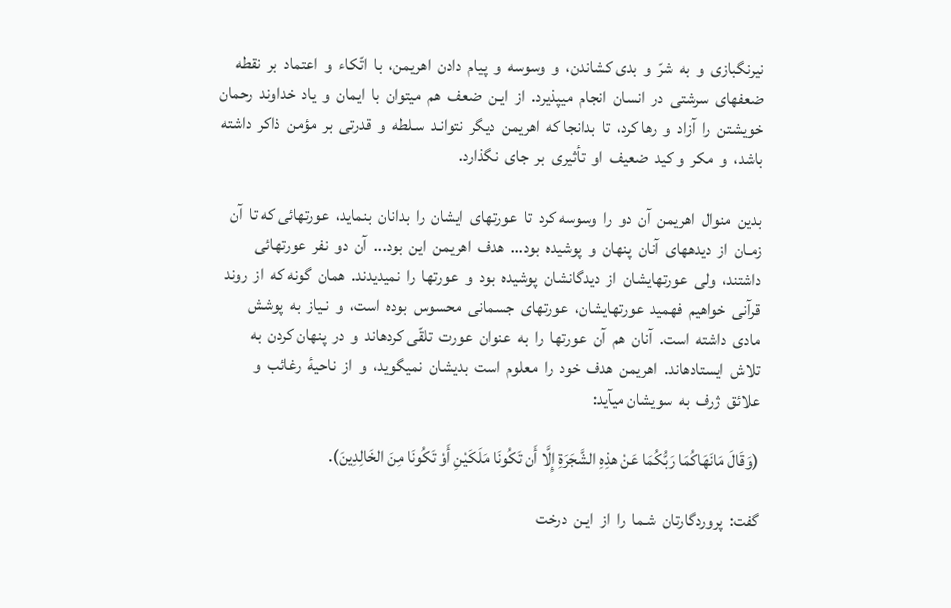نیرنگبازی  و  به  شرّ  و  بدی کشاندن،  و  وسوسه  و  پیام  دادن  اهریمن،  با  اتّکاء  و  اعتماد  بر  نقطه  ضعفهای  سرشتی  در  انسان  انجام  میپذیرد.  از  ایـن  ضعف  هم  میتوان  با  ایمان  و  یاد  خداوند  رحمان  خویشتن  را  آزاد  و  رها کرد،  تا  بدانجا که  اهریمن  دیگر  نتوانـد  سـلطه  و  قدرتی  بر  مؤمن  ذاکر  داشته  باشد،  و  مکر  و کید  ضعیف  او  تأثیری  بر  جای  نگذارد.

بدین  منوال  اهریمن  آن  دو  را  وسوسه کرد  تا  عورتهای  ایشان  را  بدانان  بنماید،  عورتهائی که تا  آن  زمـان  از  دیدههای  آنان  پنهان  و  پوشیده  بود...  هدف  اهریمن  این  بود...  آن  دو  نفر  عورتهائی  داشتند،  ولی  عورتهایشان  از  دیدگانشان  پوشیده  بود  و  عورتها  را  نمیدیدند.  همان  گونه که  از  روند  قرآنی  خواهیم  فهمید  عورتهایشان،  عورتهای  جسمانی  محسوس  بوده  است،  و  نـیاز  به  پوشش  مادی  داشته  است.  آنان  هم  آن  عورتها  را  به  عنوان  عورت  تلقّی کردهاند  و  در  پنهان کردن  به  تلاش  ایستادهاند.  اهریمن  هدف  خود  را  معلوم  است  بدیشان  نمیگوید،  و  از  ناحیۀ  رغائب  و  علائق  ژرف  به  سویشان میآید:

(وَقَالَ مَانَهَاکُمَا رَبُّکُمَا عَنْ هذِهِ الشَّجَرَةِ إِلَّا أَن تَکُونَا مَلَکَیْنِ أَوْ تَکُونَا مِنَ الخَالِدِینَ).

گفت:  پروردگارتان  شـما  را  از  ایـن  درخت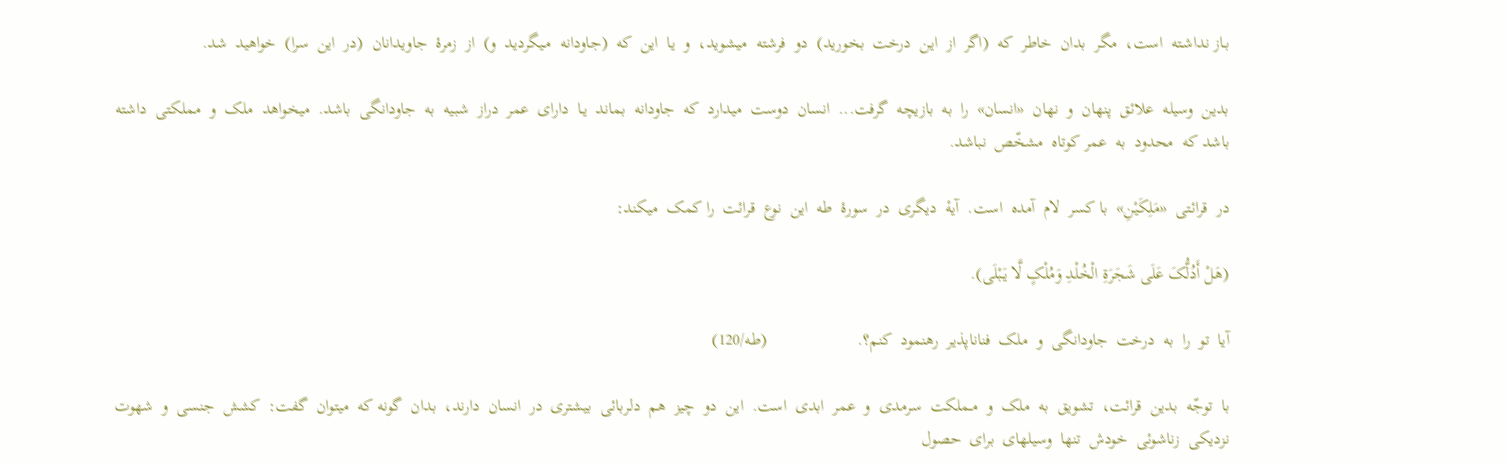بـاز نداشـته  است،  مگر  بدان  خاطر  که  (اگر  از  این  درخت  بخورید)  دو  فرشته  میشوید،  و  یا  این  که  (جاودانه  مـیگردید  و)  از  زمرۀ  جاویدانان  (در  این  سرا)  خواهید  شد.

بدین  وسیله  علائق  پنهان  و  نهان  «انسان»  را  به  بازیچه  گرفت...  انسان  دوست  میدارد  که  جاودانه  بماند  یـا  دارای  عمر  دراز  شبیه  به  جاودانگی  باشد.  میخواهد  ملک  و  مملکتی  داشته  باشد که  محدود  به  عمر کوتاه  مشخّص  نباشد.

در  قرائتی  «مَلِکَیْنِ»  با کسر  لام  آمده  است.  آیۀ  دیگری  در  سورۀ  طه  این  نوع  قرائت  را کمک  میکند:

(هَلْ أَدُلُّکَ عَلَى شَجَرَةِ الْخُلْدِ وَمُلْکٍ لَّا یَبْلَى).

آیا  تو  را  به  درخت  جاودانگی  و  ملک  فناناپذیر  رهنمود  کنم؟.                     (طه/120)

با  توجّه  بدین  قرائت،  تشویق  به  ملک  و  مـملکت  سرمدی  و  عمر  ابدی  است.  این  دو  چیز  هم  دلربائی  بیشتری  در  انسان  دارند،  بدان  گونه که  میتوان  گفت:  کشش  جنسی  و  شهوت  نزدیکی  زناشوئی  خودش  تنها  وسیلهای  برای  حصول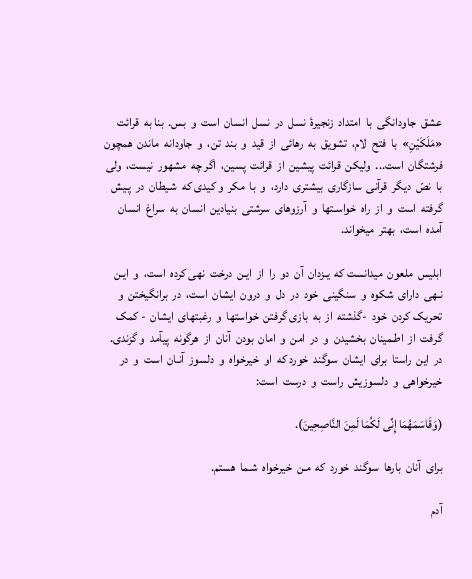عشق  جاودانگی  با  امتداد  زنجیرۀ  نسل  در  نسل  انسان  است  و  بس.  بنا به  قرائت  «مَلَکَیْنِ»  با  فتح  لام،  تشویق  به  رهائی  از  قید  و  بند  تن،  و  جاودانه  ماندن  همچون  فرشتگان  است...  ولیکن  قرائت  پیشین  از  قرائت  پسین،  اگر چه  مشهور  نیست،  ولی  با  نصّ  دیگر  قرآنی  سازگاری  بیشتری  دارد،  و  با  مکر  و کیدی که  شـیطان  در  پـیش گرفته  است  و  از  راه  خواسـتها  و  آرزوهای  سرشتی  بنیادین  انسان  به  سراغ  انسان  آمده  است،  بهتر  میخواند.

ابلیس  ملعون  میدانست که  یـزدان  آن  دو  را  از  ایـن  درخت  نهی کرده  است،  و  ایـن  نـهی  دارای  شکوه  و  سنگینی  خود  در  دل  و  درون  ایشان  است،  در  برانگیختن  و  تحریک کردن  خود  -گذشته  از  به  بازی گرفتن  خواستها  و  رغبتهای  ایشان  - کمک  گرفت  از  اطـمینان  بخشیدن  و  در  امن  و  امان  بودن  آنان  از  هرگونه  پیآمد  و گزندی.  در  این  راستا  برای  ایشان  سوگند  خورد که  او  خیرخواه  و  دلسوز  آنـان  است  و  در  خیرخواهی  و  دلسوزیش  راست  و  درست  است‌:

(وَقَاسَمَهُمَا إِنِّی لَکُمَا لَمِنَ النَّاصِحِینَ).

برای  آنان  بارها  سوگند  خورد  که  مـن  خیرخواه  شـما  هستم‌.

آدم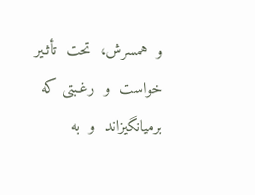و  همسرش،  تحت  تأثـیر  خواست  و  رغـبتی که  برمیانگیزاند  و  به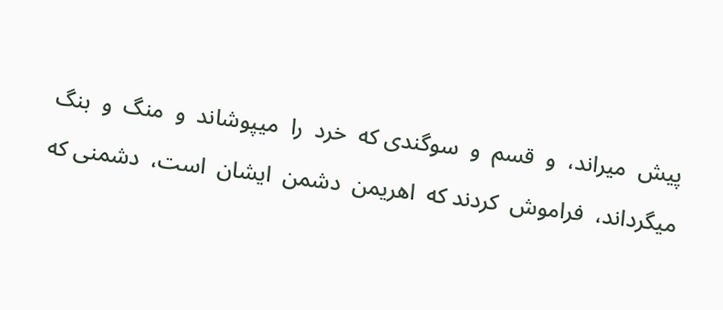پیش  میراند،  و  قسم  و  سوگندی که  خرد  را  میپوشاند  و  منگ  و  بنگ  میگرداند،  فراموش  کردند که  اهریمن  دشمن  ایشان  است،  دشمنی که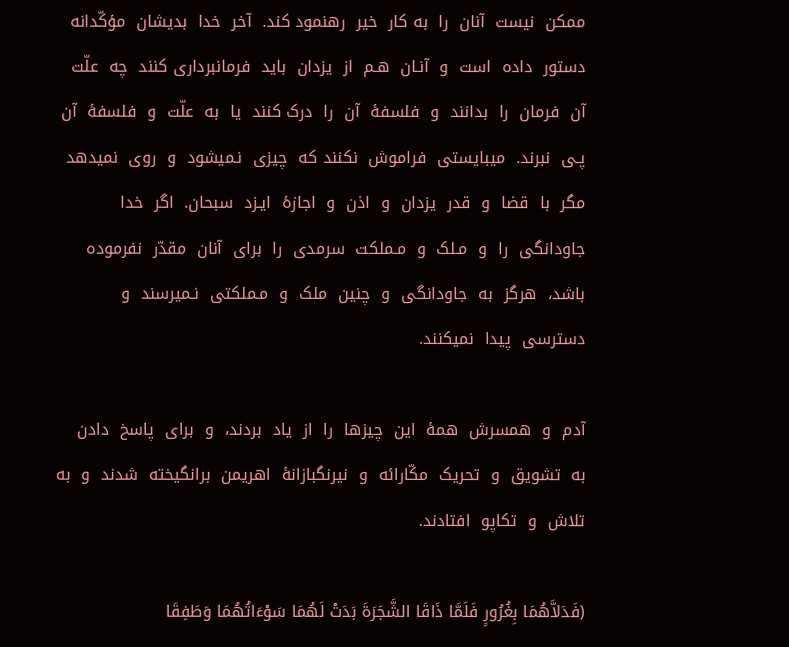ممکن  نیست  آنان  را  به کار  خیر  رهنمود کند.  آخر  خدا  بدیشان  مؤکّدانه  دستور  داده  است  و  آنـان  هـم  از  یزدان  باید  فرمانبرداری کنند  چه  علّت  آن  فرمان  را  بدانند  و  فلسفۀ  آن  را  درک کنند  یا  به  علّت  و  فلسفۀ  آن  پـی  نبرند.  میبایستی  فراموش  نکنند که  چیزی  نـمیشود  و  روی  نمیدهد  مگر  با  قضا  و  قدر  یزدان  و  اذن  و  اجازۀ  ایـزد  سبحان.  اگر  خدا  جاودانگی  را  و  مـلک  و  مـملکت  سرمدی  را  برای  آنان  مقدّر  نفرموده  باشد،  هرگز  به  جاودانگی  و  چنین  ملک  و  مـملکتی  نـمیرسند  و  دسترسی  پیدا  نمیکنند.

آدم  و  همسرش  همۀ  این  چیزها  را  از  یاد  بردند،  و  برای  پاسخ  دادن  به  تشویق  و  تحریک  مکّارائه  و  نیرنگبازانۀ  اهریمن  برانگیخته  شدند  و  به  تلاش  و  تکاپو  افتادند.

(فَدَلاَّهُمَا بِغُرُورٍ فَلَمَّا ذَاقَا الشَّجَرَةَ بَدَتْ لَهُمَا سَوْءَاتُهُمَا وَطَفِقَا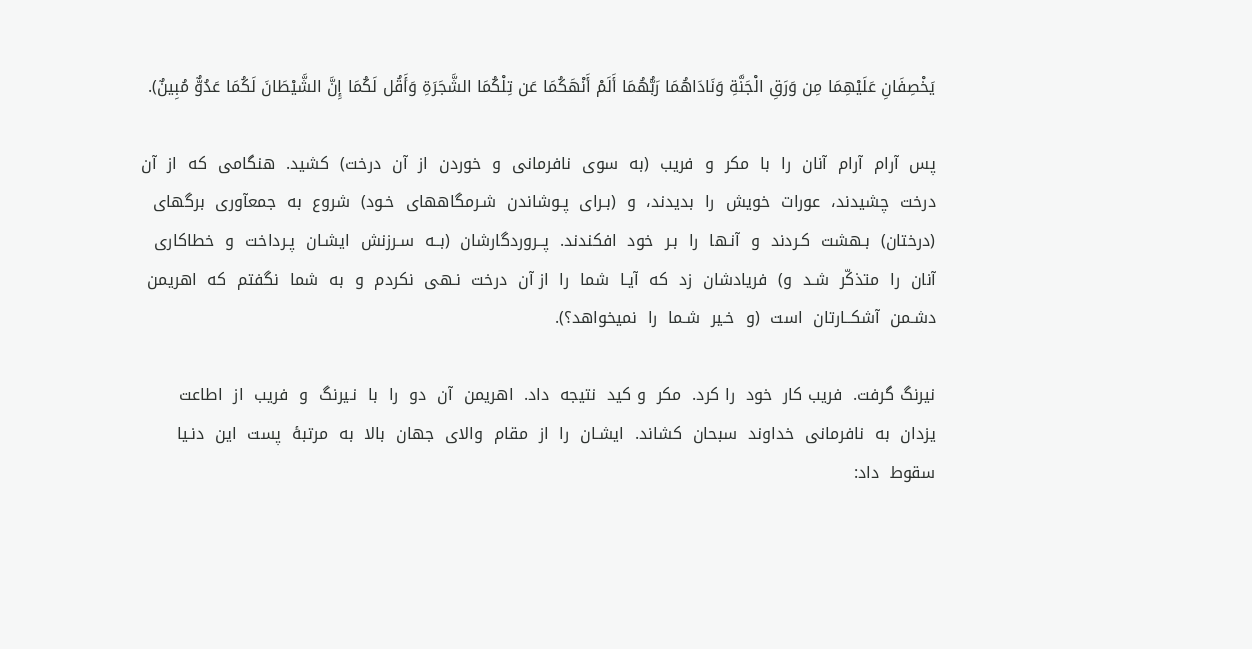یَخْصِفَانِ عَلَیْهِمَا مِن وَرَقِ الْجَنَّةِ وَنَادَاهُمَا رَبُّهُمَا أَلَمْ أَنْهَکُمَا عَن تِلْکُمَا الشَّجَرَةِ وَأَقُل لَکُمَا إِنَّ الشَّیْطَانَ لَکُمَا عَدُوٌّ مُبِینٌ).

پس  آرام  آرام  آنان  را  با  مکر  و  فریب  (به  سوی  نافرمانی  و  خوردن  از  آن  درخت)  کشید.  هنگامی  که  از  آن  درخت  چشیدند،  عورات  خویش  را  بدیدند،  و  (بـرای  پـوشاندن  شـرمگاههای  خـود)  شروع  به  جمعآوری  برگهای  (درختان)  بـهشت  کـردند  و  آنـها  را  بـر  خود  افکندند.  پــروردگارشان  (بــه  سـرزنش  ایشـان  پـرداخت  و  خطاکاری  آنان  را  متذکّر  شـد  و)  فریادشان  زد  که  آیـا  شما  را  از آن  درخت  نـهی  نکردم  و  به  شما  نگفتم  که  اهریمن  دشـمن  آشکــارتان  است  (و  خـیر  شـما  را  نمیخواهد؟).

نیرنگ گرفت.  فریب کار  خود  را کرد.  مکر  و کید  نتیجه  داد.  اهریمن  آن  دو  را  با  نـیرنگ  و  فریب  از  اطاعت  یزدان  به  نافرمانی  خداوند  سبحان  کشاند.  ایشـان  را  از  مقام  والای  جهان  بالا  به  مرتبۀ  پست  این  دنـیا  سقوط  داد: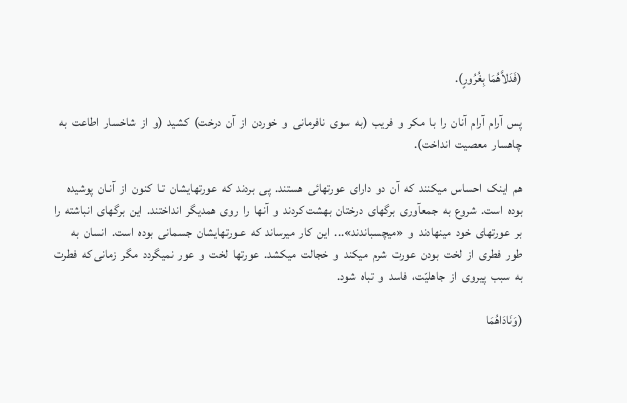(فَدَلاَّهُمَا بِغُرُورٍ).

پس  آرام  آرام  آنان  را  با  مکر  و  فریب  (به  سوی  نافرمانی  و  خوردن  از  آن  درخت)  کشید  (و  از  شاخسار  اطاعت  به  چاهسار  معصیت  انداخت).

هم  اینک  احساس  میکنند  که  آن  دو  دارای  عورتهائی  هستند.  پی  بردند  که  عورتهایشان  تـا  کنون  از  آنـان  پوشیده  بوده  است.  شروع  به  جمعآوری  برگهای  درختان  بهشت کردند  و  آنها  را  روی  همدیگر  انداختند.  این  برگهای  انباشته  را  بر  عورتهای  خود  مینهادند  و  «میچسباندند»...  این  کار  میرساند  که  عـورتهایشان  جسمانی  بوده  است.  انسان  به  طور  فطری  از  لخت  بودن  عورت  شرم  میکند  و  خجالت  میکشد.  عورتها  لخت  و  عور  نمیگردد  مگر  زمانی که  فطرت  به  سبب  پیروی  از  جاهلیّت،  فاسد  و  تباه  شود.

(وَنَادَاهُمَا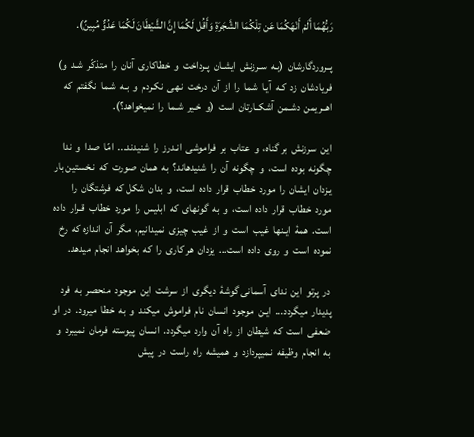رَبُّهُمَا أَلَمْ أَنْهَکُمَا عَن تِلْکُمَا الشَّجَرَةِ وَأَقُل لَکُمَا إِنَّ الشَّیْطَانَ لَکُمَا عَدُوٌّ مُبِینٌ).

پــروردگارشان  (بـه  سـرزنش  ایشـان  پـرداخت  و  خطاکاری  آنان  را  متذکّر  شـد  و)  فریادشان  زد  کـه  آیـا  شما  را  از  آن  درخت  نـهی  نکـردم  و  بـه  شـما  نگفتم  که  اهــریمن  دشـمن  آشکــارتان  است  (و  خـیر  شـما  را  نمیخواهد؟).

این  سرزنش  بر گناه،  و  عتاب  بر  فراموشی  انـدرز  را  شنیدند...  امّا  صدا  و  ندا  چگونه  بوده  است،  و  چگونه  آن  را  شنیدهاند؟  به  همان  صورت  که  نـخستین بار  یـزدان  ایشان  را  مورد  خطاب  قرار  داده  است،  و  بدان  شکل که  فرشتگان  را  مورد  خطاب  قرار  داده  است،  و  به  گونهای  که  ابلیس  را  مورد  خطاب  قـرار  داده  است.  همۀ  ایـنها  غیب  است  و  از  غیب  چیزی  نمیدانیم،  مگر  آن  اندازه که  رخ  نموده  است  و  روی  داده  است...  یزدان  هر کاری  را  که  بخواهد  انجام  میدهد.

در  پرتو  این  ندای  آسمانی گوشۀ  دیگری  از  سرشت  این  موجود  منحصر  به  فرد  پدیدار  میگردد...  ایـن  موجود  انسان  نام  فراموش  میکند  و  به  خطا  میرود.  در  او  ضعفی  است  که  شیطان  از  راه  آن  وارد  میگردد.  انسان  پیوسته  فرمان  نمیبرد  و  به  انجام  وظیفه  نـمیپردازد  و  همیشه  راه  راست  در  پیش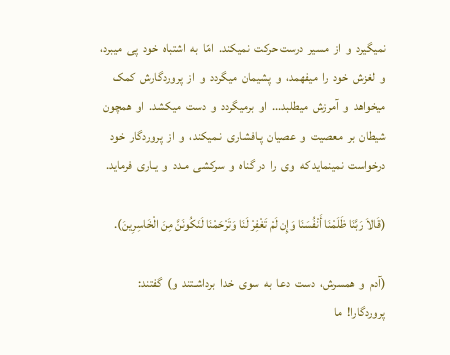نمیگیرد  و  از  مسیر  درست حرکت  نمیکند.  امّا  به  اشتباه  خود  پی  میبرد،  و  لغزش  خود  را  میفهمد،  و  پشیمان  میگردد  و  از  پروردگارش  کمک  میخواهد  و  آمرزش  میطلبد...  او  برمیگردد  و  دست  میکشد.  او  همچون  شیطان  بر  معصیت  و  عصیان  پـافشاری  نـمیکند،  و  از  پروردگار  خود  درخواست  نمینماید که  وی  را  در گناه  و  سرکشی  مـدد  و  یـاری  فرماید.

(قَالاَ رَبَّنَا ظَلَمْنَا أَنْفُسَنَا وَإِن لَمْ تَغْفِرْ لَنَا وَتَرْحَمْنَا لَنَکُونَنَّ مِنَ الْخَاسِرِینَ).

(آدم  و  همسرش،  دست  دعا  به  سوی  خدا  برداشـتند  و)  گفتند:  پروردگارا!  ما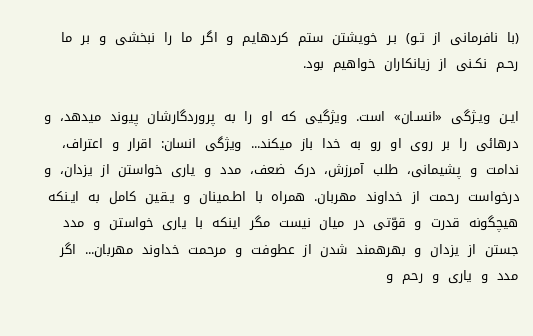(با  نافرمانی  از  تـو)  بـر  خویشتن  ستم  کردهایم  و  اگر  ما  را  نبخشی  و  بر  ما  رحـم  نکـنی  از  زیانکاران  خواهیم  بود.

ایـن  ویـژگی  «انسـان»  است.  ویژگیی  که  او  را  به  پروردگارشان  پیوند  میدهد،  و  درهائی  را  بر  روی  او  رو  به  خدا  باز  میکند...  ویژگی  انسان:  اقرار  و  اعتراف،  ندامت  و  پشیمانی،  طلب  آمرزش،  درک  ضعف،  مدد  و  یاری  خواستن  از  یزدان،  و  درخواست  رحمت  از  خداوند  مهربان.  همراه  با  اطـمینان  و  یـقین  کامل  به  ایـنکه  هیچگونه  قدرت  و  قوّتی  در  میان  نیست  مگر  اینکه  با  یاری  خواستن  و  مدد  جستن  از  یزدان  و  بهرهمند  شدن  از  عطوفت  و  مرحمت  خداوند  مهربان...  اگر  مدد  و  یاری  و  رحم  و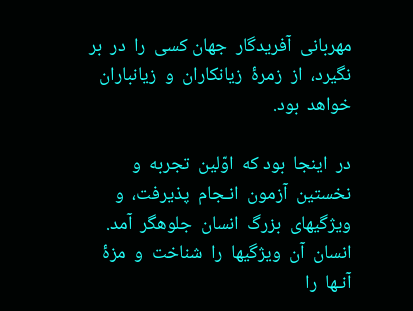مهربانی  آفریدگار  جهان کسی  را  در  بر  نگیرد،  از  زمرۀ  زیانکاران  و  زیانباران  خواهد  بود.

در  اینجا  بود که  اوّلین  تجربه  و  نخستین  آزمون  انـجام  پذیرفت،  و  ویژگیهای  بزرگ  انسان  جلوهگر  آمد.  انسان  آن  ویژگیها  را  شناخت  و  مزۀ  آنـها  را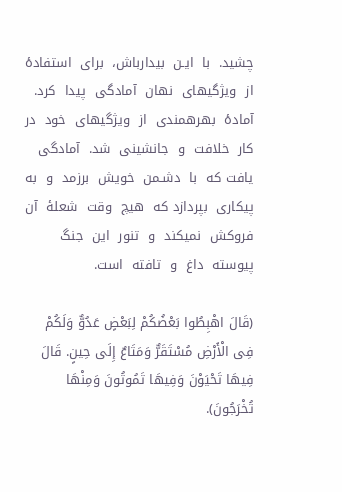چشید.  با  ایـن  بیدارباش،  برای  استفادۀ  از  ویژگیهای  نهان  آمادگی  پیدا  کرد.  آمادۀ  بهرهمندی  از  ویژگیهای  خود  در کار  خلافت  و  جانشینی  شد.  آمادگی  یافت که  با  دشـمن  خویش  برزمد  و  به  پیکاری  بپردازد که  هیچ  وقت  شعلۀ  آن  فروکش  نمیکند  و  تنور  این  جنگ  پیوسته  داغ  و  تافته  است‌.

(قَالَ اهْبِطُوا بَعْضُکُمْ لِبَعْضٍ عَدُوٌّ وَلَکُمْ فِی الْأَرْضِ مُسْتَقَرٌّ وَمَتَاعٌ إِلَى حِینٍ. قَالَ فِیهَا تَحْیَوْنَ وَفِیهَا تَمُوتُونَ وَمِنْهَا تُخْرَجُونَ).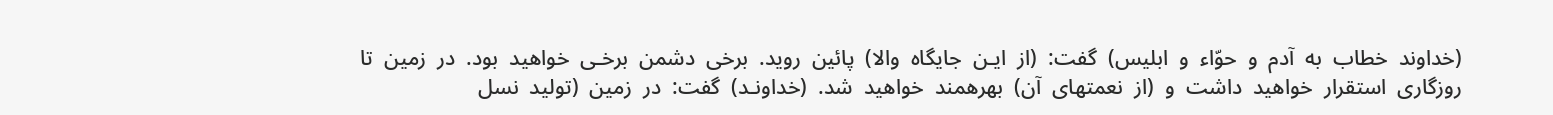(خداوند  خطاب  به  آدم  و  حوّاء  و  ابلیس)  گفت:  (از  ایـن  جایگاه  والا)  پائین  روید.  برخی  دشمن  برخـی  خواهید  بود.  در  زمین  تا  روزگاری  استقرار  خواهید  داشت  و  (از  نعمتهای  آن)  بهرهمند  خواهید  شد.  (خداونـد)  گفت:  در  زمین  (تولید  نسل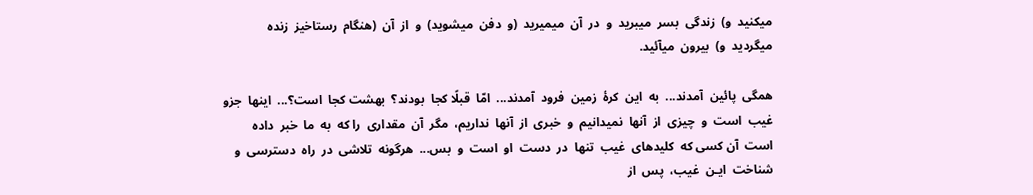میکنید  و)  زندگی  بسر  میبرید  و  در  آن  میمیرید  (و  دفن  میشوید)  و  از  آن  (هنگام  رستاخیز  زنده  میگردید  و)  بیرون  میآئید.

همگی  پائین  آمدند...  به  این  کرۀ  زمین  فرود  آمدند...  امّا  قبلًا کجا  بودند؟  بهشت کجا  است؟...  اینها  جزو  غیب  است  و  چیزی  از  آنها  نمیدانیم  و  خبری  از  آنها  نداریم،  مگر  آن  مقداری  را که  به  ما  خبر  داده  است  آن کسی که  کلیدهای  غیب  تنها  در  دست  او  است  و  بس...  هرگونه  تلاشی  در  راه  دسترسی  و  شناخت  ایـن  غیب،  پس  از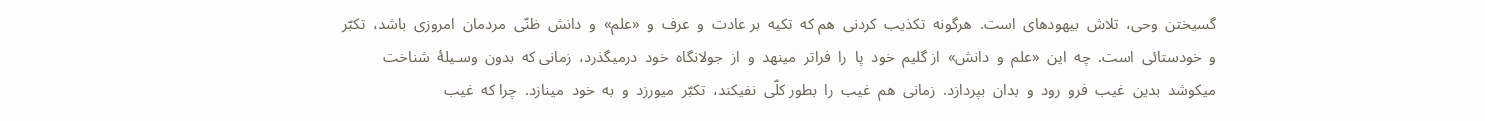گسیختن  وحی،  تلاش  بیهودهای  است.  هرگونه  تکذیب  کردنی  هم که  تکیه  بر عادت  و  عرف  و  «علم»  و  دانش  ظنّی  مردمان  امروزی  باشد،  تکبّر  و  خودستائی  است.  چه  این  «علم  و  دانش»  از گلیم  خود  پا  را  فراتر  مینهد  و  از  جولانگاه  خود  درمیگذرد،  زمانی که  بدون  وسـیلۀ  شناخت  میکوشد  بدین  غیب  فرو  رود  و  بدان  بپردازد.  زمانی  هم  غیب  را  بطور کلّی  نفیکند،  تکبّر  میورزد  و  به  خود  مینازد.  چرا که  غیب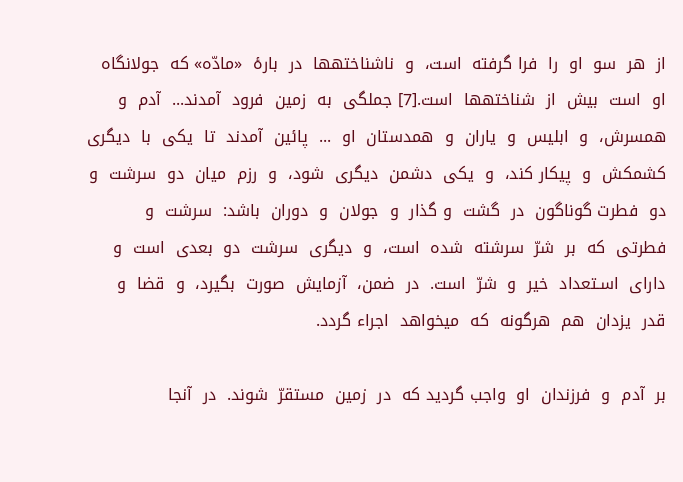از  هر  سو  او  را  فرا گرفته  است،  و  ناشناختهها  در  بارۀ  «مادّه» که  جولانگاه  او  است  بیش  از  شناختهها  است.[7] جملگی  به  زمین  فرود  آمدند...  آدم  و  همسرش،  و  ابلیس  و  یاران  و  همدستان  او  ...  پائین  آمدند  تا  یکی  با  دیگری  کشمکش  و  پیکار کند،  و  یکی  دشمن  دیگری  شود،  و  رزم  میان  دو  سرشت  و  دو  فطرت گوناگون  در  گشت  و گذار  و  جولان  و  دوران  باشد:  سرشت  و  فطرتی  که  بر  شرّ  سرشته  شده  است،  و  دیگری  سرشت  دو  بعدی  است  و  دارای  اسـتعداد  خیر  و  شرّ  است.  در  ضمن،  آزمایش  صورت  بگیرد،  و  قضا  و  قدر  یزدان  هم  هرگونه  که  میخواهد  اجراء گردد.

بر  آدم  و  فرزندان  او  واجب گردید که  در  زمین  مستقرّ  شوند.  در  آنجا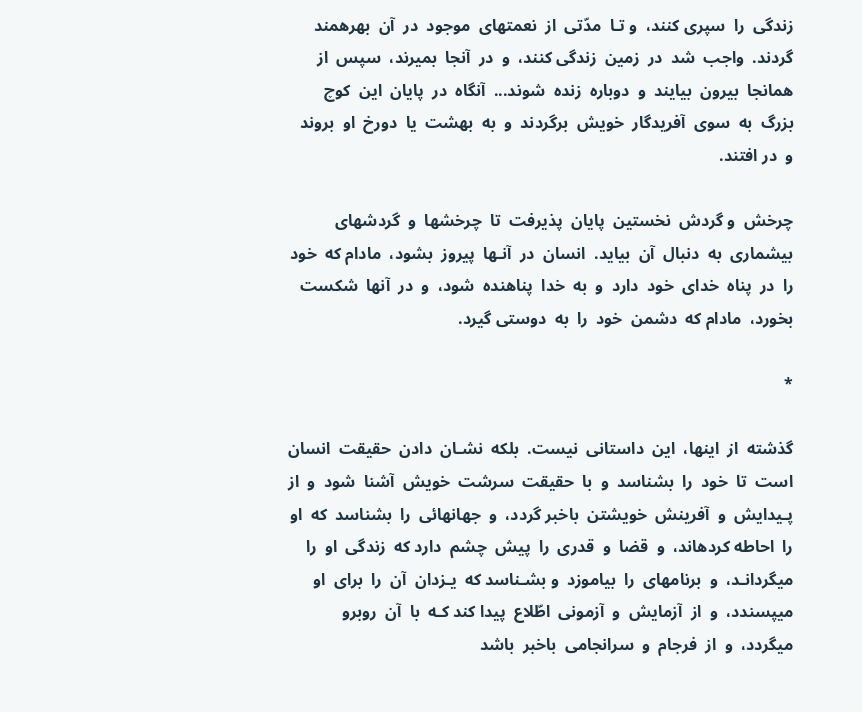زندگی  را  سپری کنند،  و تـا  مدّتی  از  نعمتهای  موجود  در  آن  بهرهمند گردند.  واجب  شد  در  زمین  زندگی کنند،  و  در  آنجا  بمیرند،  سپس  از  همانجا  بیرون  بیایند  و  دوباره  زنده  شوند...  آنگاه  در  پایان  این  کوچ  بزرگ  به  سوی  آفریدگار  خویش  برگردند  و  به  بهشت  یا  دورخ  او  بروند  و  در افتند.

چرخش  و گردش  نخستین  پایان  پذیرفت  تا  چرخشها  و  گردشهای  بیشماری  به  دنبال  آن  بیاید.  انسان  در  آنـها  پیروز  بشود،  مادام که  خود  را  در  پناه  خدای  خود  دارد  و  به  خدا  پناهنده  شود،  و  در  آنها  شکست  بخورد،  مادام که  دشمن  خود  را  به  دوستی گیرد.

*

گذشته  از  اینها،  این  داستانی  نیست.  بلکه  نشـان  دادن  حقیقت  انسان  است  تا  خود  را  بشناسد  و  با  حقیقت  سرشت  خویش  آشنا  شود  و  از  پـیدایش  و  آفرینش  خویشتن  باخبر گردد،  و  جهانهائی  را  بشناسد  که  او  را  احاطه کردهاند،  و  قضا  و  قدری  را  پیش  چشم  دارد که  زندگی  او  را  میگردانـد،  و  برنامهای  را  بیاموزد  و بشـناسد که  یـزدان  آن  را  برای  او  میپسندد،  و  از  آزمایش  و  آزمونی  اطّلاع  پیدا کند کـه  با  آن  روبرو  میگردد،  و  از  فرجام  و  سرانجامی  باخبر  باشد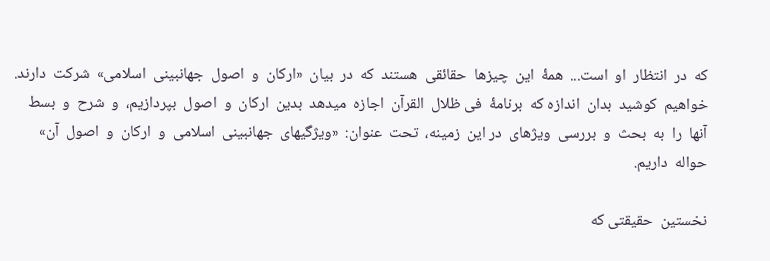که  در  انتظار  او  است...  همۀ  این  چیزها  حقائقی  هستند  که  در  بیان  «ارکان  و  اصول  جهانبینی  اسلامی»  شرکت  دارند.  خواهیم  کوشید  بدان  اندازه که  برنامۀ  فی ظلال  القرآن  اجازه  میدهد  بدین  ارکان  و  اصول  بپردازیم،  و  شرح  و  بسط  آنها  را  به  بحث  و  بررسی  ویژهای  در این  زمینه،  تحت  عنوان:  «ویژگیهای  جهانبینی  اسلامی  و  ارکان  و  اصول  آن»  حواله  داریم‌.

نخستین  حقیقتی که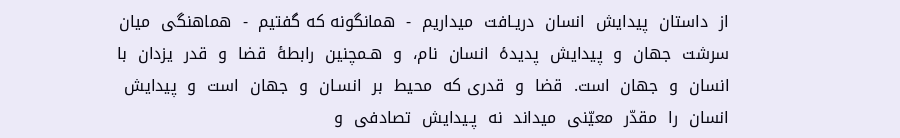از  داستان  پیدایش  انسان  دریـافت  میداریم  -  همانگونه که گفتیم  -  هماهنگی  میان  سرشت  جهان  و  پیدایش  پدیدۀ  انسان  نام،  و  هـمچنین  رابطۀ  قضا  و  قدر  یزدان  با  انسان  و  جهان  است.  قضا  و  قدری که  محیط  بر  انسـان  و  جهان  است  و  پیدایش  انسان  را  مقدّر  معیّنی  میداند  نه  پـیدایش  تصادفی  و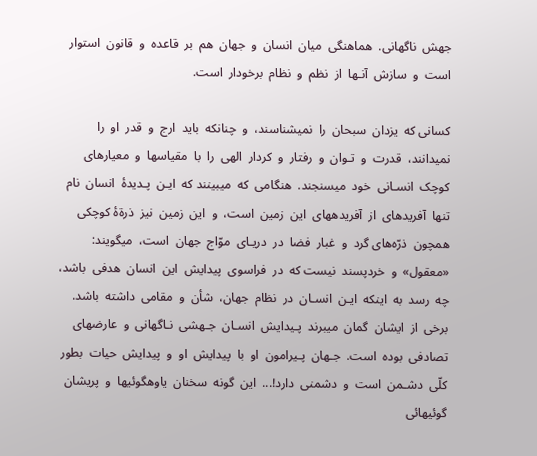جهش  ناگهانی.  هماهنگی  میان  انسان  و  جهان  هم  بر  قاعده  و  قانون  استوار  است  و  سازش  آنـها  از  نظم  و  نظام  برخودار  است‌.

کسانی که  یزدان  سبحان  را  نمیشناسند،  و  چنانکه  باید  ارج  و  قدر  او  را  نمیدانند،  قدرت  و  تـوان  و  رفتار  و  کردار  الهی  را  با  مقیاسها  و  معیارهای  کوچک  انسـانی  خود  میسنجند.  هنگامی  که  میبینند که  ایـن  پـدیدۀ  انسان  نام  تنها  آفریدهای  از  آفریدههای  این  زمین  است،  و  این  زمین  نیز  ذرةۀ کوچکی  همچون  ذرّه‌‌های گرد  و  غبار  فضا  در  دریـای  موّاج  جهان  است،  میگویند:  «معقول»  و  خردپسند  نیست که  در  فراسوی  پیدایش  این  انسان  هدفی  باشد،  چه  رسد  به  اینکه  ایـن  انسـان  در  نظام  جهان،  شأن  و  مقامی  داشته  باشد.  برخی  از  ایشان  گمان  میبرند  پـیدایش  انسـان  جـهشی  نـاگهانی  و  عارضهای  تصادفی  بوده  است.  جـهان  پـیرامون  او  با  پیدایش  او  و  پیدایش  حیات  بطور کلّی  دشـمن  است  و  دشمنی  دارد!...  این  گونه  سخنان  یاوهگوئیها  و  پریشان  گوئیهائی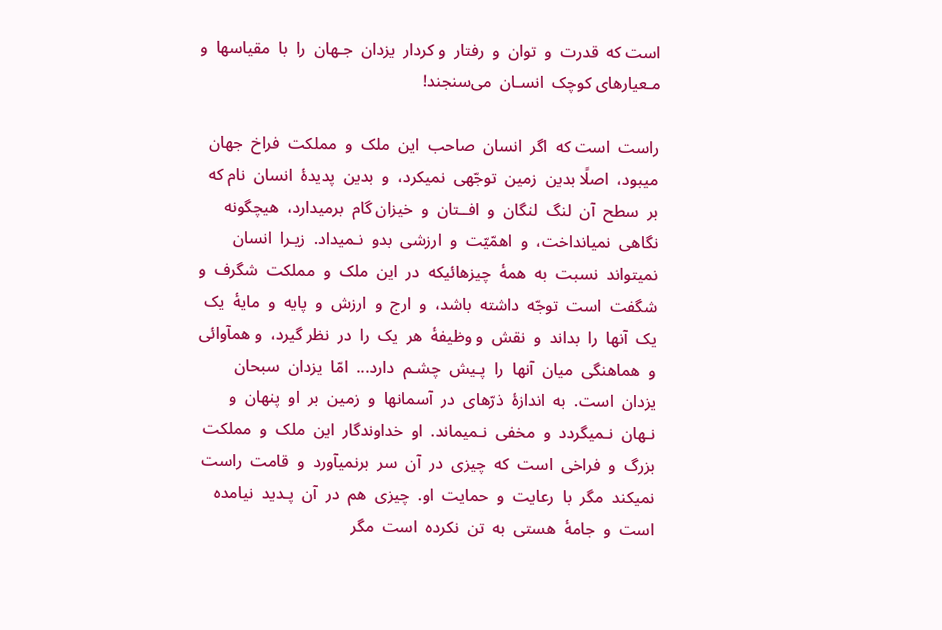است که  قدرت  و  توان  و  رفتار  و کردار  یزدان  جـهان  را  با  مقیاسها  و  مـعیارهای کوچک  انسـان  می‌‌سنجند!

راست  است که  اگر  انسان  صاحب  این  ملک  و  مملکت  فراخ  جهان  میبود،  اصلًا بدین  زمین  توجّهی  نمیکرد،  و  بدین  پدیدۀ  انسان  نام که  بر  سطح  آن  لنگ  لنگان  و  افــتان  و  خیزان گام  برمیدارد،  هیچگونه  نگاهی  نمیانداخت،  و  اهمّیّت  و  ارزشی  بدو  نـمیداد.  زیـرا  انسان  نمیتواند  نسبت  به  همۀ  چیزهائیکه  در  این  ملک  و  مملکت  شگرف  و  شگفت  است  توجّه  داشته  باشد،  و  ارج  و  ارزش  و  پایه  و  مایۀ  یک  یک  آنها  را  بداند  و  نقش  و وظیفۀ  هر  یک  را  در  نظر گیرد،  و همآوائی  و  هماهنگی  میان  آنها  را  پـیش  چشـم  دارد...  امّا  یزدان  سبحان  یزدان  است.  به  اندازۀ  ذرّهای  در  آسمانها  و  زمین  بر  او  پنهان  و  نـهان  نـمیگردد  و  مخفی  نـمیماند.  او  خداوندگار  این  ملک  و  مملکت  بزرگ  و  فراخی  است  که  چیزی  در  آن  سر  برنمیآورد  و  قامت  راست  نمیکند  مگر  با  رعایت  و  حمایت  او.  چیزی  هم  در  آن  پـدید  نیامده  است  و  جامۀ  هستی  به  تن  نکرده  است  مگر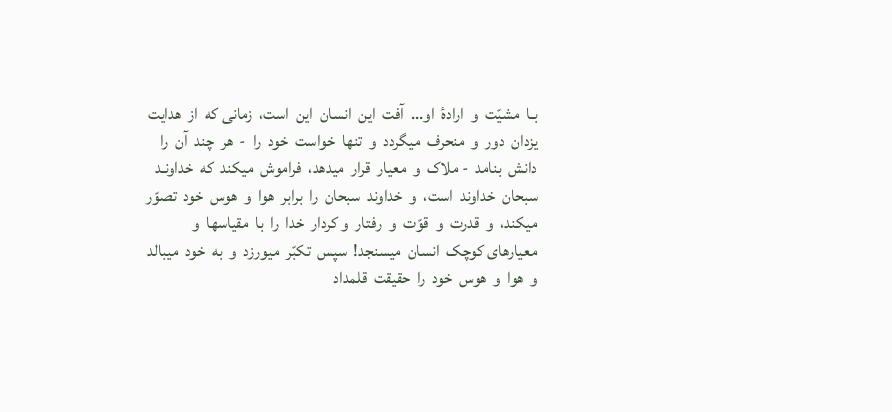بـا  مشیّت  و  ارادۀ  او...  آفت  این  انسان  این  است،  زمانی که  از  هدایت  یزدان  دور  و  منحرف  میگردد  و  تنها  خواست  خود  را  -  هر  چند  آن  را  دانش  بنامد  - ملاک  و  معیار  قرار  میدهد،  فراموش  میکند  که  خداونـد  سبحان  خداوند  است،  و  خداوند  سبحان  را  برابر  هوا  و  هوس  خود  تصوّر  میکند،  و  قدرت  و  قوّت  و  رفتار  و کردار  خدا  را  با  مقیاسها  و  معیارهای کوچک  انسان  میسنجد!  سپس  تکبّر  میورزد  و  به  خود  میبالد  و  هوا  و  هوس  خود  را  حقیقت  قلمداد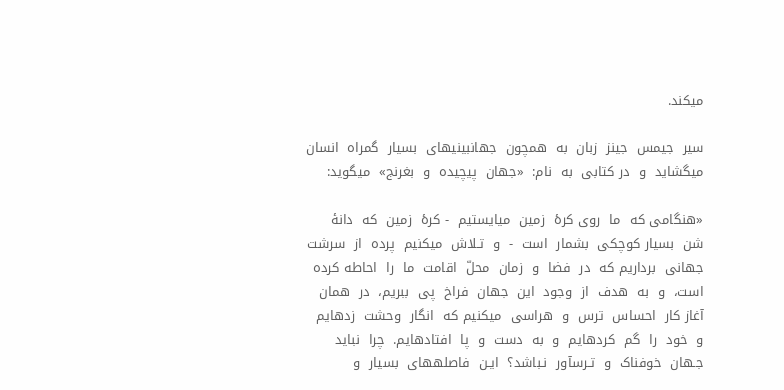میکند.

سیر  جیمس  جینز  زبان  به  همچون  جهانبینیهای  بسیار  گمراه  انسان  میگشاید  و  در کتابی  به  نام:  «جهان  پیچیده  و  بغرنج»  میگوید:

«هنگامی که  ما  روی کرۀ  زمین  میایستیم  - کرۀ  زمین  که  دانۀ  شن  بسیار کوچکی  بشمار  است  -  و  تـلاش  میکنیم  پرده  از  سرشت  جهانی  برداریم که  در  فضا  و  زمان  محلّ  اقامت  ما  را  احاطه کرده  است،  و  به  هدف  از  وجود  این  جهان  فراخ  پی  ببریم،  در  همان  آغاز کار  احساس  ترس  و  هراسی  میکنیم که  انگار  وحشت  زدهایم  و  خود  را  گم  کردهایم  و  به  دست  و  پا  افتادهایم.  چرا  نباید  جـهان  خوفناک  و  تـرسآور  نـباشد؟  ایـن  فاصلههای  بسیار  و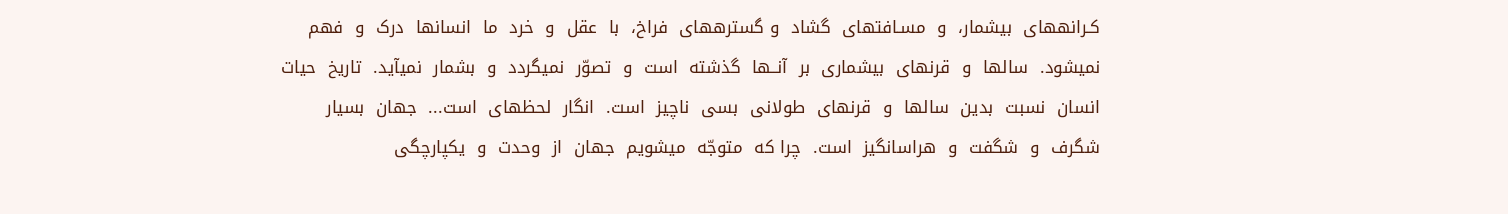کـرانههای  بیشمار،  و  مسـافتهای  گشاد  و گسترههای  فراخ،  با  عقل  و  خرد  ما  انسانها  درک  و  فهم  نمیشود.  سالها  و  قرنهای  بیشماری  بر  آنــها  گذشته  است  و  تصوّر  نمیگردد  و  بشمار  نمیآید.  تاریخ  حیات  انسان  نسبت  بدین  سالها  و  قرنهای  طولانی  بسی  ناچیز  است.  انگار  لحظهای  است...  جهان  بسیار  شگرف  و  شگفت  و  هراسانگیز  است.  چرا که  متوجّه  میشویم  جهان  از  وحدت  و  یکپارچگی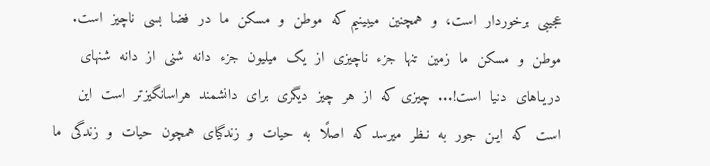عجیبی  برخوردار  است،  و  همچنین  میبینیم که  موطن  و  مسکن  ما  در  فضا  بسی  ناچیز  است.  موطن  و  مسکن  ما  زمین  تنها  جزء  ناچیزی  از  یک  میلیون  جزء  دانه  شنی  از  دانه  شنهای  دریـاهای  دنیا  است!...  چیزی که  از  هر  چیز  دیگری  برای  دانشمند  هراسانگیزتر  است  این  است  که  ایـن  جور  به  نـظر  میرسد که  اصلًا  به  حیات  و  زندگیای  همچون  حیات  و  زندگی  ما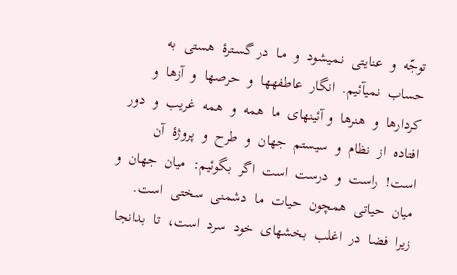توجّه  و  عنایتی  نـمیشود  و  مـا  در گسـترۀ  هستی  به  حساب  نمیآئیم.  انگار  عاطفهها  و  حرصها  و  آزها  و کردارها  و  هنرها  و آئینهای  ما  همه  و  همه  غریب  و  دور  افتاده  از  نظام  و  سیستم  جهان  و  طرح  و  پروژۀ  آن  است!  راست  و  درست  است  اگر  بگوئیم:  میان  جهان  و  میان  حیاتی  همچون  حیات  ما  دشمنی  سختی  است.  زیرا  فضا  در  اغلب  بخشهای  خود  سرد  است،  تا  بدانجا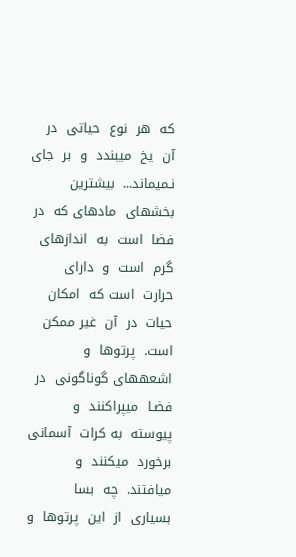که  هر  نوع  حیاتی  در  آن  یخ  میبندد  و  بر  جای  نـمیماند...  بیشترین  بخشهای  مادهای که  در  فضا  است  به  اندازهای  گرم  است  و  دارای  حرارت  است که  امکان  حیات  در  آن  غیر ممکن  است.  پرتوها  و  اشعههای گوناگونی  در  فضـا  میپراکنند  و  پیوسته  به کرات  آسمانی  برخورد  میکنند  و  میافتند.  چه  بسا  بسیاری  از  این  پرتوها  و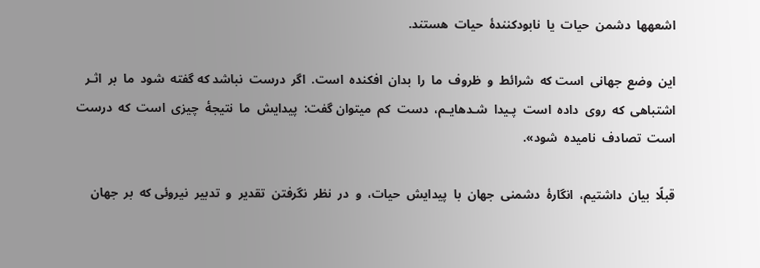اشعهها  دشمن  حیات  یا  نابودکنندۀ  حیات  هستند.

این  وضع  جهانی  است که  شرائط  و  ظروف  ما  را  بدان  افکنده  است.  اگر  درست  نباشد که گفته  شود  ما  بر  اثـر  اشتباهی  که  روی  داده  است  پـیدا  شـدهایـم،  دست  کم  میتوان گفت:  پیدایش  ما  نتیجۀ  چیزی  است  که  درست  است  تصادف  نامیده  شود».

قبلًا  بیان  داشتیم،  انگارۀ  دشمنی  جهان  با  پیدایش  حیات،  و  در  نظر  نگرفتن  تقدیر  و  تدبیر  نیروئی که  بر  جهان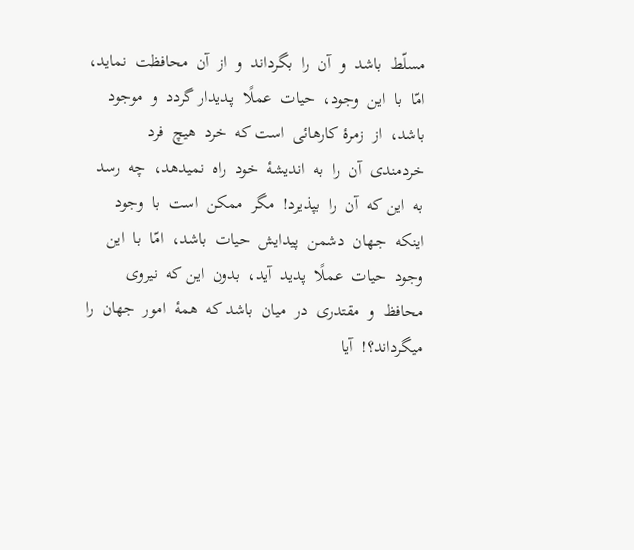مسلّط  باشد  و  آن  را  بگرداند  و  از  آن  محافظت  نماید،  امّا  با  این  وجود،  حیات  عملًا  پـدیدار گردد  و  موجود  باشد،  از  زمرۀ کارهائی  است که  خرد  هیچ  فرد  خردمندی  آن  را  به  اندیشۀ  خود  راه  نمیدهد،  چه  رسد  به  این که  آن  را  بپذیرد!  مگر  ممکن  است  با  وجود  اینکه  جـهان  دشمن  پیدایش  حیات  باشد،  امّا  با  این  وجود  حیات  عملًا  پدید  آید،  بدون  این که  نیروی  محافظ  و  مقتدری  در  میان  باشد که  همۀ  امور  جهان  را  میگرداند؟!  آیا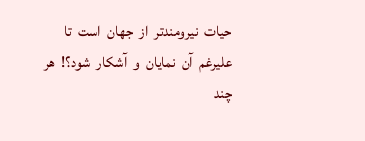حیات  نیرومندتر  از  جهان  است  تا  علیرغم  آن  نمایان  و  آشکار  شود؟!  هر  چند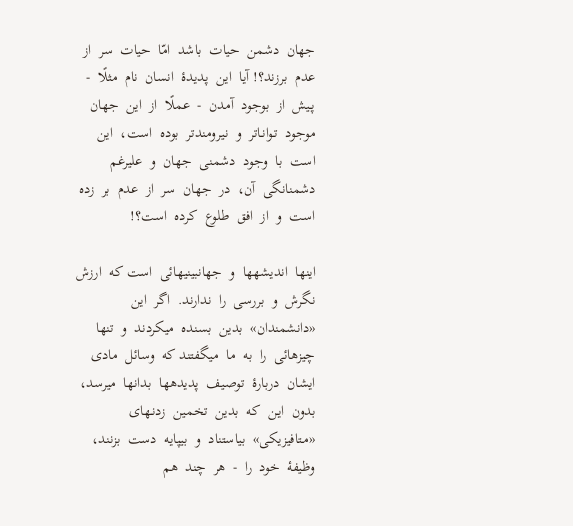جهان  دشمن  حیات  باشد  امّا  حیات  سر  از  عدم  برزند؟! آیا  این  پدیدۀ  انسان  نام  مثلًا  -  پـیش  از  بوجود  آمدن  -  عملًا  از  این  جهان  موجود  تـوانـاتر  و  نیرومندتر  بوده  است،  این  است  با  وجود  دشمنی  جهان  و  علیرغم  دشمنانگی  آن،  در  جهان  سر  از  عدم  بر  زده  است  و  از  افق  طلوع  کرده  است؟‌!

اینها  اندیشهها  و  جهانبینیهائی  است که  ارزش  نگرش  و  بررسی  را  ندارند.  اگر  این  «دانشمندان»  بدین  بسنده  میکردند  و  تنها  چیزهائی  را  به  ما  میگفتند که  وسائل  مادی  ایشان  دربارۀ  توصیف  پدیدهها  بدانها  میرسد،  بدون  ایـن  که  بدین  تخمین  زدنـهای  «مـتافیزیکی»  بیاستناد  و  بیپایه  دست  بزنند،  وظیفۀ  خود  را  -  هر  چند  هم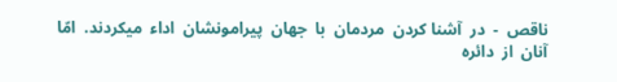ناقص  -  در  آشنا کردن  مردمان  با  جهان  پیرامونشان  اداء  میکردند.  امّا  آنان  از  دائره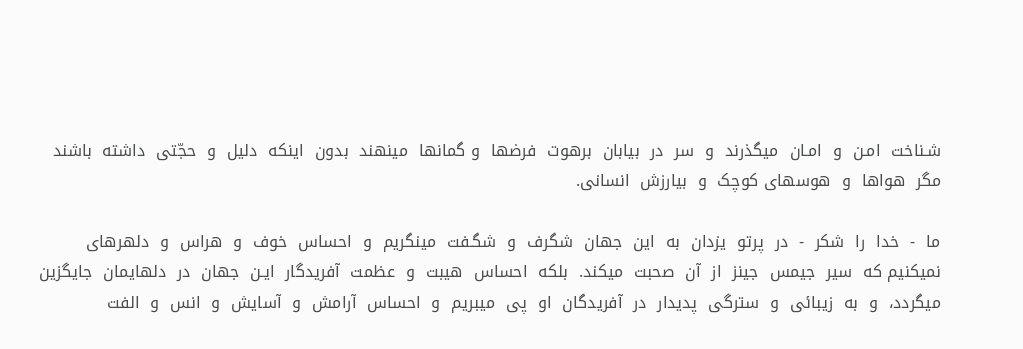شـناخت  امـن  و  امـان  میگذرند  و  سر  در  بیابان  برهوت  فرضها  و گمانها  مینهند  بدون  اینکه  دلیل  و  حجّتی  داشته  باشند  مگر  هواها  و  هوسهای کوچک  و  بیارزش  انسانی‌.

ما  -  خدا  را  شکر  -  در  پرتو  یزدان  به  این  جهان  شگرف  و  شگـفت  مینگریم  و  احساس  خوف  و  هراس  و  دلهرهای  نمیکنیم که  سیر  جیمس  جینز  از  آن  صحبت  میکند.  بلکه  احساس  هیبت  و  عظمت  آفریدگار  ایـن  جهان  در  دلهایمان  جایگزین  میگردد،  و  به  زیبائی  و  سترگی  پدیدار  در  آفریدگان  او  پی  میبریم  و  احساس  آرامش  و  آسایش  و  انس  و  الفت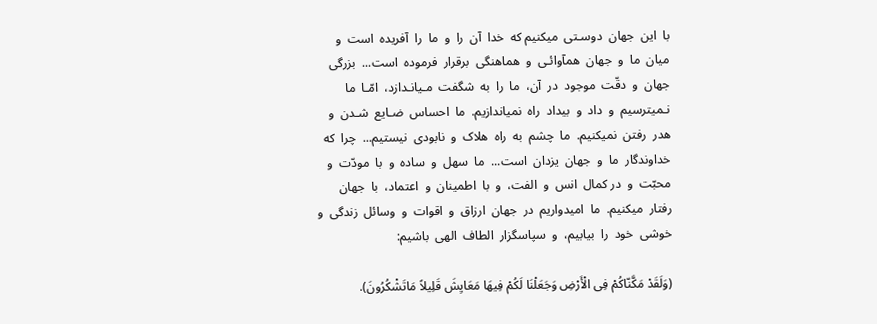با  این  جهان  دوسـتی  میکنیم که  خدا  آن  را  و  ما  را  آفریده  است  و میان  ما  و  جهان  همآوائـی  و  هماهنگی  برقرار  فرموده  است...  بزرگی  جهان  و  دقّت  موجود  در  آن،  ما  را  به  شگفت  مـیانـدازد،  امّـا  ما  نـمیترسیم  و  داد  و  بیداد  راه  نمیاندازیم.  ما  احساس  ضـایع  شـدن  و  هدر  رفتن  نمیکنیم.  ما  چشم  به  راه  هلاک  و  نابودی  نیستیم...  چرا  که  خداوندگار  ما  و  جهان  یزدان  است...  ما  سهل  و  ساده  و  با  مودّت  و  محبّت  و  در کمال  انس  و  الفت،  و  با  اطمینان  و  اعتماد،  با  جهان  رفتار  میکنیم.  ما  امیدواریم  در  جهان  ارزاق  و  اقوات  و  وسائل  زندگی  و  خوشی  خود  را  بیابیم،  و  سپاسگزار  الطاف  الهی  باشیم‌:

(وَلَقَدْ مَکَّنّاکُمْ فِی الْأَرْضِ وَجَعَلْنَا لَکُمْ فِیهَا مَعَایِشَ قَلِیلاً مَاتَشْکُرُونَ).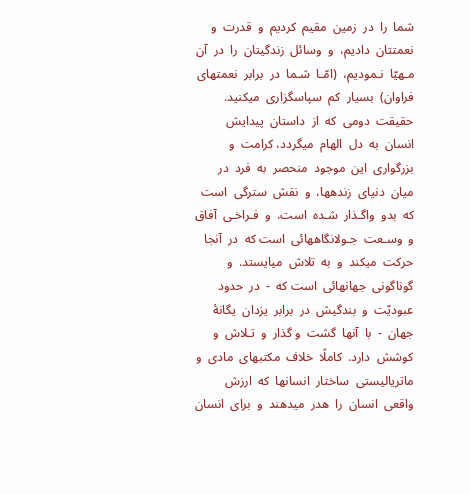شما  را  در  زمین  مقیم  کردیم  و  قدرت  و  نعمتتان  دادیم،  و  وسائل  زندگیتان  را  در  آن  مـهیّا  نـمودیم،  (امّـا  شـما  در  برابر  نعمتهای  فراوان)  بسیار  کم  سپاسگزاری  میکنید.  حقیقت  دومی  که  از  داستان  پیدایش  انسان  به  دل  الهام  میگردد، کرامت  و  بزرگواری  این  موجود  منحصر  به  فرد  در  میان  دنیای  زندهها،  و  نقش  سترگی  است که  بدو  واگـذار  شـده  است.  و  فـراخـی  آفاق  و  وسـعت  جـولانگاههائی  است که  در  آنجا  حرکت  میکند  و  به  تلاش  میایستد.  و گوناگونی  جهانهائی  است که  -  در  حدود  عبودیّت  و  بندگیش  در  برابر  یزدان  یگانۀ  جهان  -  با  آنها  گشت  و گذار  و  تـلاش  و کوشش  دارد.  کاملًا  خلاف  مکتبهای  مادی  و  ماتریالیستی  ساختار  انسانها  که  ارزش  واقعی  انسان  را  هدر  میدهند  و  برای  انسان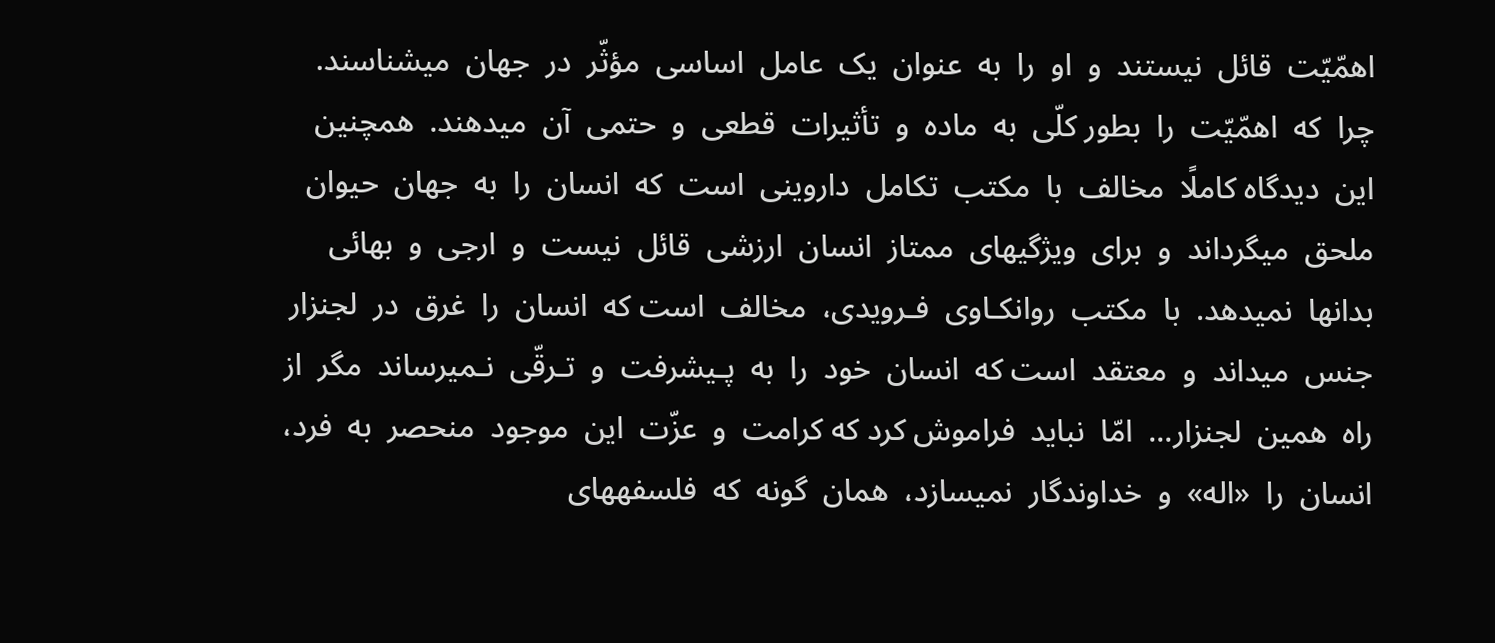اهمّیّت  قائل  نیستند  و  او  را  به  عنوان  یک  عامل  اساسی  مؤثّر  در  جهان  میشناسند.  چرا  که  اهمّیّت  را  بطور کلّی  به  ماده  و  تأثیرات  قطعی  و  حتمی  آن  میدهند.  همچنین  این  دیدگاه کاملًا  مخالف  با  مکتب  تکامل  داروینی  است  که  انسان  را  به  جهان  حیوان  ملحق  میگرداند  و  برای  ویژگیهای  ممتاز  انسان  ارزشی  قائل  نیست  و  ارجی  و  بهائی  بدانها  نمیدهد.  با  مکتب  روانکـاوی  فـرویدی،  مخالف  است که  انسان  را  غرق  در  لجنزار  جنس  میداند  و  معتقد  است که  انسان  خود  را  به  پـیشرفت  و  تـرقّی  نـمیرساند  مگر  از  راه  همین  لجنزار...  امّا  نباید  فراموش کرد که کرامت  و  عزّت  این  موجود  منحصر  به  فرد،  انسان  را  «اله»  و  خداوندگار  نمیسازد،  همان  گونه  که  فلسفههای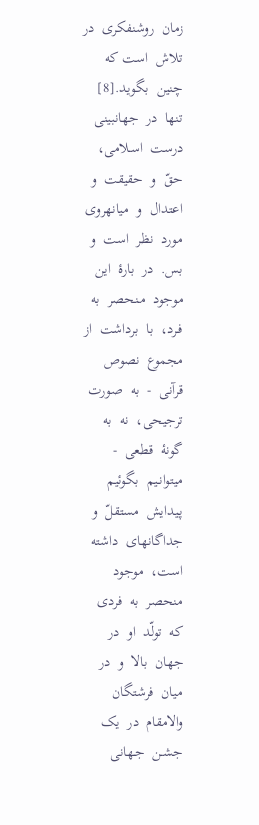زمان  روشنفکری  در  تلاش  است که  چنین  بگوید.[8] تنها  در  جهانبینی  درست  اسـلامی،  حقّ  و  حقیقت  و  اعتدال  و  میانهروی  مورد  نظر  است  و  بس.  در  بارۀ  این  موجود  مـنحصر  به  فـرد،  با  برداشت  از  مجموع  نصوص  قرآنی  -  به  صورت  ترجیحی،  نه  به  گونۀ  قطعی  -  میتوانـیم  بگوئیم  پـیدایش  مستقلّ  و  جداگانهای  داشته  است،  موجود  منحصر  به  فردی  که  تولّد  او  در  جهان  بالا  و  در  میان  فرشتگان  والامقام  در  یک  جشـن  جـهانی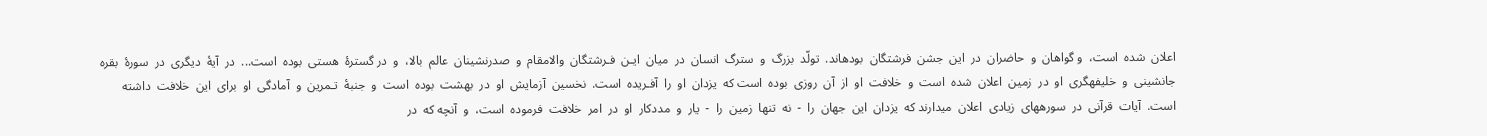اعلان  شده  است،  و گواهان  و  حاضران  در  این  جشن  فرشتگان  بودهاند.  تولّد  بزرگ  و  سترگ  انسان  در  میان  ایـن  فـرشتگان  والامقام  و  صدرنشینان  عالم  بالا،  و  در گسترۀ  هستی  بوده  است...  در  آیۀ  دیگری  در  سورۀ  بقره  جانشینی  و  خلیفهگری  او  در  زمین  اعلان  شده  است  و  خلافت  او  از  آن  روزی  بوده  است که  یزدان  او  را  آفـریده  است.  نخسین  آزمایش  او  در  بهشت  بوده  است  و  جنبۀ  تـمرین  و  آمادگی  او  برای  این  خلافت  داشته  است.  آیات  قرآنی  در  سورههای  زیادی  اعلان  میدارند که  یزدان  این  جهان  را  -  نه  تنها  زمین  را  -  یار  و  مددکار  او  در  امر  خلافت  فرموده  است،  و  آنچه که  در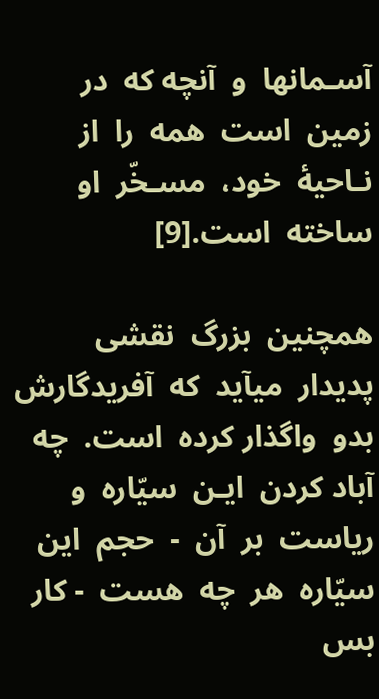آسـمانها  و  آنچه که  در  زمین  است  همه  را  از  نـاحیۀ  خود،  مسـخّر  او  ساخته  است.[9]

همچنین  بزرگ  نقشی  پدیدار  میآید  که  آفریدگارش  بدو  واگذار کرده  است.  چه  آباد کردن  ایـن  سیّاره  و  ریاست  بر  آن  -  حجم  این  سیّاره  هر  چه  هست  - کار  بس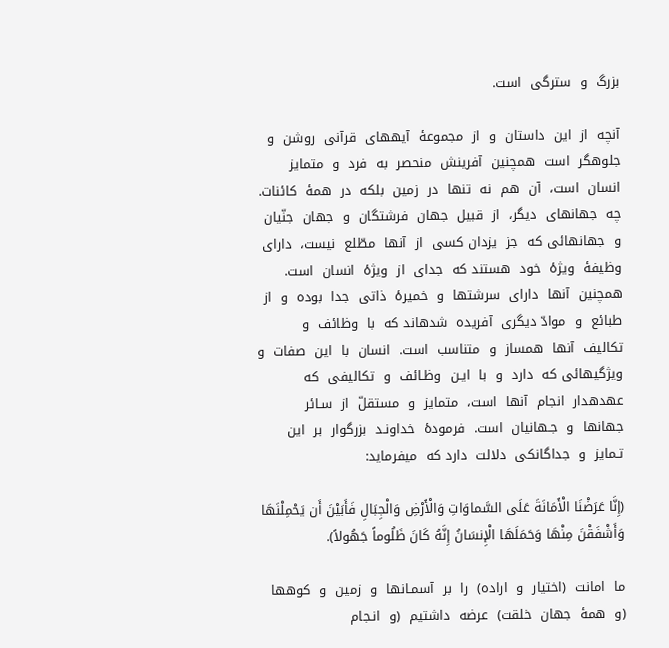بزرگ  و  سترگی  است‌.

آنچه  از  این  داستان  و  از  مجموعۀ  آیههای  قرآنی  روشن  و جلوهگر  است  همچنین  آفرینش  منحصر  به  فرد  و  متمایز  انسان  است،  آن  هم  نه  تنها  در  زمین  بلکه  در  همۀ  کائنات.  چه  جهانهای  دیگر،  از  قبیل  جهان  فرشتگان  و  جهان  جنّیان  و  جهانهائی که  جز  یزدان کسی  از  آنها  مطّلع  نیست،  دارای  وظیفۀ  ویژۀ  خود  هستند که  جدای  از  ویژۀ  انسان  است.  همچنین  آنها  دارای  سرشتها  و  خمیرۀ  ذاتی  جدا  بوده  و  از  طبائع  و  موادّ دیگری  آفریده  شدهاند که  با  وظائف  و  تکالیف  آنها  همساز  و  متناسب  است.  انسان  با  این  صفات  و ویژگیهائی که  دارد  و  با  ایـن  وظـائف  و  تکالیفی  که  عهدهدار  انجام  آنها  است،  متمایز  و  مستقلّ  از  سـائر  جهانها  و  جـهانیان  است.  فرمودۀ  خداونـد  بزرگوار  بر  این  تـمایز  و  جداگانکی  دلالت  دارد که  میفرماید:

(إِنَّا عَرَضْنَا الْأَمَانَةَ عَلَى السَّماوَاتِ وَالْأَرْضِ وَالْجِبَالِ فَأَبَیْنَ أَن یَحْمِلْنَهَا وَأَشْفَقْنَ مِنْهَا وَحَمَلَهَا الْإِنسَانُ إِنَّهُ کَانَ ظَلُوماً جَهُولاً).

ما  امانت  (اختیار  و  اراده)  را  بر  آسمـانها  و  زمین  و  کوهها  (و  همۀ  جهان  خلقت)  عرضه  داشتیم  (و  انـجام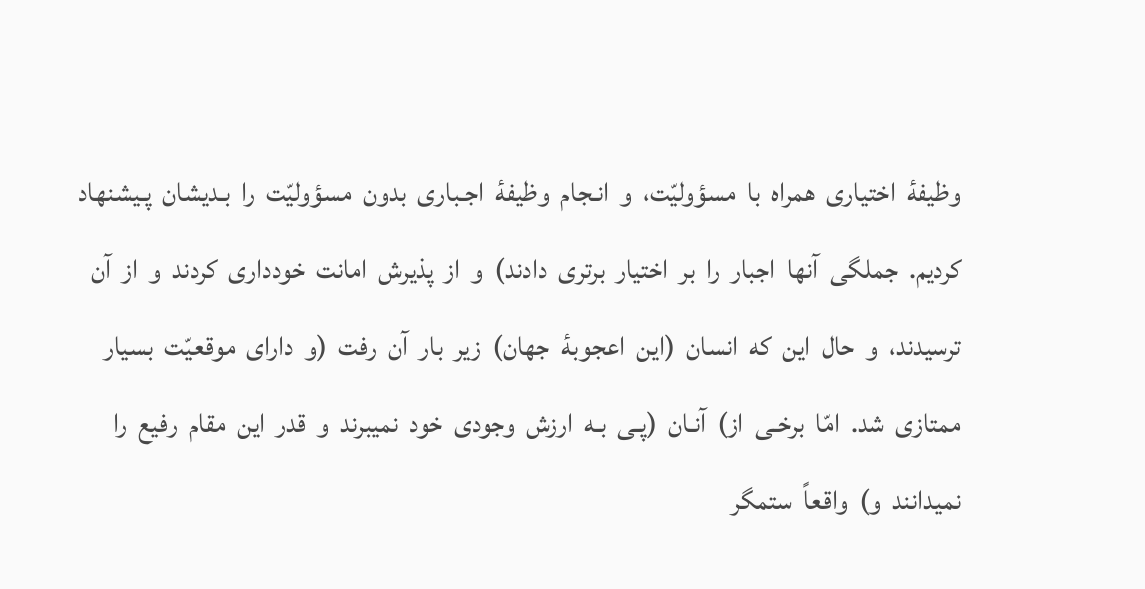وظیفۀ  اختیاری  همراه  با  مسؤولیّت،  و  انـجام  وظیفۀ  اجـباری  بدون  مسؤولیّت  را  بـدیشان  پـیشنهاد  کردیم.  جملگی  آنها  اجبار  را  بر  اختیار  برتری  دادند)  و  از  پذیرش  امانت  خودداری  کردند  و  از  آن  ترسیدند،  و  حال  این  که  انسان  (این  اعجوبۀ  جهان)  زیر  بار  آن  رفت  (و  دارای  موقعیّت  بسیار  ممتازی  شد.  امّا  برخـی  از)  آنـان  (پـی  بـه  ارزش  وجودی  خود  نمیبرند  و  قدر  این  مقام  رفیع  را  نمیدانند  و)  واقعاً  ستمگر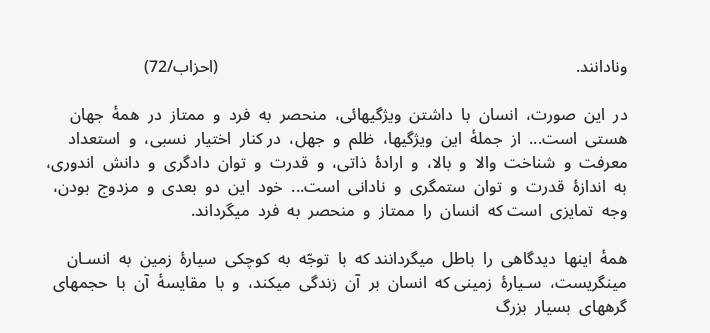ونادانند.                                                                                      (احزاب/72)

در  این  صورت،  انسان  با  داشتن  ویژگیهائی،  منحصر  به  فرد  و  ممتاز  در  همۀ  جهان  هستی  است...  از  جملۀ  این  ویژگیها،  ظلم  و  جهل،  در کنار  اختیار  نسبی،  و  استعداد  معرفت  و  شناخت  والا  و  بالا،  و  ارادۀ  ذاتی،  و  قدرت  و  توان  دادگری  و  دانش  اندوری،  به  اندازۀ  قدرت  و  توان  ستمگری  و  نادانی  است...  خود  این  دو  بعدی  و  مزدوج  بودن،  وجه  تمایزی  است که  انسان  را  ممتاز  و  منحصر  به  فرد  میگرداند.

همۀ  اینها  دیدگاهی  را  باطل  میگردانند که  با  توجّه  به  کوچکی  سیارۀ  زمین  به  انسـان  مینگریست،  سـیارۀ  زمینی که  انسان  بر  آن  زندگی  میکند،  و  با  مقایسۀ  آن  با  حجمهای  گرههای  بسیار  بزرگ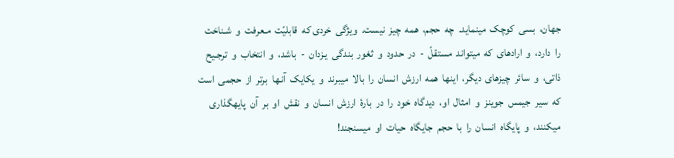جهان،  بسی  کوچک  مینماید.  چه  حجم،  همه  چیز  نیست.  ویژگی  خردی که  قابلیّت  مـعرفت  و  شـناخت  را  دارد،  و  ارادهای  که  میتواند  مستقلّ  -  در  حدود  و  ثغور  بندگی  یـزدان  -  باشد،  و  انتخاب  و  ترجـیح  ذاتی،  و  سائر  چیزهای  دیگر،  اینها  همه  ارزش  انسان  را  بالا  میبرند  و  یکایک  آنـها  برتر  از  حجمی  است که  سیر  جیمس  جوینز  و  امثال  او،  دیدگاه  خود  را  در  بارۀ  ارزش  انسان  و  نقش  او  بر  آن  پایهگذاری  میکنند،  و  پایگاه  انسان  را  با  حجم  جایگاه  حیات  او  میسنجند!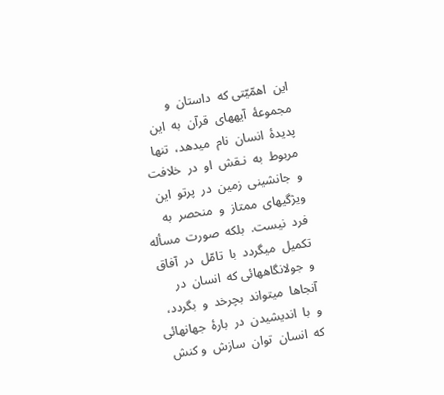این  اهمّیّتی که  داستان  و  مجموعۀ  آیههای  قرآن  به  این  پدیدۀ  انسان  نام  میدهد،  تنها  مربوط  به  نـقش  او  در  خلافت  و  جانشینی  زمین  در  پرتو  این  ویژگیهای  ممتاز  و  منحصر  به  فرد  نیست.  بلکه  صورت  مسأله  تکمیل  میگردد  با  تامّل  در  آفاق  و  جولانگاههائی که  انسان  در  آنجاها  میتواند  بچرخد  و  بگردد،  و  با  اندیشیدن  در  بارۀ  جهانهائی که  انسان  توان  سازش  و کنش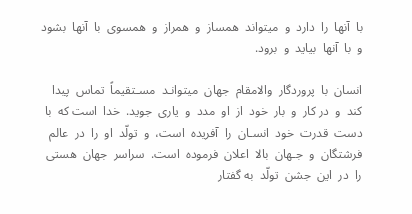با  آنها  را  دارد  و  میتواند  همساز  و  همراز  و  همسوی  با  آنها  بشود  و  با  آنها  بیاید  و  برود.

انسان  با  پروردگار  والامقام  جهان  میتوانـد  مسـتقیماً  تماس  پیدا کند  و  در کار  و  بار  خود  از  او  مدد  و  یاری  جوید.  خدا  است که  با  دست  قدرت  خود  انسـان  را  آفریده  است،  و  تولّد  او  را  در  عالم  فرشتگان  و  جـهان  بالا  اعلان  فرموده  است.  سراسر  جهان  هستی  را  در  این  جشن  تولّد  به گفتار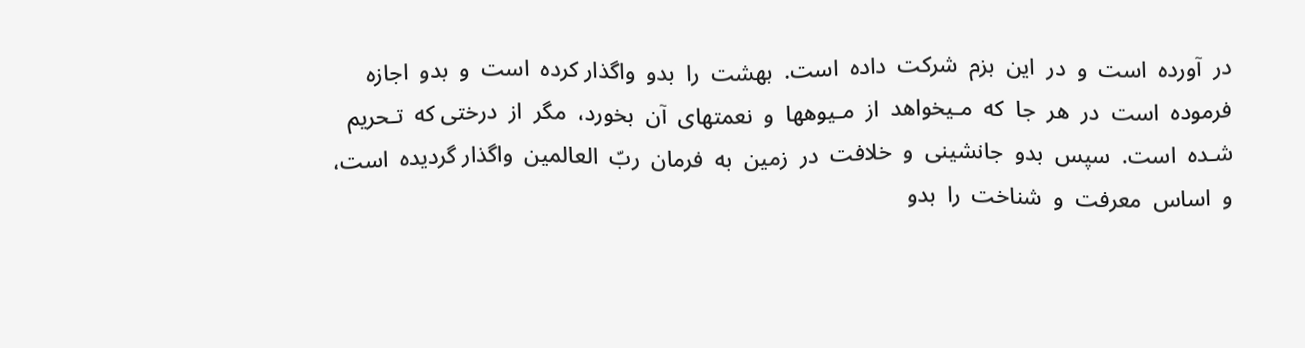در  آورده  است  و  در  این  بزم  شرکت  داده  است.  بهشت  را  بدو  واگذار کرده  است  و  بدو  اجازه  فرموده  است  در  هر  جا  که  مـیخواهد  از  مـیوهها  و  نعمتهای  آن  بخورد،  مگر  از  درختی که  تـحریم  شـده  است.  سپس  بدو  جانشینی  و  خلافت  در  زمین  به  فرمان  ربّ  العالمین  واگذار گردیده  است،  و  اساس  معرفت  و  شناخت  را  بدو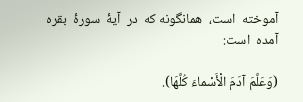آموخته  است،  همانگونه که  در  آیۀ  سورۀ  بقره  آمده  است‌:

(وَعَلَّمَ آدَمَ الْأَسْماءَ کُلَّهَا).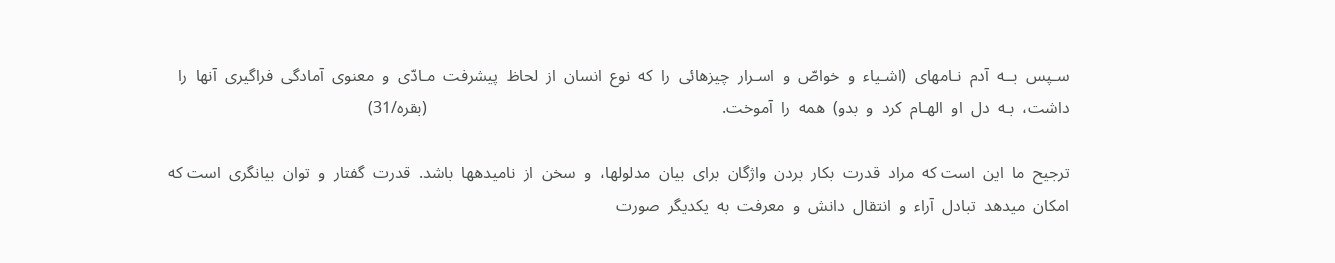سـپس  بــه  آدم  نـامهای  (اشـیاء  و  خواصّ  و  اسـرار  چیزهائی  را  که  نوع  انسان  از  لحاظ  پیشرفت  مـادّی  و  معنوی  آمادگی  فراگیری  آنها  را  داشت،  بـه  دل  او  الهـام  کرد  و  بدو)  همه  را  آموخت.                                                                       (بقره/31)

ترجیح  ما  این  است که  مراد  قدرت  بکار  بردن  واژگان  برای  بیان  مدلولها،  و  سخن  از  نامیدهها  باشد.  قدرت  گفتار  و  توان  بیانگری  است که  امکان  میدهد  تبادل  آراء  و  انتقال  دانش  و  معرفت  به  یکدیگر  صورت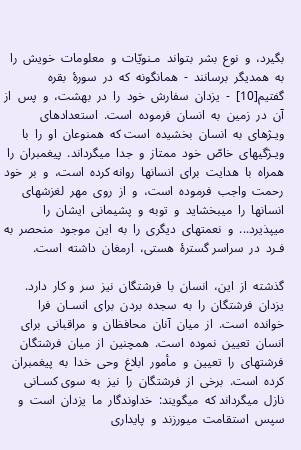بگیرد،  و  نوع  بشر  بتواند  مـنویّات  و  معلومات  خویش  را  به  همدیگر  برسانند  -  همانگونه  که  در  سورۀ  بقره گفتیم[10]  -  یزدان  سفارش  خود  را  در  بهشت،  و  پس  از  آن  در  زمین  به  انسان  فرموده  است.  استعدادهای  ویـژهای  به  انسان  بخشیده  است که  همنوعان  او  را  با  ویـژگیهای  خاصّ  خود  ممتاز  و  جدا  میگرداند.  پیغمبران  را  همراه  با  هدایت  برای  انسانها  روانه کرده  است،  و  بر  خود  رحمت  واجب  فرموده  است،  و  از  روی  مهر  لغزشهای  انسانها  را  میبخشاید  و  توبه  و  پشیمانی  ایشان  را  میپذیرد...  و  نعمتهای  دیگری  را  به  این  موجود  منحصر  به  فـرد  در  سراسر گسترۀ  هستی،  ارمغان  داشته  است‌.

گذشته  از  این،  انسان  با  فرشتگان  نیز  سر  و کار  دارد.  یزدان  فرشتگان  را  به  سجده  بردن  برای  انسـان  فرا  خوانده  است.  از  میان  آنان  محافظان  و  مراقبانی  برای  انسان  تعیین  نموده  است.  همچنین  از  میان  فرشتگان  فرشتهای  را  تعیین  و  مأمور  ابلاغ  وحی  خدا  به  پیغمبران  کرده  است.  برخی  از  فرشتگان  را  نیز  به  سوی کسـانی  نازل  میگرداند که  میگویند:  خداوندگار  ما  یزدان  است  و  سپس  استقامت  میورزند  و  پایداری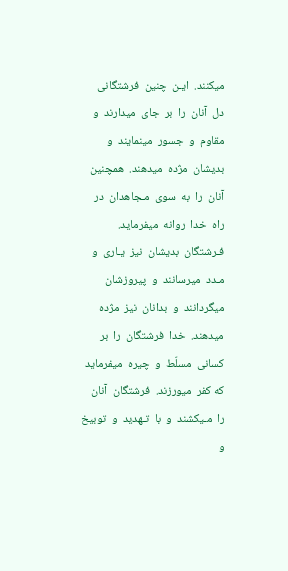میکنند.  ایـن  چنین  فرشتگانی  دل  آنان  را  بر  جای  میدارند  و  مقاوم  و  جسور  مینمایند  و  بدیشان  مژده  میدهند.  همچنین  آنان  را  به  سوی  مـجاهدان  در  راه  خدا  روانه  میفرماید.  فـرشتگان  بدیشان  نیز  یـاری  و  مـدد  میرسانند  و  پیروزشان  میگردانند  و  بدانان  نیز  مژده  میدهند.  خدا  فرشتگان  را  بر کسانی  مسلّط  و  چیره  میفرماید که کفر  میورزند.  فرشتگان  آنان  را  مـیکشند  و  با  تـهدید  و  توبیخ  و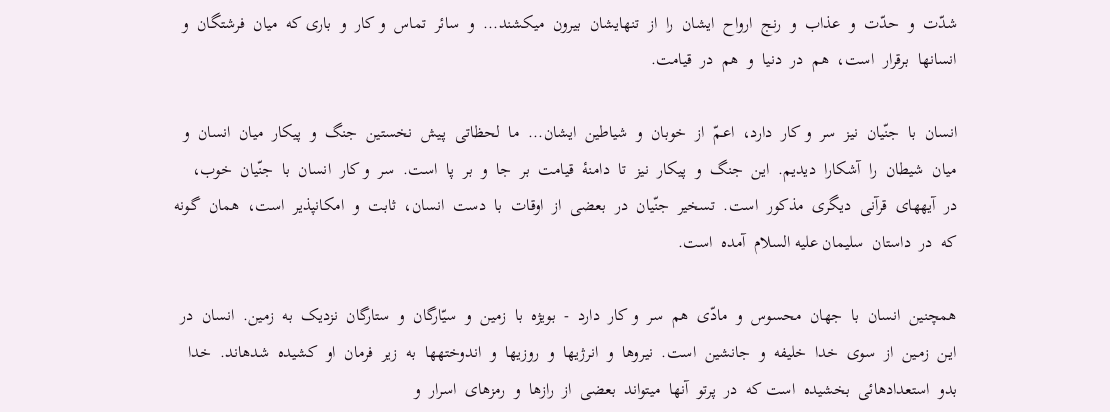شدّت  و  حدّت  و  عذاب  و  رنج  ارواح  ایشان  را  از  تنهایشان  بیرون  میکشند...  و  سائر  تماس  و کار  و  باری که  میان  فرشتگان  و  انسانها  برقرار  است،  هم  در  دنیا  و  هم  در  قیامت‌.

انسان  با  جنّیان  نیز  سر  و کار  دارد،  اعـمّ  از  خوبان  و  شیاطین  ایشان...  ما  لحظاتی  پـیش  نخستین  جنگ  و  پیکار  میان  انسان  و  میان  شیطان  را  آشکارا  دیدیم.  این  جنگ  و  پیکار  نیز  تا  دامنۀ  قیامت  بر  جا  و  بر  پا  است.  سر  و کار  انسان  با  جنّیان  خوب،  در  آیههای  قرآنی  دیگری  مذکور  است.  تسخیر  جنّیان  در  بعضی  از  اوقات  با  دست  انسان،  ثابت  و  امکانپذیر  است،  همان  گـونه  که  در  داستان  سلیمان علیه السلام  آمده  است‌.

همچنین  انسان  با  جهان  محسوس  و  مادّی  هم  سر  و کار  دارد  -  بویژه  با  زمین  و  سیّارگان  و  ستارگان  نزدیک  به  زمین.  انسان  در  ایـن  زمـین  از  سوی  خدا  خلیفه  و  جانشین  است.  نیروها  و  انرژیها  و  روزیها  و  اندوختهها  به  زیر  فرمان  او  کشیده  شدهاند.  خدا  بدو  استعدادهائی  بخشیده  است که  در  پرتو  آنها  میتواند  بعضی  از  رازها  و  رمزهای  اسرار  و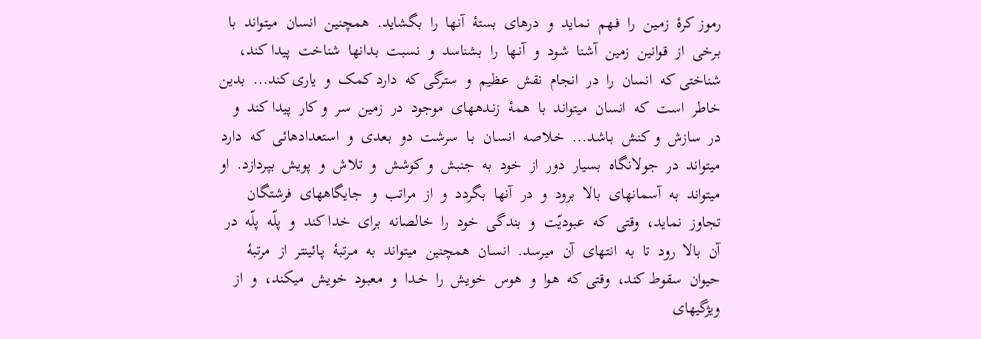رموز کرۀ  زمـین  را  فـهم  نـماید  و  درهای  بستۀ  آنها  را  بگشاید.  همچنین  انسان  میتواند  با  برخی  از  قوانین  زمین  آشنا  شود  و  آنـها  را  بشناسد  و  نسبت  بدانها  شناخت  پیدا کند،  شناختی که  انسان  را  در  انجام  نقش  عظیم  و  سترگی که  دارد کمک  و  یاری کند...  بدین  خاطر  است  که  انسان  میتواند  با  همۀ  زنـدههای  موجود  در  زمین  سر  و کار  پیدا کند  و  در  سازش  و کنش  بـاشد...  خـلاصه  انسـان  بـا  سرشت  دو  بعدی  و  استعدادهائی  که  دارد  میتواند  در  جولانگاه  بسیار  دور  از  خود  به  جنبش  و کوشش  و  تلاش  و  پویش  بپردازد.  او  میتواند  به  آسمانهای  بالا  برود  و  در  آنها  بگردد  و  از  مراتب  و  جایگاههای  فرشتگان  تجاوز  نماید،  وقتی  که  عبودیّت  و  بندگی  خود  را  خالصانه  برای  خدا کند  و  پلّه  پلّه  در  آن  بالا  رود  تا  به  انتهای  آن  میرسد.  انسـان  همچنین  میتواند  به  مـرتبۀ  پـائینتر  از  مرتبۀ  حیوان  سقوط کند،  وقتی که  هوا  و  هوس  خویش  را  خـدا  و  معبود  خویش  میکند،  و  از  ویژگیهای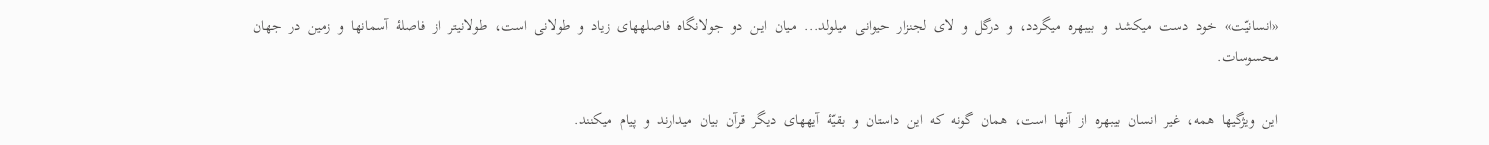«انسانیّت»  خـود  دست  میکشد  و  بیبهره  میگردد،  و  درگل  و  لای  لجنزار  حیوانـی  میلولد...  مـیان  ایـن  دو  جولانگاه  فاصلههای  زیاد  و  طولانی  است،  طولانیتر  از  فاصلۀ  آسمانها  و  زمین  در  جهان  محسوسات‌.

این  ویژگیها  همه،  غیر  انسان  بیبهره  از  آنها  است،  همان  گونه  که  این  داستان  و  بقیّۀ  آیههای  دیگر  قرآن  بیان  میدارند  و  پیام  میکنند.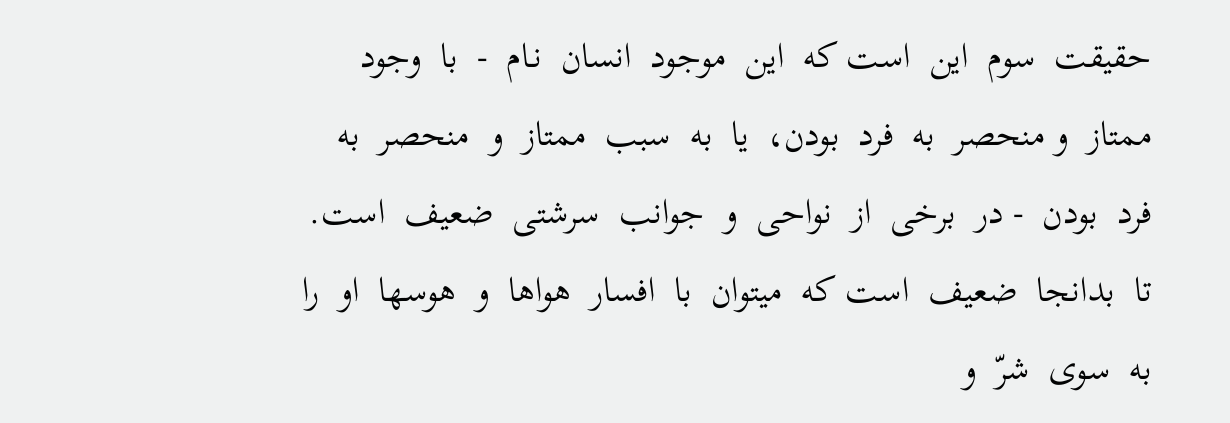حقیقت  سوم  این  است که  این  موجود  انسان  نـام  -  با  وجود  ممتاز  و منحصر  به  فرد  بودن،  یا  به  سبب  ممتاز  و  منحصر  به  فرد  بودن  - در  برخی  از  نواحی  و  جوانب  سرشتی  ضعیف  است.  تا  بدانجا  ضعیف  است که  میتوان  با  افسار  هواها  و  هوسها  او  را  به  سوی  شرّ  و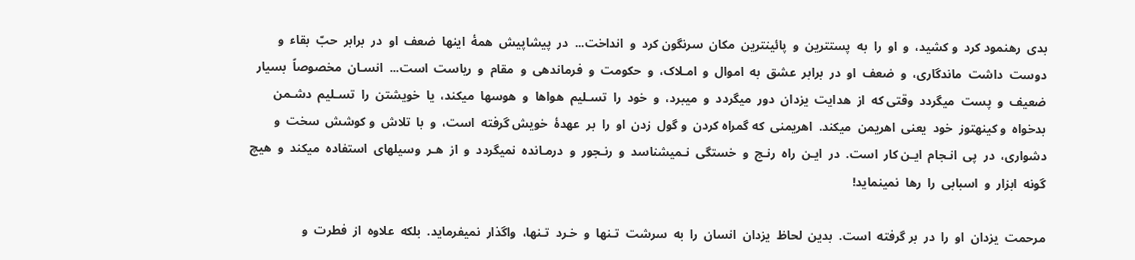بدی  رهنمود کرد  و کشید،  و  او  را  به  پستترین  و  پائینترین  مکان  سرنگون کرد  و  انداخت...  در  پیشاپیش  همۀ  اینها  ضعف  او  در  برابر  حبّ  بقاء  و  دوست  داشت  ماندگاری،  و  ضعف  او  در  برابر  عشق  به  اموال  و  امـلاک،  و  حکومت  و  فرماندهی  و  مقام  و  ریاست  است...  انسـان  مخصوصاً  بسیار  ضعیف  و  پست  میگردد  وقتی که  از  هدایت  یزدان  دور  میگردد  و  میبرد،  و  خود  را  تسـلیم  هواها  و  هوسها  میکند،  یا  خویشتن  را  تسـلیم  دشـمن  بدخواه  و کینهتوز  خود  یعنی  اهریمن  میکند.  اهریمنی  که گمراه کردن  و گول  زدن  او  را  بر  عهدۀ  خویش گرفته  است،  و  با  تلاش  و کوشش  سخت  و  دشواری،  در  پی  انـجام  ایـن کار  است.  در  ایـن  راه  رنـج  و  خستگی  نـمیشناسد  و  رنـجور  و  درمـانده  نمیگردد  و  از  هـر  وسیلهای  استفاده  میکند  و  هیچ گونه  ابزار  و  اسبابی  را  رها  نمینماید!

مرحمت  یزدان  او  را  در  بر گرفته  است.  بدین  لحاظ  یزدان  انسان  را  به  سرشت  تـنها  و  خـرد  تـنها،  واگذار  نمیفرماید.  بلکه  علاوه  از  فطرت  و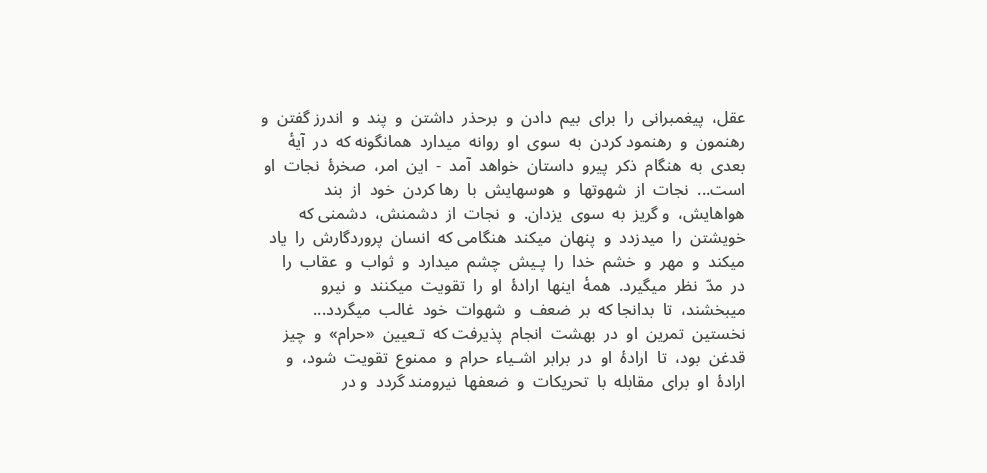عقل،  پیغمبرانی  را  برای  بیم  دادن  و  برحذر  داشتن  و  پند  و  اندرز گفتن  و  رهنمون  و  رهنمود کردن  به  سوی  او  روانه  میدارد  همانگونه که  در  آیۀ  بعدی  به  هنگام  ذکر  پیرو  داستان  خواهد  آمد  -  این  امر،  صخرۀ  نجات  او  است...  نجات  از  شهوتها  و  هوسهایش  با  رها کردن  خود  از  بند  هواهایش،  و گریز  به  سوی  یزدان.  و  نجات  از  دشمنش،  دشمنی که  خویشتن  را  میدزدد  و  پنهان  میکند  هنگامی که  انسان  پروردگارش  را  یاد  میکند  و  مهر  و  خشم  خدا  را  پـیش  چشم  میدارد  و  ثواب  و  عقاب  را  در  مدّ  نظر  میگیرد.  همۀ  اینها  ارادۀ  او  را  تقویت  میکنند  و  نیرو  میبخشند،  تا  بدانجا که  بر  ضعف  و  شهوات  خود  غالب  میگردد...  نخستین  تمرین  او  در  بهشت  انجام  پذیرفت که  تـعیین  «حرام»  و  چیز  قدغن  بود،  تا  ارادۀ  او  در  برابر  اشـیاء  حرام  و  ممنوع  تقویت  شود،  و  ارادۀ  او  برای  مقابله  با  تحریکات  و  ضعفها  نیرومند گردد  و در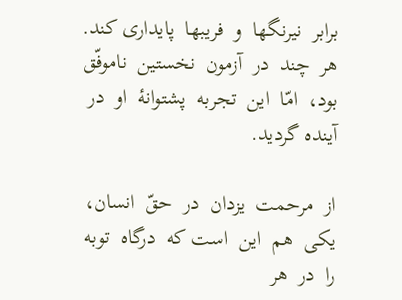برابر  نیرنگها  و  فریبها  پایداری کند.  هر  چند  در  آزمون  نخستین  ناموفّق  بود،  امّا  این  تجربه  پشتوانۀ  او  در  آینده گردید.

از  مرحمت  یزدان  در  حقّ  انسان،  یکی  هم  این  است که  درگاه  توبه  را  در  هر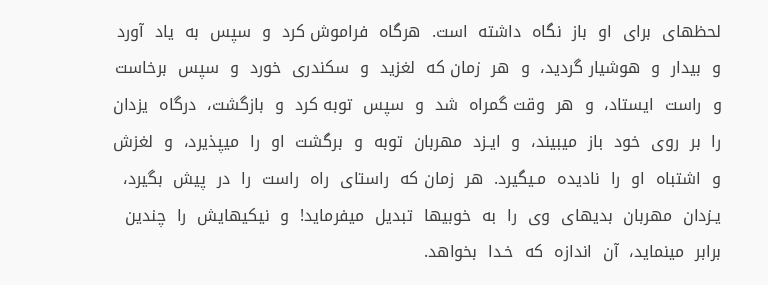لحظهای  برای  او  باز  نگاه  داشته  است.  هرگاه  فراموش کرد  و  سپس  به  یاد  آورد  و  بیدار  و  هوشیار گردید،  و  هر  زمان که  لغزید  و  سکندری  خورد  و  سپس  برخاست  و  راست  ایستاد،  و  هر  وقت گمراه  شد  و  سپس  توبه کرد  و  بازگشت،  درگاه  یزدان  را  بر  روی  خود  باز  میبیند،  و  ایـزد  مهربان  توبه  و  برگشت  او  را  میپذیرد،  و  لغزش  و  اشتباه  او  را  نادیده  مـیگیرد.  هر  زمان که  راستای  راه  راست  را  در  پیش  بگیرد،  یـزدان  مهربان  بدیهای  وی  را  به  خوبیها  تبدیل  میفرماید!  و  نیکیهایش  را  چندین  برابر  مینماید،  آن  اندازه  که  خـدا  بخواهد.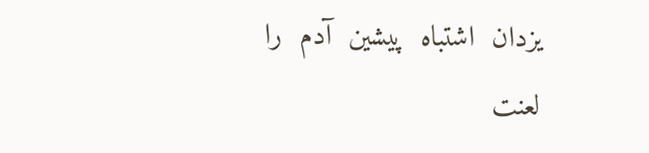یزدان  اشتباه  پیشین  آدم  را  لعنت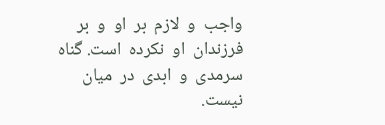واجب  و  لازم  بر  او  و  بر  فرزندان  او  نکرده  است. گناه  سرمدی  و  ابدی  در  میان  نیست.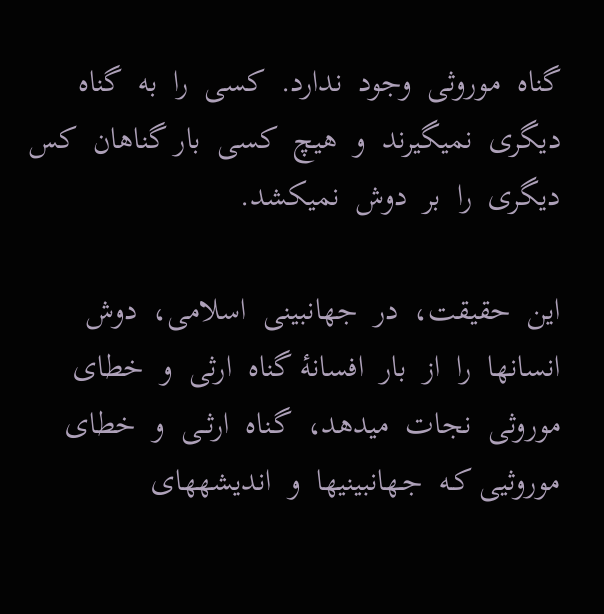گناه  موروثی  وجود  ندارد.  کسی  را  به  گناه  دیگری  نمیگیرند  و  هیچ  کسی  بار گناهان  کس  دیگری  را  بر  دوش  نمیکشد.

این  حقیقت،  در  جهانبینی  اسلامی،  دوش  انسانها  را  از  بار  افسانۀ گناه  ارثی  و  خطای  موروثی  نجات  میدهد،  گـناه  ارثــی  و  خطای  موروثیی کـه  جـهانبینیها  و  اندیشههای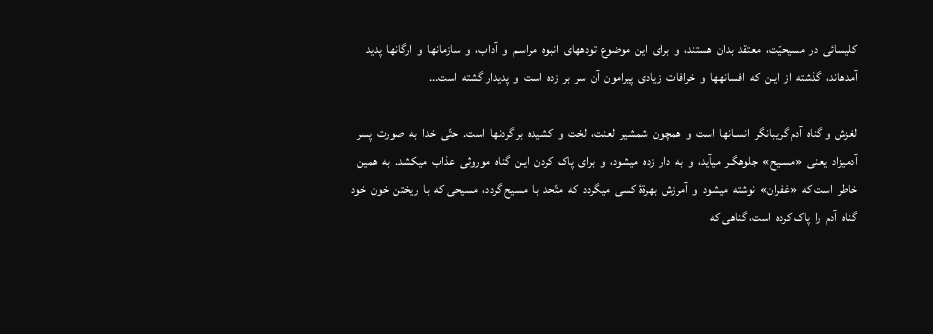کلیسائی  در  مسیحیّت،  معتقد  بدان  هستند،  و  برای  این  موضوع  تودههای  انبوه  مراسـم  و  آداب،  و  سازمانها  و  ارگانها  پدید  آمدهاند،  گذشته  از  ایـن  که  افسانهها  و  خرافات  زیادی  پیرامون  آن  سر  بر  زده  است  و  پدیدار گشته  است‌...

لغزش  و گناه  آدم گریبانگر  انسـانها  است  و  همچون  شمشیر  لعنت،  لخت  و  کشیده  بر گردنها  است.  حتّی  خدا  به  صورت  پسر  آدمیزاد  یعنی  «مسـیح»  جلوهگـر  میآید،  و  به  دار  زده  میشود،  و  برای  پاک  کردن  ایـن  گناه  موروثی  عذاب  میکشد.  به  همین  خاطر  است که  «غفران»  نوشته  میشود  و  آمرزش  بهرةۀ کسی  میگردد  که  متّحد  با  مسیح گردد،  مسیحی که  با  ریختن  خون  خود  گناه  آدم  را  پاک کرده  است، گناهی که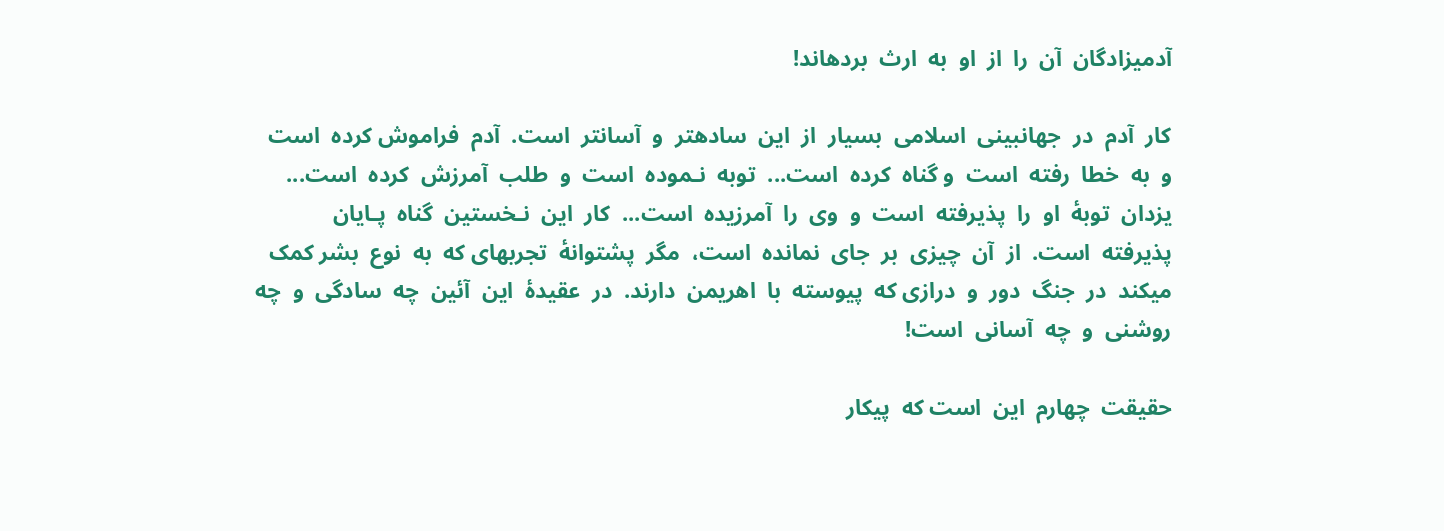آدمیزادگان  آن  را  از  او  به  ارث  بردهاند!

کار  آدم  در  جهانبینی  اسلامی  بسیار  از  این  سادهتر  و  آسانتر  است.  آدم  فراموش کرده  است  و  به  خطا  رفته  است  و گناه  کرده  است...  توبه  نـموده  است  و  طلب  آمرزش  کرده  است...  یزدان  توبۀ  او  را  پذیرفته  است  و  وی  را  آمرزیده  است...  کار  این  نـخستین  گناه  پـایان  پذیرفته  است.  از  آن  چیزی  بر  جای  نمانده  است،  مگر  پشتوانۀ  تجربهای که  به  نوع  بشر کمک  میکند  در  جنگ  دور  و  درازی که  پیوسته  با  اهریمن  دارند.  در  عقیدۀ  این  آئین  چه  سادگی  و  چه  روشنی  و  چه  آسانی  است‌!

حقیقت  چهارم  این  است که  پیکار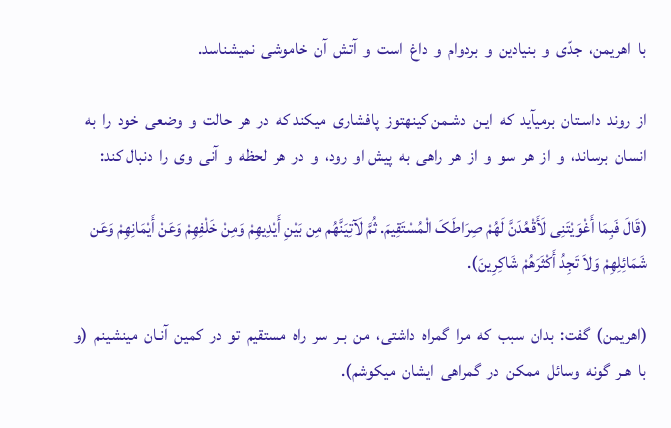با  اهریمن،  جدّی  و  بنیادین  و  بردوام  و  داغ  است  و  آتش  آن  خاموشی  نمیشناسد.

از  روند  داسـتان  برمیآید  که  ایـن  دشـمن کینهتوز  پافشاری  میکند که  در  هر  حالت  و  وضعی  خود  را  به  انسان  برساند،  و  از  هر  سو  و  از  هر  راهی  به  پیش او  رود،  و  در  هر  لحظه  و  آنی  وی  را  دنبال کند:

(قَالَ فَبِمَا أَغْوَیْتَنِی لَأَقْعُدَنَّ لَهُمْ صِرَاطَکَ الْمُسْتَقِیمَ. ثُمَّ لَآتِیَنَّهُم مِن بَیْنِ أَیْدِیهِمْ وَمِنْ خَلْفِهِمْ وَعَنْ أَیْمَانِهِمْ وَعَن شَمَائِلِهِمْ وَلاَ تَجِدُ أَکْثَرَهُمْ شَاکِرِینَ).

(اهریمن)  گفت:  بدان  سبب  که  مرا  گمراه  داشتی،  من  بـر  سر  راه  مستقیم  تو  در  کمین  آنـان  مینشینم  (و  با  هـر  گونه  وسائل  ممکن  در  گمراهی  ایشان  میکوشم).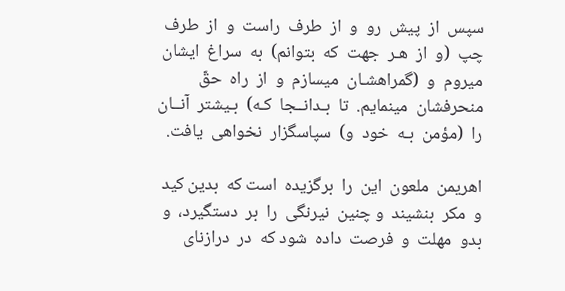سپس  از  پیش  رو  و  از  طرف  راست  و  از  طرف  چپ  (و  از  هـر  جهت  که  بتوانم)  به  سراغ  ایشان  میروم  و  (گمراهشـان  میسازم  و  از  راه  حقّ  منحرفشان  مینمایم.  تا  بـدانــجا  کـه)  بـیشتر  آنــان  را  (مؤمن  بـه  خود  و)  سپاسگزار  نخواهی  یافت‌.

اهریمن  ملعون  این  را  برگزیده  است که  بدین کید  و  مکر  بنشیند  و چنین  نیرنگی  را  بر  دستگیرد،  و  بدو  مهلت  و  فرصت  داده  شود که  در  درازنای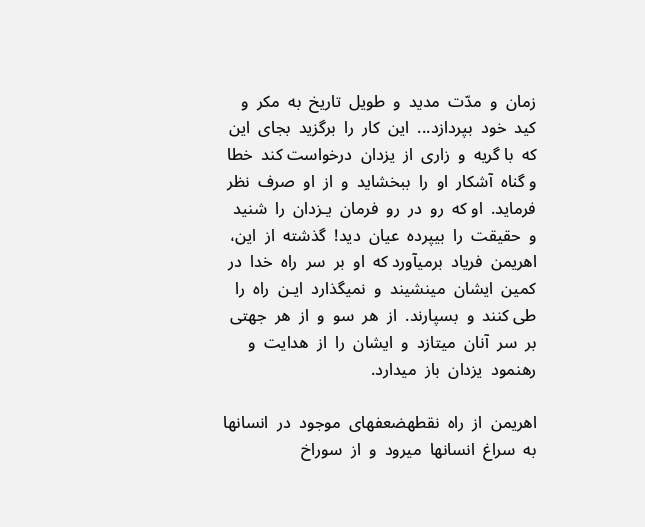زمان  و  مدّت  مدید  و  طویل  تاریخ  به  مکر  و کید  خود  بپردازد...  این  کار  را  برگزید  بجای  این که  با گریه  و  زاری  از  یزدان  درخواست کند  خطا  و گناه  آشکار  او  را  ببخشاید  و  از  او  صرف  نظر  فرماید.  او که  رو  در  رو  فرمان  یـزدان  را  شنید  و  حقیقت  را  بیپرده  عیان  دید!  گذشته  از  این،  اهریمن  فریاد  برمیآورد که  او  بر  سر  راه  خدا  در کمین  ایشان  مینشیند  و  نمیگذارد  ایـن  راه  را  طی کنند  و  بسپارند.  از  هر  سو  و  از  هر  جهتی  بر  سر  آنان  میتازد  و  ایشان  را  از  هدایت  و  رهنمود  یزدان  باز  میدارد.

اهریمن  از  راه  نقطهضعفهای  موجود  در  انسانها  به  سراغ  انسانها  میرود  و  از  سوراخ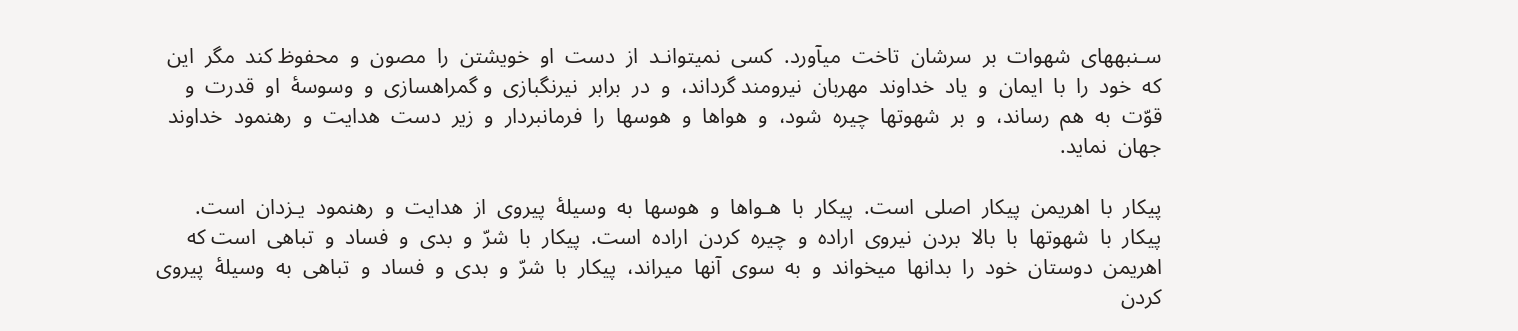سـنبههای  شهوات  بر  سرشان  تاخت  میآورد.  کسی  نمیتوانـد  از  دست  او  خویشتن  را  مصون  و  محفوظ کند  مگر  این که  خود  را  با  ایمان  و  یاد  خداوند  مهربان  نیرومند گرداند،  و  در  برابر  نیرنگبازی  و گمراهسازی  و  وسوسۀ  او  قدرت  و  قوّت  به  هم  رساند،  و  بر  شهوتها  چیره  شود،  و  هواها  و  هوسها  را  فرمانبردار  و  زیر  دست  هدایت  و  رهنمود  خداوند  جهان  نماید.

پیکار  با  اهریمن  پیکار  اصلی  است.  پیکار  با  هـواها  و  هوسها  به  وسیلۀ  پیروی  از  هدایت  و  رهنمود  یـزدان  است.  پیکار  با  شهوتها  با  بالا  بردن  نیروی  اراده  و  چیره  کردن  اراده  است.  پیکار  با  شرّ  و  بدی  و  فساد  و  تباهی  است که  اهریمن  دوستان  خود  را  بدانها  میخواند  و  به  سوی  آنها  میراند،  پیکار  با  شرّ  و  بدی  و  فساد  و  تباهی  به  وسیلۀ  پیروی  کردن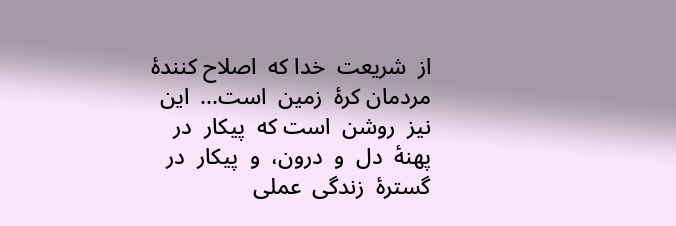از  شریعت  خدا که  اصلاح کنندۀ  مردمان کرۀ  زمین  است...  این  نیز  روشن  است که  پیکار  در  پهنۀ  دل  و  درون،  و  پیکار  در گسترۀ  زندگی  عملی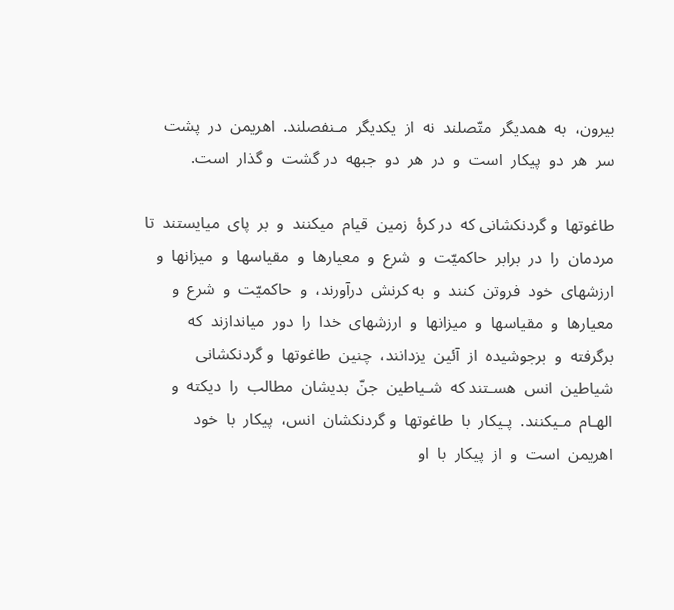بیرون،  به  همدیگر  متّصلند  نه  از  یکدیگر  مـنفصلند.  اهریمن  در  پشت  سر  هر  دو  پیکار  است  و  در  هر  دو  جبهه  در گشت  و گذار  است‌.

طاغوتها  و گردنکشانی که  در کرۀ  زمین  قیام  میکنند  و  بر  پای  میایستند  تا  مردمان  را  در  برابر  حاکمیّت  و  شرع  و  معیارها  و  مقیاسها  و  میزانها  و  ارزشهای  خود  فروتن  کنند  و  به کرنش  درآورند،  و  حاکمیّت  و  شرع  و  معیارها  و  مقیاسها  و  میزانها  و  ارزشهای  خدا  را  دور  میاندازند  که  برگرفته  و  برجوشیده  از  آئین  یزدانند،  چنین  طاغوتها  و گردنکشانی  شیاطین  انس  هسـتند که  شـیاطین  جنّ  بدیشان  مطالب  را  دیکته  و  الهـام  مـیکنند.  پـیکار  با  طاغوتها  و گردنکشان  انس،  پیکار  با  خود  اهریمن  است  و  از  پیکار  با  او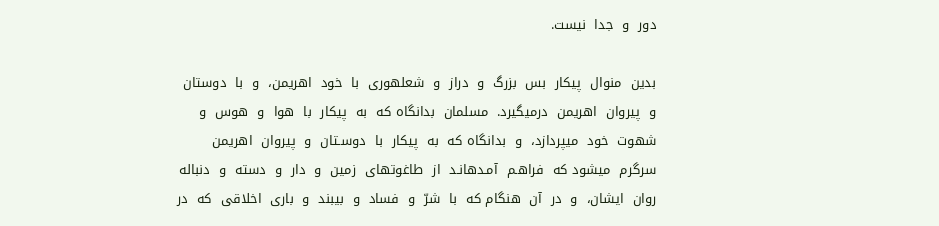دور  و  جدا  نیست‌.

بدین  منوال  پیکار  بس  بزرگ  و  دراز  و  شعلهوری  با  خود  اهریمن،  و  با  دوستان  و  پیروان  اهریمن  درمیگیرد.  مسلمان  بدانگاه که  به  پیکار  با  هوا  و  هوس  و  شهوت  خود  میپردازد،  و  بدانگاه که  به  پیکار  با  دوسـتان  و  پیروان  اهریمن  سرگرم  میشود که  فراهـم  آمـدهانـد  از  طاغوتهای  زمین  و  دار  و  دسته  و  دنباله  روان  ایشان،  و  در  آن  هنگام که  با  شرّ  و  فساد  و  بیبند  و  باری  اخلاقی  که  در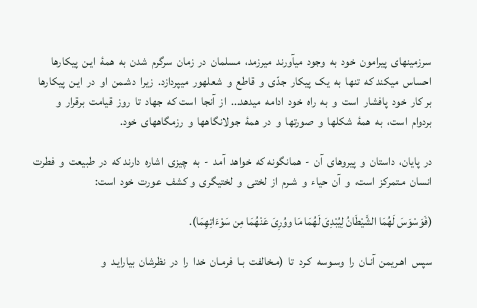سرزمینهای  پیرامون  خود  به  وجود  میآورند  میرزمد،  مسلمان  در  زمان  سرگرم  شدن  به  همۀ  ایـن  پیکارها  احساس  میکند که  تنها  به  یک  پیکار  جدّی  و  قاطع  و  شعلهور  میپردازد.  زیرا  دشـمن  او  در  ایـن  پیکارها  بر کار  خود  پافشار  است  و  به  راه  خود  ادامه  میدهد...  از  آنجا  است که  جهاد  تا  روز  قیامت  برقرار  و  بردوام  است،  به  همۀ  شکلها  و  صورتها  و  در  همۀ  جولانگاهها  و  رزمگاههای  خود.

در  پایان،  داستان  و  پیروهای  آن  -  همانگونه که  خواهد  آمد  -  به  چیزی  اشاره  دارند که  در  طبیعت  و  فطرت  انسان  مـتمرکز  است،  و  آن  حیاء  و  شـرم  از  لختی  و  لختیگری  و کشف  عورت  خود  است‌:

(فَوَسْوَسَ لَهُمَا الشَّیْطَانُ لِیُبْدِیَ لَهُمَا مَا ووُرِیَ عَنْهُمَا مِن سَوْءَاتِهِمَا).

سپس  اهـریمن  آنـان  را  وسـوسه  کـرد  تا  (مـخالفت  بـا  فرمـان  خدا  را  در  نظرشان  بیارایـد  و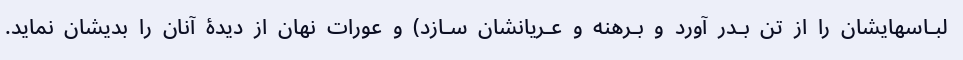لبـاسهایشان  را  از  تن  بـدر  آورد  و  بـرهنه  و  عـریانشان  سـازد)  و  عورات  نهان  از  دیدۀ  آنان  را  بدیشان  نماید.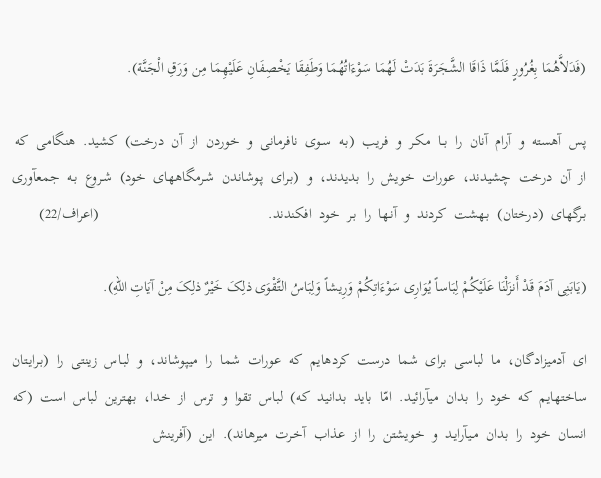(فَدَلاَّهُمَا بِغُرُورٍ فَلَمَّا ذَاقَا الشَّجَرَةَ بَدَتْ لَهُمَا سَوْءَاتُهُمَا وَطَفِقَا یَخْصِفَانِ عَلَیْهِمَا مِن وَرَقِ الْجَنَّة).

پس  آهسته  و  آرام  آنان  را  بــا  مکـر  و  فریب  (بـه  سـوی  نافرمانی  و  خوردن  از  آن  درخت)  کشید.  هنگامی  که  از  آن  درخت  چشیدند،  عورات  خویش  را  بدیدند،  و  (بـرای  پـوشاندن  شـرمگاههای  خود)  شـروع  بـه  جمعآوری  بـرگهای  (درختان)  بـهشت  کردند  و  آنـها  را  بـر  خود  افکندند.                                             (اعراف/22)

(یَابَنِی آدَمَ قَدْ أَنزَلْنَا عَلَیْکُمْ لِبَاساً یُوَارِی سَوْءَاتِکُمْ وَرِیشاً وَلِبَاسُ التَّقْوَى ذلِکَ خَیْرٌ ذلِکَ مِنْ آیَاتِ اللّهِ).

ای  آدمیزادگان،  ما  لباسی  برای  شما  درست  کردهایم  که  عورات  شما  را  میپوشاند،  و  لبـاس  زینتی  را  (بـرایـتان  ساختهایم  که  خود  را  بدان  میآرائید.  امّا  باید  بدانید  که)  لباس  تقوا  و  ترس  از  خدا،  بهترین  لباس  است  (که  انسان  خود  را  بدان  مـیآرایـد  و  خویشتن  را  از  عذاب  آخـرت  میرهاند).  این  (آفرینش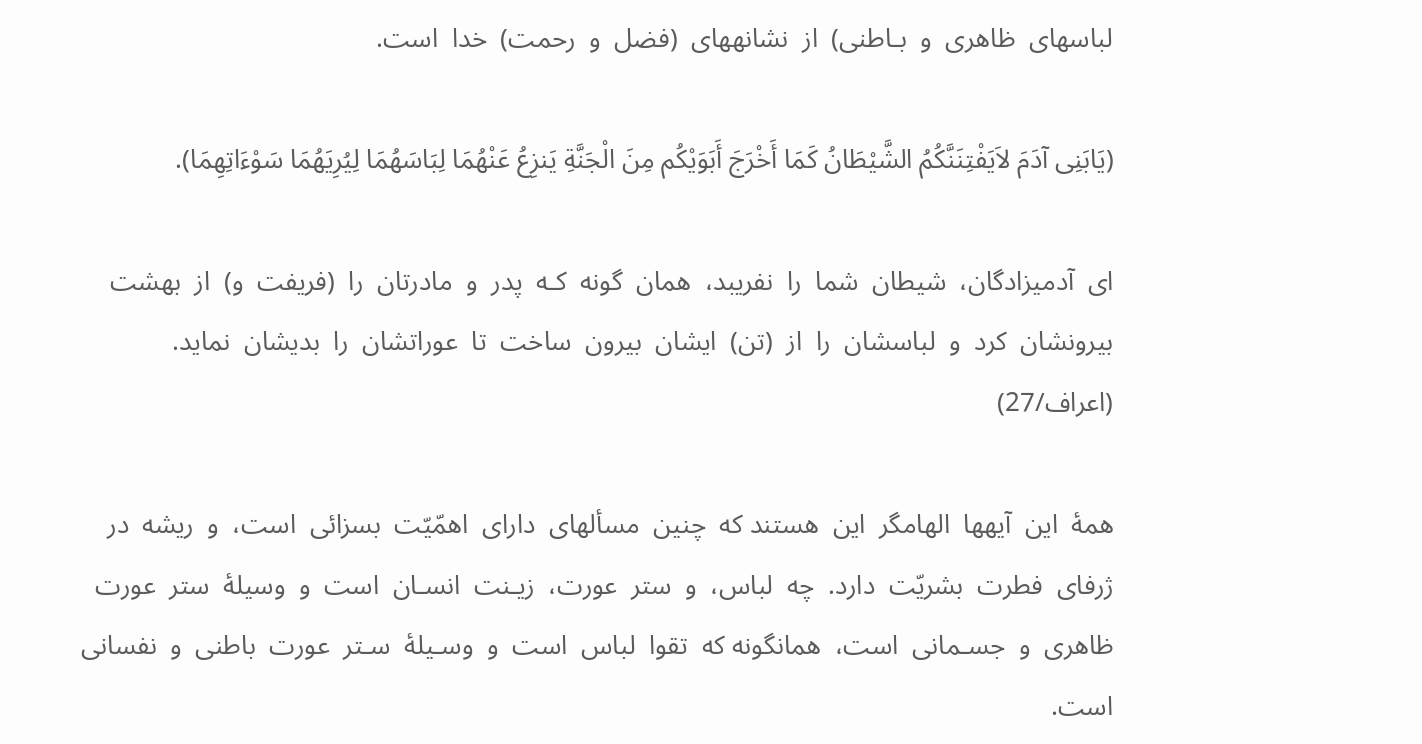لباسهای  ظاهری  و  بـاطنی)  از  نشانههای  (فضل  و  رحمت)  خدا  است‌.

(یَابَنِی آدَمَ لاَیَفْتِنَنَّکُمُ الشَّیْطَانُ کَمَا أَخْرَجَ أَبَوَیْکُم مِنَ الْجَنَّةِ یَنزِعُ عَنْهُمَا لِبَاسَهُمَا لِیُرِیَهُمَا سَوْءَاتِهِمَا).

ای  آدمیزادگان،  شیطان  شما  را  نفریبد،  همان  گونه  کـه  پدر  و  مادرتان  را  (فریفت  و)  از  بهشت  بیرونشان  کرد  و  لباسشان  را  از  (تن)  ایشان  بیرون  ساخت  تا  عوراتشان  را  بدیشان  نماید.                                                                              (اعراف/27)

همۀ  این  آیهها  الهامگر  این  هستند که  چنین  مسألهای  دارای  اهمّیّت  بسزائی  است،  و  ریشه  در  ژرفای  فطرت  بشریّت  دارد.  چه  لباس،  و  ستر  عورت،  زیـنت  انسـان  است  و  وسیلۀ  ستر  عورت  ظاهری  و  جسـمانی  است،  همانگونه که  تقوا  لباس  است  و  وسـیلۀ  سـتر  عورت  باطنی  و  نفسانی  است‌.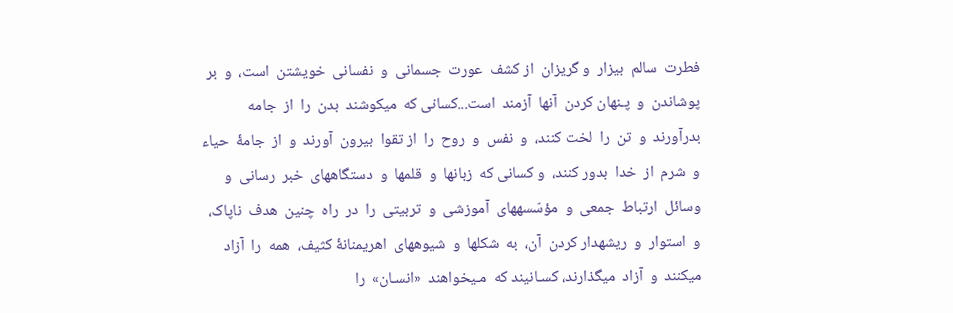فطرت  سالم  بیزار  و گریزان  از کشف  عورت  جسمانی  و  نفسانی  خویشتن  است،  و  بر  پوشاندن  و  پـنهان کردن  آنها  آزمند  است...کسانی که  میکوشند  بدن  را  از  جامه  بدرآورند  و  تن  را  لخت کنند،  و  نفس  و  روح  را  از تقوا  بیرون  آورند  و  از  جامۀ  حیاء  و  شرم  از  خدا  بدور کنند،  و کسانی که  زبانها  و  قلمها  و  دستگاههای  خبر  رسانی  و  وسائل  ارتباط  جمعی  و  مؤسّسههای  آموزشی  و  تربیتی  را  در  راه  چنین  هدف  ناپاک،  و  استوار  و  ریشهدار کردن  آن،  به  شکلها  و  شیوههای  اهریمنانۀ کثیف،  همه  را  آزاد  میکنند  و  آزاد  میگذارند، کسـانیند که  مـیخواهند  «انسـان»  را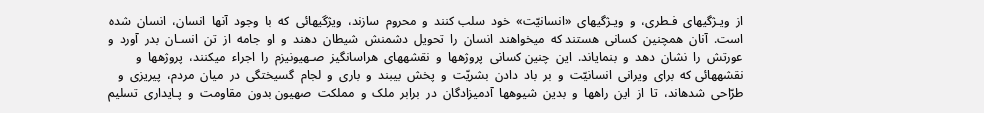از  ویـژگیهای  فـطری،  و  ویـژگیهای  «انسانیّت»  خود  سلب کنند  و  محروم  سازند،  ویژگیهائی  که  با  وجود  آنها  انسان،  انسان  شده  است.  آنان  همچنین  کسانی  هستند که  میخواهند  انسان  را  تحویل  دشمنش  شیطان  دهند  و  او  جامه  از  تن  انسـان  بدر  آورد  و  عورتش  را  نشان  دهد  و  بنمایاند.  این  چنین کسانی  پروژهها  و  نقشههای  هراسانگیز  صـهیونیزم  را  اجراء  میکنند،  پروژهها  و  نقشههائی که  برای  ویرانی  انسانیّت  و  بر  باد  دادن  بشریّت  و  پخش  بیبند  و  باری  و  لجام  گسیختگی  در  میان  مردم،  پیریزی  و  طرّاحی  شدهاند،  تا  از  این  راهها  و  بدین  شیوهها  آدمیزادگان  در  برابر  ملک  و  مملکت  صهیون بدون  مقاومت  و  پـایداری  تسلیم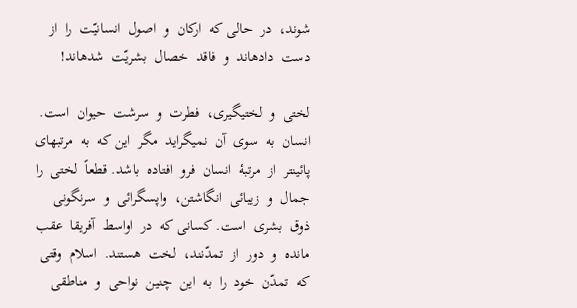شوند،  در  حالی که  ارکان  و  اصول  انسانیّت  را  از  دست  دادهاند  و  فاقد  خصال  بشریّت  شدهاند!

لختی  و  لختیگیری،  فطرت  و  سرشت  حیوان  است.  انسان  به  سوی  آن  نمیگراید  مگر  این که  به  مرتبهای  پائینتر  از  مرتبۀ  انسان  فرو  افتاده  باشد. قطعاً  لختی  را  جمال  و  زیبائی  انگاشتن،  واپسگرائی  و  سرنگونی  ذوق  بشری  است. کسانی که  در  اواسط  آفریقا  عقب  مانده  و  دور  از  تمدّنند،  لخت  هستند.  اسلام  وقتی که  تمدّن  خود  را  به  این  چنین  نواحی  و  مناطقی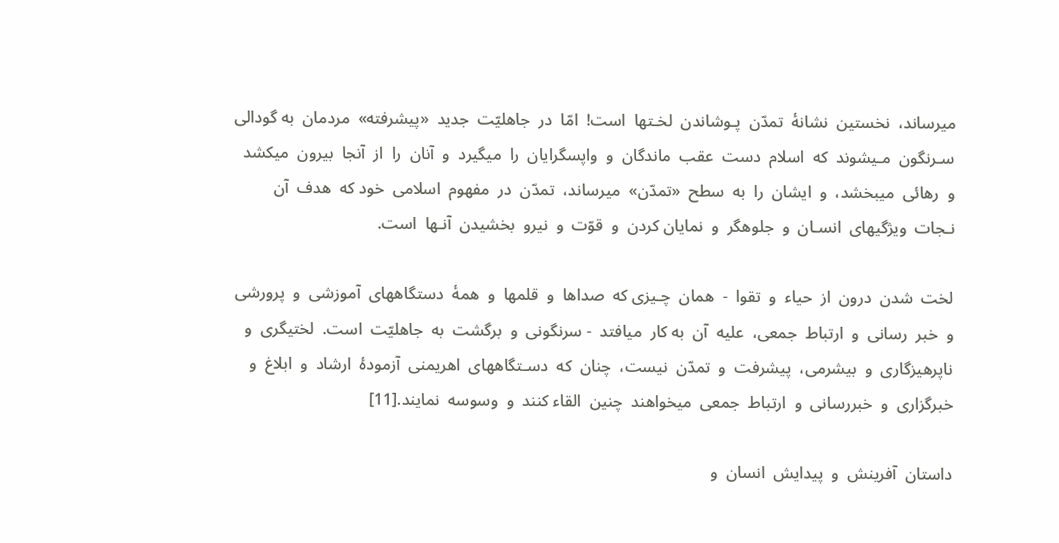میرساند،  نخستین  نشانۀ  تمدّن  پـوشاندن  لخـتها  است!  امّا  در  جاهلیّت  جدید  «پیشرفته»  مردمان  به گودالی  سـرنگون  مـیشوند  که  اسلام  دست  عقب  ماندگان  و  واپسگرایان  را  میگیرد  و  آنان  را  از  آنجا  بیرون  میکشد  و  رهائی  میبخشد،  و  ایشان  را  به  سطح  «تمدّن»  میرساند،  تمدّن  در  مفهوم  اسلامی  خود که  هدف  آن  نـجات  ویژگیهای  انسـان  و  جلوهگر  و  نمایان کردن  و  قوّت  و  نیرو  بخشیدن  آنـها  است‌.

لخت  شدن  درون  از  حیاء  و  تقوا  -  همان  چـیزی که  صداها  و  قلمها  و  همۀ  دستگاههای  آموزشی  و  پرورشی  و  خبر  رسانی  و  ارتباط  جمعی،  علیه  آن  به کار  میافتد  - سرنگونی  و  برگشت  به  جاهلیّت  است.  لختیگری  و  ناپرهیزگاری  و  بیشرمی،  پیشرفت  و  تمدّن  نیست،  چنان  که  دسـتگاههای  اهریمنی  آزمودۀ  ارشاد  و  ابلاغ  و  خبرگزاری  و  خبررسانی  و  ارتباط  جمعی  میخواهند  چنین  القاء کنند  و  وسوسه  نمایند.[11]

داستان  آفرینش  و  پیدایش  انسان  و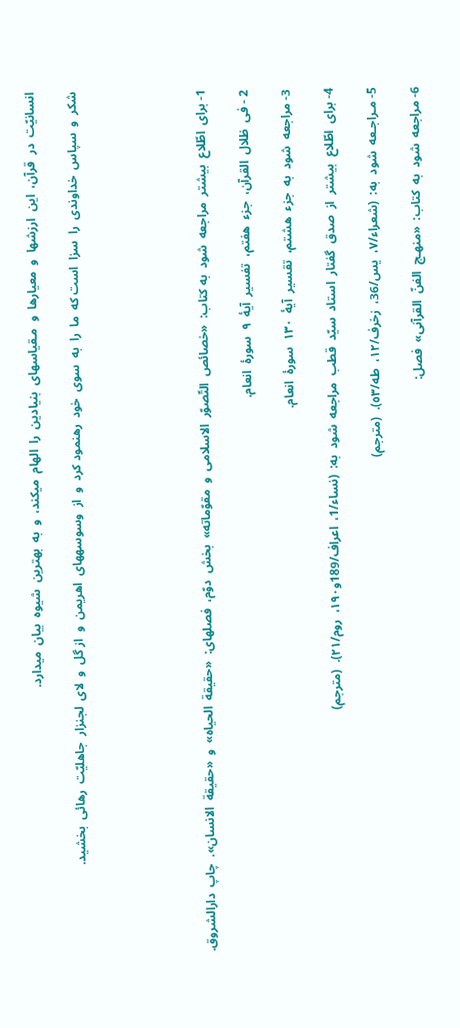انسانیّت  در  قرآن،  این  ارزشها  و  معیارها  و  مـقیاسهای  بنیادین  را  الهام  میکند،  و  به  بهترین  شیوه  بیان  میدارد.

شکر  و  سپاس  خداوندی  را  سزا  است که  ما  را  به  سوی  خود  رهنمود کرد  و  از  وسوسههای  اهریمن  و  از گل  و  لای  لجنزار  جاهلیّت  رهائی  بخشید.





1- برای  اطّلاع  بیشتر  مراجعه  شود  به کتاب:  «خصائص  التّصوّر  الاسلامی  و  مقوّماته»  بخش  دوّم،  فصلهای:  «حقیقة  الحیاه»  و  «حقیقة  الانسان».  چاپ  دارالشروق‌.

2 - فی  ظلال  القرآن،  جزء  هفتم،  تفسیر  آیۀ  ٩  سورۀ  انعام‌.

3- مراجعه  شود  به  جزء  هشتم،  تقسیر  آیۀ  ١٣٠  سورۀ  انعام‌.

4- برای  اطّلاع  بیشتر  از  صدق  گفتار  استاد  سیّد  قطب  مراجعه  شود  به:  (نساء/1،  اعراف/189و١٩٠،  روم/٢١).  (مترجم)

5- مـراجـعه  شود  به:  (شعراء/٧،  یس/36،  زخرف/١٢،  طه/٥٣).  (مترجم)

6- مراجعه  شود  به  کتاب:  «منهـج  الفنّ  القرآنی»  فصل: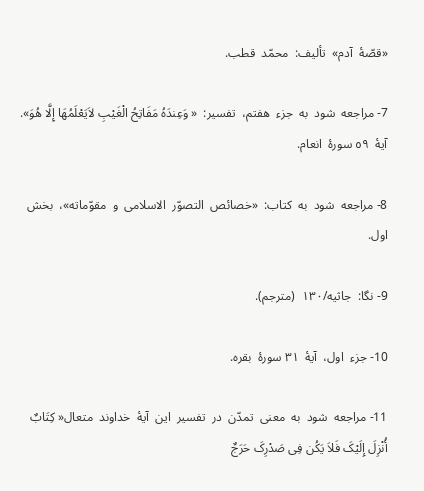«قصّۀ  آدم»  تألیف:  محمّد  قطب‌.

7- مراجعه  شود  به  جزء  هفتم،  تفسیر:  « وَعِندَهُ مَفَاتِحُ الْغَیْبِ لاَیَعْلَمُهَا إِلَّا هُوَ».  آیۀ  ٥٩ سورۀ  انعام‌.

8- مراجعه  شود  به  کتاب:  «خصائص  التصوّر  الاسلامی  و  مقوّماته»،  بخش اول.

9- نگا:  جاثیه/١٣٠  (مترجم).

10- جزء  اول،  آیۀ  ٣١ سورۀ  بقره‌.

11- مراجعه  شود  به  معنی  تمدّن  در  تفسیر  این  آیۀ  خداوند  متعال« کِتَابٌ أُنْزِلَ إِلَیْکَ فَلاَ یَکُن فِی صَدْرِکَ حَرَجٌ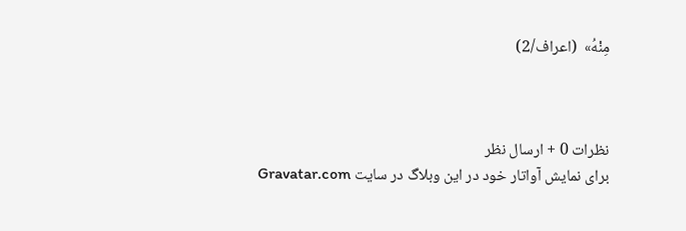مِنْهُ»  (اعراف/2)



نظرات 0 + ارسال نظر
برای نمایش آواتار خود در این وبلاگ در سایت Gravatar.com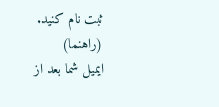ثبت نام کنید. (راهنما)
ایمیل شما بعد از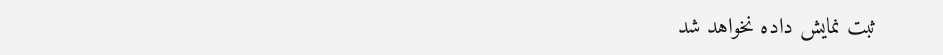ثبت نمایش داده نخواهد شد